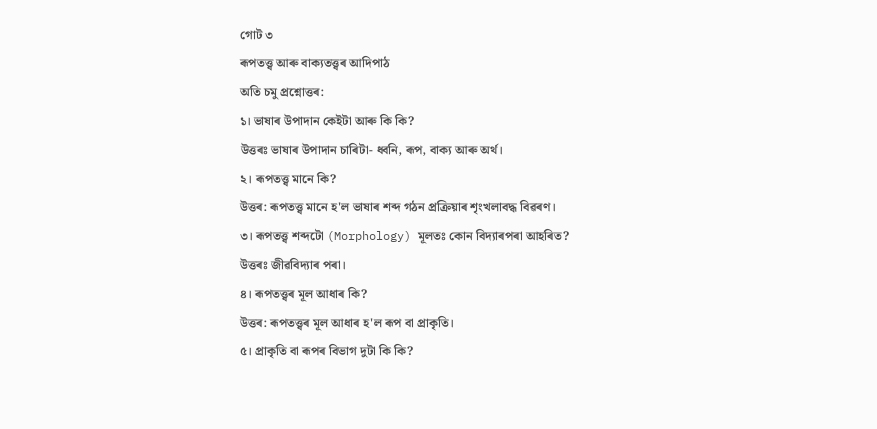গোট ৩
ৰূপতত্ত্ব আৰু বাক্যতত্ত্বৰ আদিপাঠ
অতি চমু প্রশ্নোত্তৰ:
১। ভাষাৰ উপাদান কেইটা আৰু কি কি?
উত্তৰঃ ভাষাৰ উপাদান চাৰিটা- ধ্বনি, ৰূপ, বাক্য আৰু অর্থ।
২। ৰূপতত্ত্ব মানে কি?
উত্তৰ: ৰূপতত্ত্ব মানে হ'ল ভাষাৰ শব্দ গঠন প্রক্ৰিয়াৰ শৃংখলাবদ্ধ বিৱৰণ।
৩। ৰূপতত্ত্ব শব্দটো (Morphology) মূলতঃ কোন বিদ্যাৰপৰা আহৰিত?
উত্তৰঃ জীৱবিদ্যাৰ পৰা।
৪। ৰূপতত্ত্বৰ মূল আধাৰ কি?
উত্তৰ: ৰূপতত্ত্বৰ মূল আধাৰ হ'ল ৰূপ বা প্রাকৃতি।
৫। প্রাকৃতি বা ৰূপৰ বিভাগ দুটা কি কি?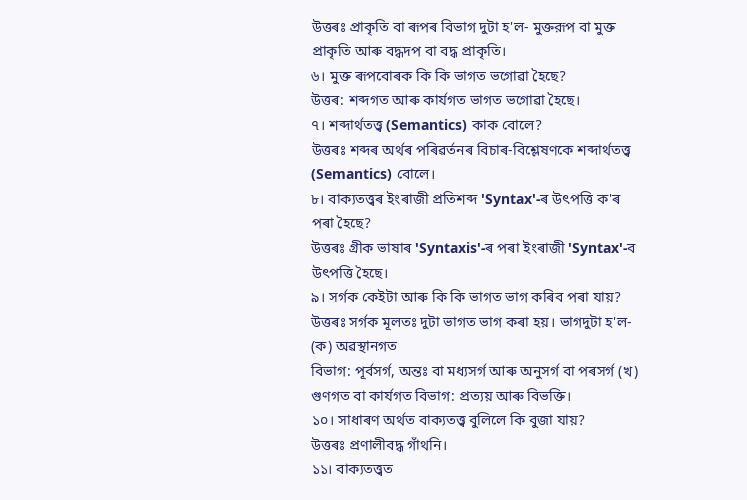উত্তৰঃ প্রাকৃতি বা ৰূপৰ বিভাগ দুটা হ'ল- মুক্তরূপ বা মুক্ত প্রাকৃতি আৰু বদ্ধদপ বা বদ্ধ প্রাকৃতি।
৬। মুক্ত ৰূপবোৰক কি কি ভাগত ভগোৱা হৈছে?
উত্তৰ: শব্দগত আৰু কাৰ্যগত ভাগত ভগোৱা হৈছে।
৭। শব্দার্থতত্ত্ব (Semantics) কাক বোলে?
উত্তৰঃ শব্দৰ অৰ্থৰ পৰিৱৰ্তনৰ বিচাৰ-বিশ্লেষণকে শব্দার্থতত্ত্ব (Semantics) বোলে।
৮। বাক্যতত্ত্বৰ ইংৰাজী প্রতিশব্দ 'Syntax'-ৰ উৎপত্তি ক'ৰ পৰা হৈছে?
উত্তৰঃ গ্ৰীক ভাষাৰ 'Syntaxis'-ৰ পৰা ইংৰাজী 'Syntax'-ব উৎপত্তি হৈছে।
৯। সৰ্গক কেইটা আৰু কি কি ভাগত ভাগ কৰিব পৰা যায়?
উত্তৰঃ সৰ্গক মূলতঃ দুটা ভাগত ভাগ কৰা হয়। ভাগদুটা হ'ল- (ক) অৱস্থানগত
বিভাগ: পূর্বসর্গ, অন্তঃ বা মধ্যসর্গ আৰু অনুসর্গ বা পৰসৰ্গ (খ) গুণগত বা কার্যগত বিভাগ: প্রত্যয় আৰু বিভক্তি।
১০। সাধাৰণ অৰ্থত বাক্যতত্ত্ব বুলিলে কি বুজা যায়?
উত্তৰঃ প্রণালীবদ্ধ গাঁথনি।
১১। বাক্যতত্ত্বত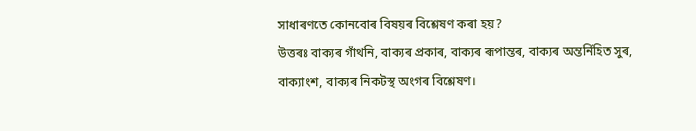সাধাৰণতে কোনবোৰ বিষয়ৰ বিশ্লেষণ কৰা হয়?
উত্তৰঃ বাক্যৰ গাঁথনি, বাক্যৰ প্ৰকাৰ, বাক্যৰ ৰূপান্তৰ, বাক্যৰ অন্তর্নিহিত সুৰ, বাক্যাংশ, বাক্যৰ নিকটস্থ অংগৰ বিশ্লেষণ।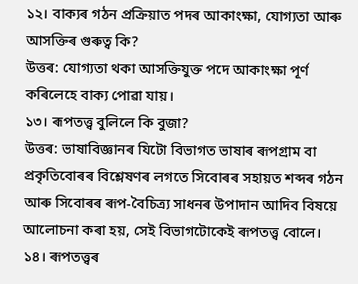১২। বাক্যৰ গঠন প্রক্রিয়াত পদৰ আকাংক্ষা, যোগ্যতা আৰু আসক্তিৰ গুৰুত্ব কি?
উত্তৰ: যোগ্যতা থকা আসক্তিযুক্ত পদে আকাংক্ষা পূর্ণ কৰিলেহে বাক্য পোৱা যায়।
১৩। ৰূপতত্ত্ব বুলিলে কি বুজা?
উত্তৰ: ভাষাবিজ্ঞানৰ যিটো বিভাগত ভাষাৰ ৰূপগ্রাম বা প্রকৃতিবোৰৰ বিশ্লেষণৰ লগতে সিবোৰৰ সহায়ত শব্দৰ গঠন আৰু সিবোৰৰ ৰূপ-বৈচিত্র্য সাধনৰ উপাদান আদিব বিষয়ে আলোচনা কৰা হয়, সেই বিভাগটোকেই ৰূপতত্ত্ব বোলে।
১৪। ৰূপতত্ত্বৰ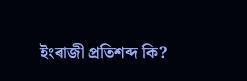ইংৰাজী প্রতিশব্দ কি?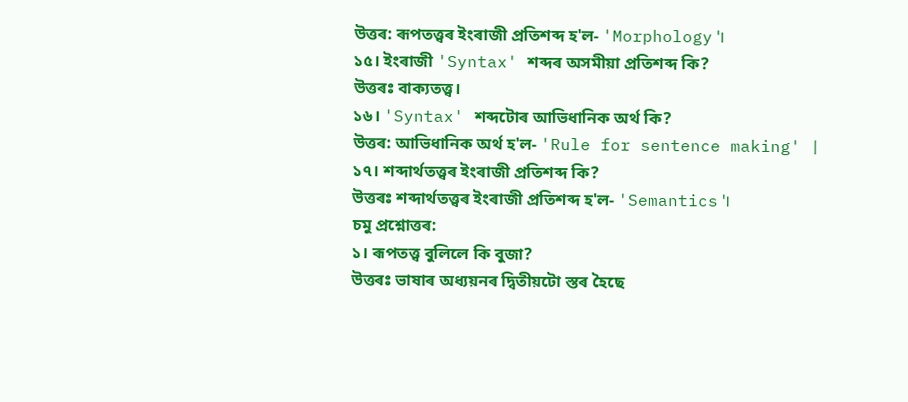উত্তৰ: ৰূপতত্ত্বৰ ইংৰাজী প্রতিশব্দ হ'ল- 'Morphology'।
১৫। ইংৰাজী 'Syntax' শব্দৰ অসমীয়া প্রতিশব্দ কি?
উত্তৰঃ বাক্যতত্ত্ব।
১৬। 'Syntax' শব্দটোৰ আভিধানিক অর্থ কি?
উত্তৰ: আভিধানিক অর্থ হ'ল- 'Rule for sentence making' |
১৭। শব্দার্থতত্ত্বৰ ইংৰাজী প্রতিশব্দ কি?
উত্তৰঃ শব্দার্থতত্ত্বৰ ইংৰাজী প্রতিশব্দ হ'ল- 'Semantics'।
চমু প্রশ্নোত্তৰ:
১। ৰূপতত্ত্ব বুলিলে কি বুজা?
উত্তৰঃ ভাষাৰ অধ্যয়নৰ দ্বিতীয়টো স্তৰ হৈছে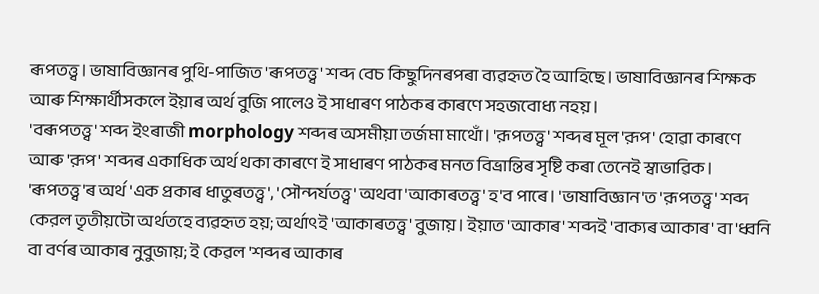ৰূপতত্ত্ব। ভাষাবিজ্ঞানৰ পুথি-পাজিত 'ৰূপতত্ত্ব' শব্দ বেচ কিছুদিনৰপৰা ব্যৱহৃত হৈ আহিছে। ভাষাবিজ্ঞানৰ শিক্ষক আৰু শিক্ষার্থীসকলে ইয়াৰ অর্থ বুজি পালেও ই সাধাৰণ পাঠকৰ কাৰণে সহজবোধ্য নহয়।
'বৰূপতত্ত্ব' শব্দ ইংৰাজী morphology শব্দৰ অসমীয়া তর্জমা মাথোঁ। 'রূপতত্ত্ব' শব্দৰ মূল 'রূপ' হোৱা কাৰণে আৰু 'রূপ' শব্দৰ একাধিক অর্থ থকা কাৰণে ই সাধাৰণ পাঠকৰ মনত বিভ্রান্তিৰ সৃষ্টি কৰা তেনেই স্বাভাৱিক। 'ৰূপতত্ত্ব'ৰ অৰ্থ 'এক প্ৰকাৰ ধাতুৰতত্ত্ব', 'সৌন্দর্যতত্ত্ব' অথবা 'আকাৰতত্ত্ব' হ'ব পাৰে। 'ভাষাবিজ্ঞান'ত 'রূপতত্ত্ব' শব্দ কেরল তৃতীয়টো অর্থতহে ব্যৱহৃত হয়; অর্থাৎই 'আকাৰতত্ত্ব' বুজায়। ইয়াত 'আকাৰ' শব্দই 'বাক্যৰ আকাৰ' বা 'ধ্বনি বা বৰ্ণৰ আকাৰ নুবুজায়; ই কেৱল 'শব্দৰ আকাৰ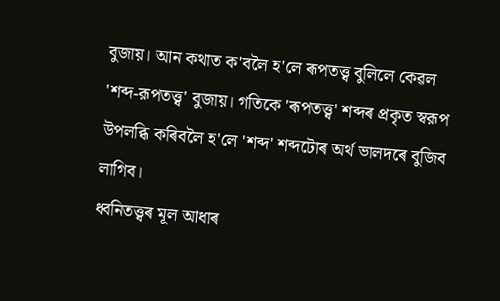বুজায়। আন কথাত ক'বলৈ হ'লে ৰূপতত্ত্ব বুলিলে কেৱল 'শব্দ-রূপতত্ত্ব' বুজায়। গতিকে 'ৰূপতত্ত্ব' শব্দৰ প্ৰকৃত স্বরূপ উপলব্ধি কৰিবলৈ হ'লে 'শব্দ' শব্দটোৰ অৰ্থ ভালদৰে বুজিব লাগিব।
ধ্বনিতত্ত্বৰ মূল আধাৰ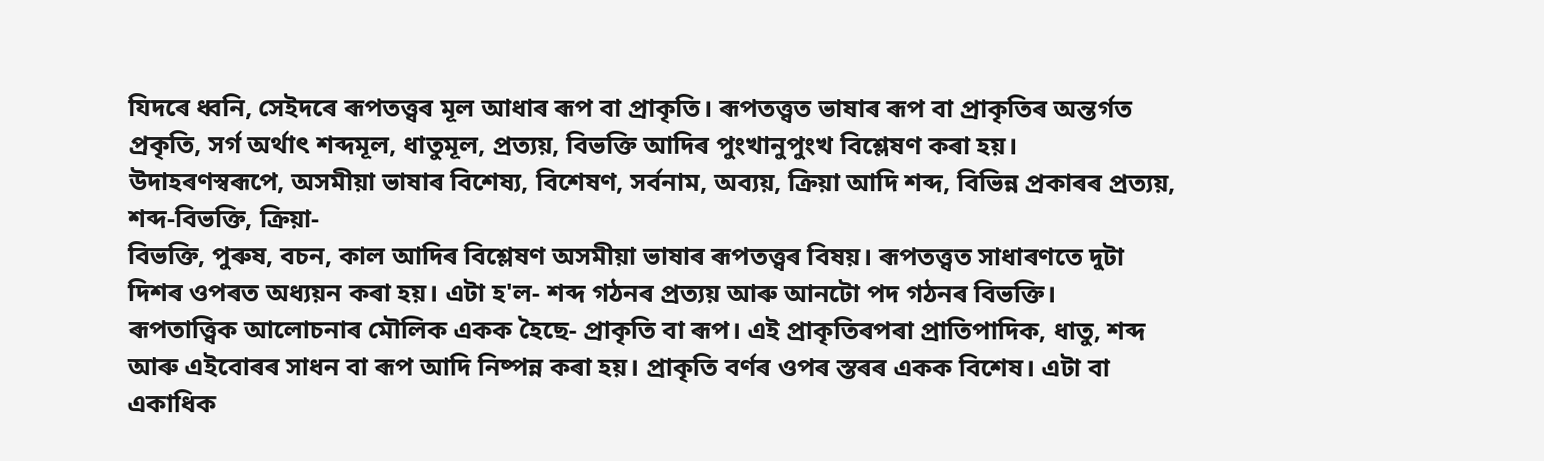যিদৰে ধ্বনি, সেইদৰে ৰূপতত্ত্বৰ মূল আধাৰ ৰূপ বা প্রাকৃতি। ৰূপতত্ত্বত ভাষাৰ ৰূপ বা প্রাকৃতিৰ অন্তৰ্গত প্রকৃতি, সর্গ অর্থাৎ শব্দমূল, ধাতুমূল, প্রত্যয়, বিভক্তি আদিৰ পুংখানুপুংখ বিশ্লেষণ কৰা হয়। উদাহৰণস্বৰূপে, অসমীয়া ভাষাৰ বিশেষ্য, বিশেষণ, সর্বনাম, অব্যয়, ক্রিয়া আদি শব্দ, বিভিন্ন প্ৰকাৰৰ প্রত্যয়, শব্দ-বিভক্তি, ক্রিয়া-
বিভক্তি, পুৰুষ, বচন, কাল আদিৰ বিশ্লেষণ অসমীয়া ভাষাৰ ৰূপতত্ত্বৰ বিষয়। ৰূপতত্ত্বত সাধাৰণতে দুটা দিশৰ ওপৰত অধ্যয়ন কৰা হয়। এটা হ'ল- শব্দ গঠনৰ প্রত্যয় আৰু আনটো পদ গঠনৰ বিভক্তি।
ৰূপতাত্ত্বিক আলোচনাৰ মৌলিক একক হৈছে- প্রাকৃতি বা ৰূপ। এই প্রাকৃতিৰপৰা প্রাতিপাদিক, ধাতু, শব্দ আৰু এইবোৰৰ সাধন বা ৰূপ আদি নিষ্পন্ন কৰা হয়। প্রাকৃতি বৰ্ণৰ ওপৰ স্তৰৰ একক বিশেষ। এটা বা একাধিক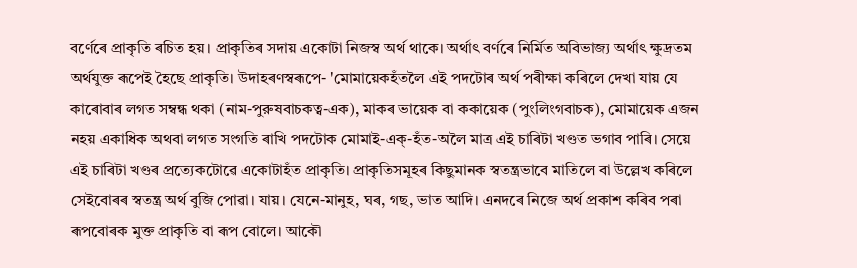বৰ্ণেৰে প্ৰাকৃতি ৰচিত হয়। প্রাকৃতিৰ সদায় একোটা নিজস্ব অর্থ থাকে। অর্থাৎ বৰ্ণৰে নিৰ্মিত অবিভাজ্য অর্থাৎ ক্ষুদ্রতম অর্থযুক্ত ৰূপেই হৈছে প্রাকৃতি। উদাহৰণস্বৰূপে- 'মোমায়েকহঁতলৈ এই পদটোৰ অৰ্থ পৰীক্ষা কৰিলে দেখা যায় যে কাৰোবাৰ লগত সম্বন্ধ থকা (নাম-পুরুষবাচকত্ব-এক), মাকৰ ভায়েক বা ককায়েক (পুংলিংগবাচক), মোমায়েক এজন নহয় একাধিক অথবা লগত সংগতি ৰাখি পদটোক মোমাই-এক্-হঁত-অলৈ মাত্র এই চাৰিটা খণ্ডত ভগাব পাৰি। সেয়ে এই চাৰিটা খণ্ডৰ প্ৰত্যেকটোৱে একোটাহঁত প্রাকৃতি। প্রাকৃতিসমূহৰ কিছুমানক স্বতন্ত্রভাবে মাতিলে বা উল্লেখ কৰিলে সেইবোৰৰ স্বতন্ত্র অর্থ বুজি পোৱা। যায়। যেনে-মানুহ, ঘৰ, গছ, ভাত আদি। এনদৰে নিজে অর্থ প্রকাশ কৰিব পৰা ৰূপবোৰক মুক্ত প্রাকৃতি বা ৰূপ বোলে। আকৌ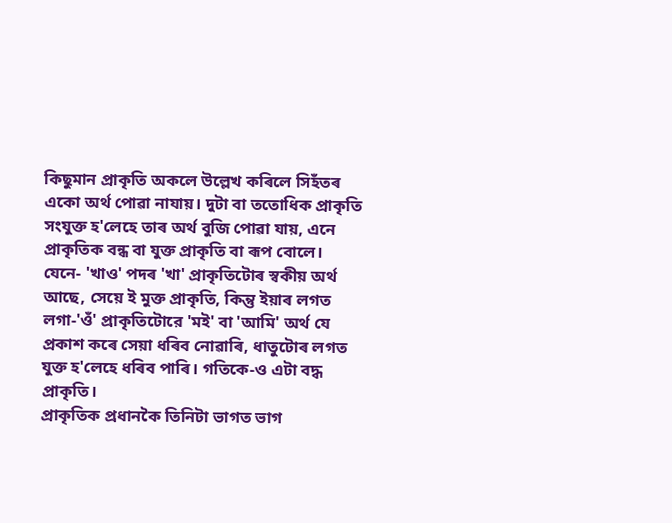কিছুমান প্রাকৃতি অকলে উল্লেখ কৰিলে সিহঁতৰ একো অর্থ পোৱা নাযায়। দুটা বা ততোধিক প্রাকৃতি সংযুক্ত হ'লেহে তাৰ অৰ্থ বুজি পোৱা যায়, এনে প্রাকৃতিক বন্ধ বা যুক্ত প্রাকৃতি বা ৰূপ বোলে। যেনে- 'খাও' পদৰ 'খা' প্রাকৃতিটোৰ স্বকীয় অর্থ আছে, সেয়ে ই মুক্ত প্রাকৃতি, কিন্তু ইয়াৰ লগত লগা-'ওঁ' প্রাকৃতিটোরে 'মই' বা 'আমি' অর্থ যে প্রকাশ কৰে সেয়া ধৰিব নোৱাৰি, ধাতুটোৰ লগত যুক্ত হ'লেহে ধৰিব পাৰি। গতিকে-ও এটা বদ্ধ প্রাকৃতি।
প্রাকৃতিক প্রধানকৈ তিনিটা ভাগত ভাগ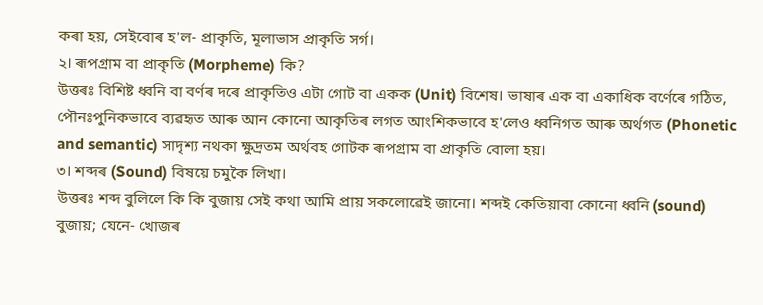কৰা হয়, সেইবোৰ হ'ল- প্রাকৃতি, মূলাভাস প্রাকৃতি সর্গ।
২। ৰূপগ্রাম বা প্রাকৃতি (Morpheme) কি?
উত্তৰঃ বিশিষ্ট ধ্বনি বা বৰ্ণৰ দৰে প্ৰাকৃতিও এটা গোট বা একক (Unit) বিশেষ। ভাষাৰ এক বা একাধিক বৰ্ণেৰে গঠিত, পৌনঃপুনিকভাবে ব্যৱহৃত আৰু আন কোনো আকৃতিৰ লগত আংশিকভাবে হ'লেও ধ্বনিগত আৰু অর্থগত (Phonetic and semantic) সাদৃশ্য নথকা ক্ষুদ্রতম অর্থবহ গোটক ৰূপগ্রাম বা প্রাকৃতি বোলা হয়।
৩। শব্দৰ (Sound) বিষয়ে চমুকৈ লিখা।
উত্তৰঃ শব্দ বুলিলে কি কি বুজায় সেই কথা আমি প্রায় সকলোৱেই জানো। শব্দই কেতিয়াবা কোনো ধ্বনি (sound) বুজায়; যেনে- খোজৰ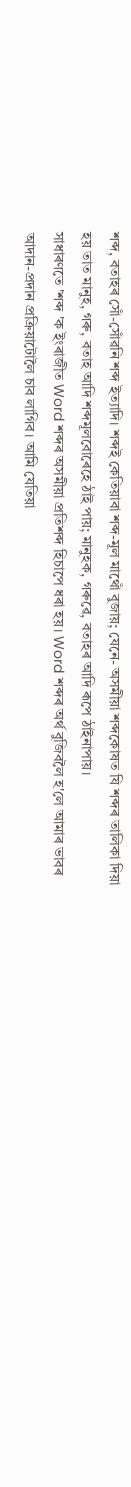শব্দ, বতাহৰ সোঁ-সোঁৱনি শব্দ ইত্যাদি। শব্দই কেতিয়াবা শব্দ-মূল মাথোঁ বুজায়; যেনে- অসমীয়া শব্দকোষত যি শব্দৰ তালিকা দিয়া হয় তাত মানুহ, গৰু, বতাহ আদি শব্দমূলবোৰেহে ঠাই পায়; মানুহক, গৰুৱে, বতাহৰ আদি ৰূপে ঠাইনাপায়।
সাধাৰণতে 'শব্দ 'ক ইংৰাজীত Word শব্দৰ অসমীয়া প্রতিশব্দ হিচাপে ধৰা হয়। Word শব্দৰ অৰ্থ বুজিবলৈ হ'লে আমাৰ ভাবৰ আদান-প্রদান প্রক্রিয়াটোলৈ চাব লাগিব। আমি যেতিয়া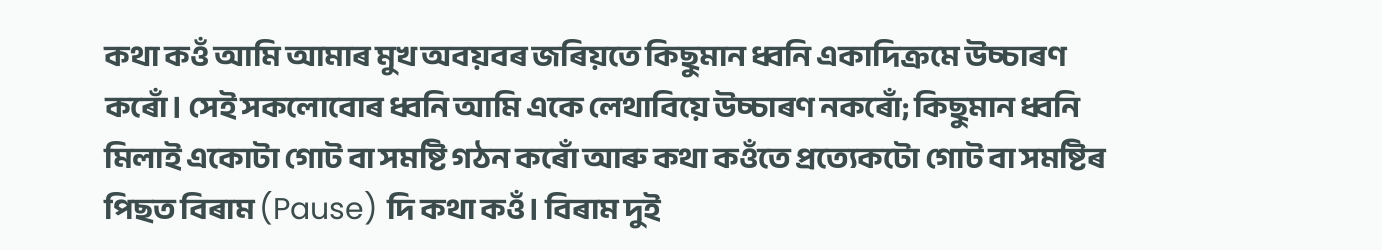কথা কওঁ আমি আমাৰ মুখ অবয়বৰ জৰিয়তে কিছুমান ধ্বনি একাদিক্রমে উচ্চাৰণ কৰোঁ। সেই সকলোবোৰ ধ্বনি আমি একে লেথাবিয়ে উচ্চাৰণ নকৰোঁ; কিছুমান ধ্বনি মিলাই একোটা গোট বা সমষ্টি গঠন কৰোঁ আৰু কথা কওঁতে প্রত্যেকটো গোট বা সমষ্টিৰ পিছত বিৰাম (Pause) দি কথা কওঁ। বিৰাম দুই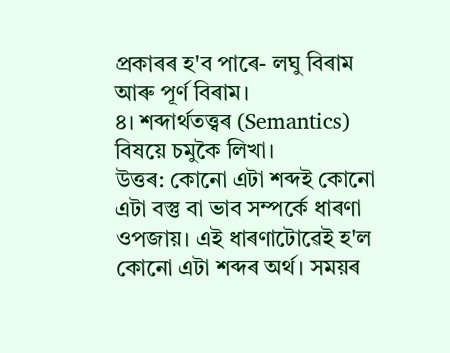প্ৰকাৰৰ হ'ব পাৰে- লঘু বিৰাম আৰু পূর্ণ বিৰাম।
৪। শব্দার্থতত্ত্বৰ (Semantics) বিষয়ে চমুকৈ লিখা।
উত্তৰ: কোনো এটা শব্দই কোনো এটা বস্তু বা ভাব সম্পর্কে ধাৰণা ওপজায়। এই ধাৰণাটোৱেই হ'ল কোনো এটা শব্দৰ অৰ্থ। সময়ৰ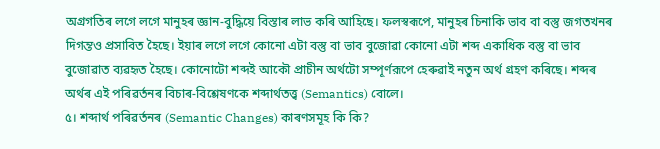অগ্রগতিৰ লগে লগে মানুহৰ জ্ঞান-বুদ্ধিয়ে বিস্তাৰ লাভ কৰি আহিছে। ফলস্বৰূপে, মানুহৰ চিনাকি ভাব বা বস্তু জগতখনৰ দিগন্তও প্রসাবিত হৈছে। ইয়াৰ লগে লগে কোনো এটা বস্তু বা ভাব বুজোৱা কোনো এটা শব্দ একাধিক বস্তু বা ভাব বুজোৱাত ব্যৱহৃত হৈছে। কোনোটো শব্দই আকৌ প্রাচীন অর্থটো সম্পূর্ণরূপে হেৰুৱাই নতুন অর্থ গ্রহণ কৰিছে। শব্দৰ অৰ্থৰ এই পৰিৱৰ্তনৰ বিচাৰ-বিশ্লেষণকে শব্দার্থতত্ত্ব (Semantics) বোলে।
৫। শব্দার্থ পৰিৱৰ্তনৰ (Semantic Changes) কাৰণসমূহ কি কি?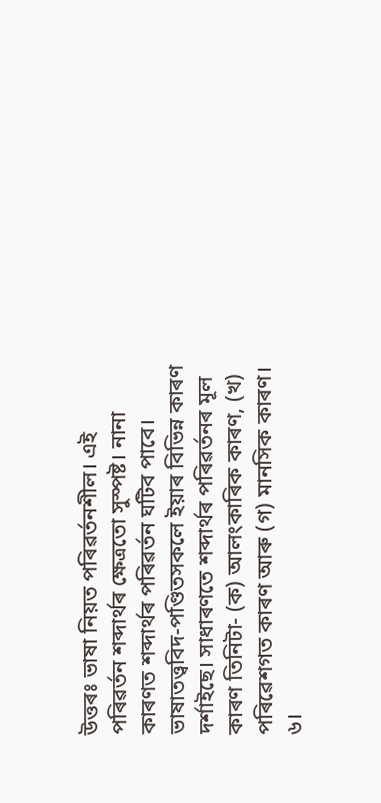উত্তৰঃ ভাষা নিয়ত পৰিৱৰ্তনশীল। এই পৰিৱৰ্তন শব্দার্থৰ ক্ষেত্ৰতো সুস্পষ্ট। নানা কাৰণত শব্দাৰ্থৰ পৰিৱৰ্তন ঘটিব পাবে। ভাষাতত্ত্ববিদ-পণ্ডিতসকলে ইয়াৰ বিভিন্ন কাৰণ দর্শাইছে। সাধাৰণতে শব্দাৰ্থৰ পৰিৱৰ্তনৰ মূল কাৰণ তিনিটা- (ক) আলংকাৰিক কাৰণ, (খ) পৰিৱেশগত কাৰণ আৰু (গ) মানসিক কাৰণ।
৬।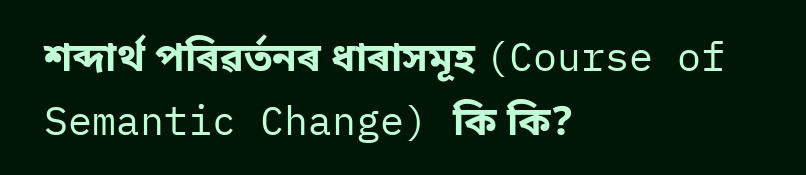শব্দার্থ পৰিৱৰ্তনৰ ধাৰাসমূহ (Course of Semantic Change) কি কি?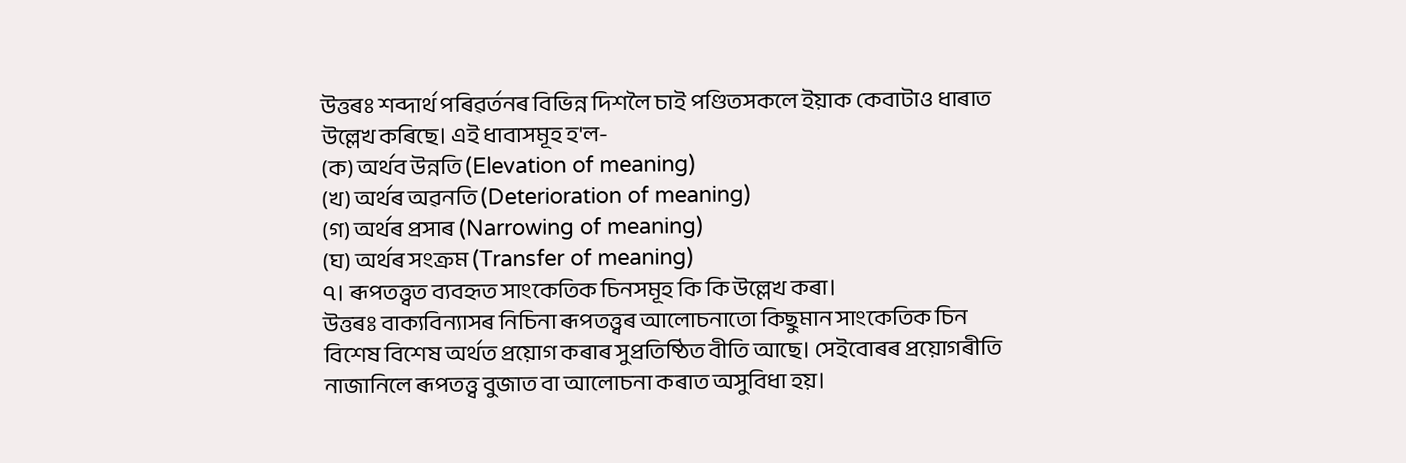উত্তৰঃ শব্দার্থ পৰিৱৰ্তনৰ বিভিন্ন দিশলৈ চাই পণ্ডিতসকলে ইয়াক কেবাটাও ধাৰাত
উল্লেখ কৰিছে। এই ধাবাসমূহ হ'ল-
(ক) অর্থব উন্নতি (Elevation of meaning)
(খ) অৰ্থৰ অৱনতি (Deterioration of meaning)
(গ) অৰ্থৰ প্ৰসাৰ (Narrowing of meaning)
(ঘ) অৰ্থৰ সংক্ৰম (Transfer of meaning)
৭। ৰূপতত্ত্বত ব্যবহৃত সাংকেতিক চিনসমূহ কি কি উল্লেখ কৰা।
উত্তৰঃ বাক্যবিন্যাসৰ নিচিনা ৰূপতত্ত্বৰ আলোচনাতো কিছুমান সাংকেতিক চিন বিশেষ বিশেষ অৰ্থত প্রয়োগ কৰাৰ সুপ্রতিষ্ঠিত বীতি আছে। সেইবোৰৰ প্ৰয়োগৰীতি নাজানিলে ৰূপতত্ত্ব বুজাত বা আলোচনা কৰাত অসুবিধা হয়।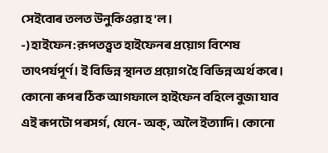সেইবোৰ তলত উনুকিওৱা হ'ল।
-) হাইফেন: রূপতত্ত্বত হাইফেনৰ প্রয়োগ বিশেষ তাৎপর্যপূর্ণ। ই বিভিন্ন স্থানত প্রয়োগ হৈ বিভিন্ন অর্থ কৰে। কোনো ৰূপৰ ঠিক আগফালে হাইফেন বহিলে বুজা যাব এই ৰূপটো পৰসৰ্গ, যেনে- অক্, অলৈ ইত্যাদি। কোনো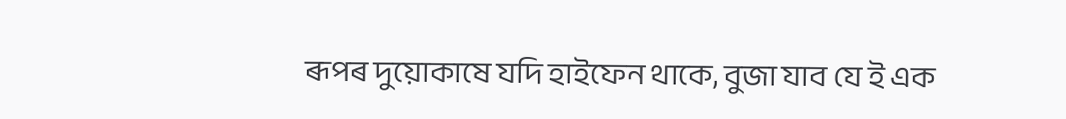ৰূপৰ দুয়োকাষে যদি হাইফেন থাকে, বুজা যাব যে ই এক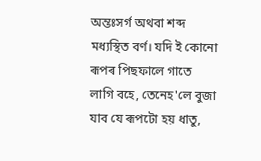অন্তঃসর্গ অথবা শব্দ মধ্যস্থিত বর্ণ। যদি ই কোনো ৰূপৰ পিছফালে গাতে লাগি বহে, তেনেহ'লে বুজা যাব যে ৰূপটো হয় ধাতু,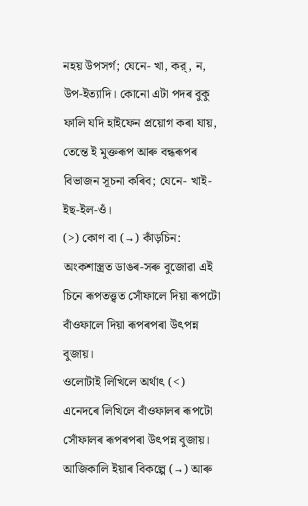নহয় উপসর্গ; যেনে- খা, কর্, ন, উপ-ইত্যাদি। কোনো এটা পদৰ বুকু ফালি যদি হাইফেন প্রয়োগ কৰা যায়, তেন্তে ই মুক্তৰূপ আৰু বন্ধৰূপৰ বিভাজন সূচনা কৰিব; যেনে- খাই-ইছ-ইল-ওঁ।
(>) কোণ বা (→) কাঁড়চিন: অংকশাস্ত্রত ডাঙৰ-সৰু বুজোৱা এই চিনে ৰূপতত্ত্বত সোঁফালে দিয়া ৰূপটো বাঁওফালে দিয়া ৰূপৰপৰা উৎপন্ন বুজায়।
ওলোটাই লিখিলে অর্থাৎ (<) এনেদৰে লিখিলে বাঁওফালৰ ৰূপটো সোঁফালৰ ৰূপৰপৰা উৎপন্ন বুজায়। আজিকালি ইয়াৰ বিকল্পে (→) আৰু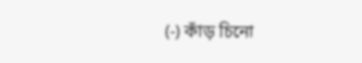(-) কাঁড় চিনো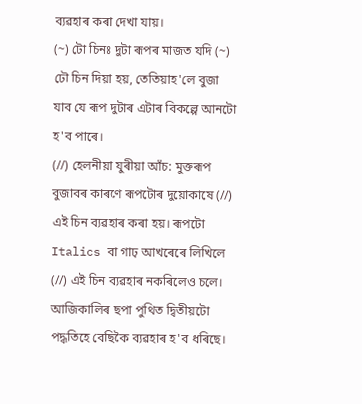ব্যৱহাৰ কৰা দেখা যায়।
(~) টো চিনঃ দুটা ৰূপৰ মাজত যদি (~) ঢৌ চিন দিয়া হয়, তেতিয়াহ'লে বুজা যাব যে ৰূপ দুটাৰ এটাৰ বিকল্পে আনটো হ'ব পাৰে।
(//) হেলনীয়া যুৰীয়া আঁচ: মুক্তৰূপ বুজাবৰ কাৰণে ৰূপটোৰ দুয়োকাষে (//) এই চিন ব্যৱহাৰ কৰা হয়। ৰূপটো Italics বা গাঢ় আখৰেৰে লিখিলে (//) এই চিন ব্যৱহাৰ নকৰিলেও চলে। আজিকালিৰ ছপা পুথিত দ্বিতীয়টো পদ্ধতিহে বেছিকৈ ব্যৱহাৰ হ'ব ধৰিছে।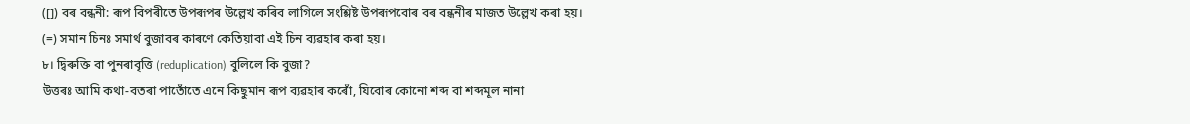([]) বৰ বন্ধনী: ৰূপ বিপৰীতে উপৰূপৰ উল্লেখ কৰিব লাগিলে সংশ্লিষ্ট উপৰূপবোৰ বৰ বন্ধনীৰ মাজত উল্লেখ কৰা হয়।
(=) সমান চিনঃ সমার্থ বুজাবৰ কাৰণে কেতিয়াবা এই চিন ব্যৱহাৰ কৰা হয়।
৮। দ্বিৰুক্তি বা পুনৰাবৃত্তি (reduplication) বুলিলে কি বুজা?
উত্তৰঃ আমি কথা-বতৰা পাতোঁতে এনে কিছুমান ৰূপ ব্যৱহাৰ কৰোঁ, যিবোৰ কোনো শব্দ বা শব্দমূল নানা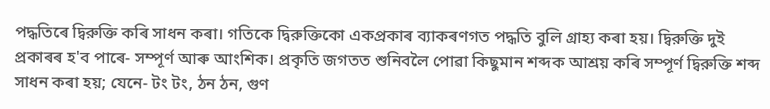পদ্ধতিৰে দ্বিরুক্তি কৰি সাধন কৰা। গতিকে দ্বিরুক্তিকো একপ্ৰকাৰ ব্যাকৰণগত পদ্ধতি বুলি গ্রাহ্য কৰা হয়। দ্বিরুক্তি দুই প্ৰকাৰৰ হ'ব পাৰে- সম্পূর্ণ আৰু আংশিক। প্রকৃতি জগতত শুনিবলৈ পোৱা কিছুমান শব্দক আশ্ৰয় কৰি সম্পূৰ্ণ দ্বিরুক্তি শব্দ সাধন কৰা হয়; যেনে- টং টং, ঠন ঠন, গুণ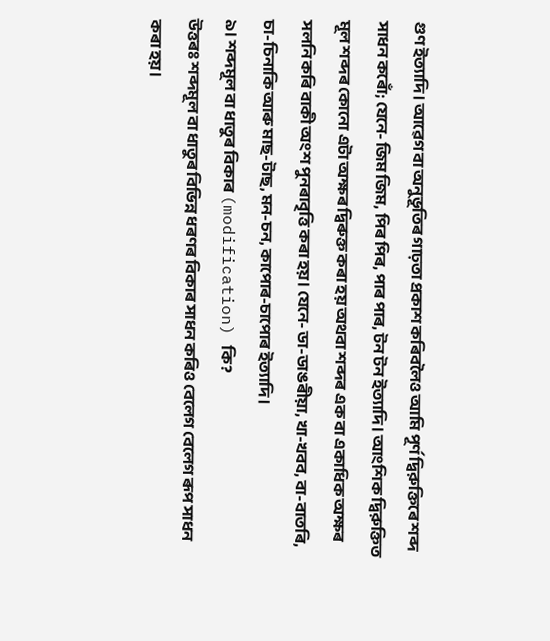গুণ ইত্যাদি। আৱেগ বা অনুভূতিৰ গাঢ়তা প্রকাশ কৰিবলৈও আমি পূর্ণ দ্বিরুক্তিৰে শব্দ সাধন কৰোঁ; যেনে- জিম জিম, পিৰ পিৰ, পাৰ পাৰ, টন টন ইত্যাদি। আংশিক দ্বিরুক্তিত মূল শব্দৰ কোনো এটা অক্ষৰ দ্বিৰুক্ত কৰা হয় অথবা শব্দৰ এক বা একাধিক অক্ষৰ সলনি কৰি বাকী অংশ পুনৰাবৃত্তি কৰা হয়। যেনে- ডা-ডাঙৰীয়া, খা-খবব, বা-বাতৰি, চা-চিনাকি আৰু মাছ-টাছ, মন-চন, কাপোৰ-চাপোৰ ইত্যাদি।
৯। শব্দমূল বা ধাতুৰ বিকাৰ (modification) কি?
উত্তৰঃ শব্দমূল বা ধাতুৰ বিভিন্ন ধৰণৰ বিকাৰ সাধন কৰিও বেলেগ বেলেগ ৰূপ সাধন কৰা হয়।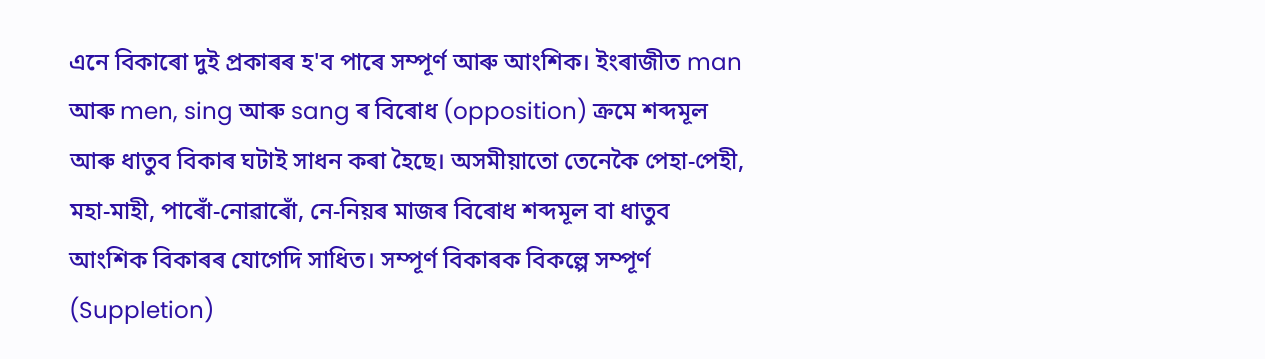এনে বিকাৰো দুই প্ৰকাৰৰ হ'ব পাৰে সম্পূৰ্ণ আৰু আংশিক। ইংৰাজীত man আৰু men, sing আৰু sang ৰ বিৰোধ (opposition) ক্রমে শব্দমূল আৰু ধাতুব বিকাৰ ঘটাই সাধন কৰা হৈছে। অসমীয়াতো তেনেকৈ পেহা-পেহী, মহা-মাহী, পাৰোঁ-নোৱাৰোঁ, নে-নিয়ৰ মাজৰ বিৰোধ শব্দমূল বা ধাতুব আংশিক বিকাৰৰ যোগেদি সাধিত। সম্পূর্ণ বিকাৰক বিকল্পে সম্পূর্ণ (Suppletion)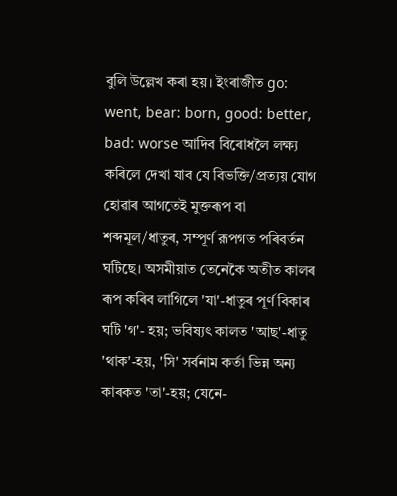বুলি উল্লেখ কৰা হয়। ইংৰাজীত go: went, bear: born, good: better, bad: worse আদিব বিৰোধলৈ লক্ষ্য কৰিলে দেখা যাব যে বিভক্তি/প্রত্যয় যোগ হোৱাৰ আগতেই মুক্তৰূপ বা শব্দমূল/ধাতুৰ, সম্পূর্ণ রূপগত পৰিবৰ্তন ঘটিছে। অসমীয়াত তেনেকৈ অতীত কালৰ ৰূপ কৰিব লাগিলে 'যা'-ধাতুৰ পূৰ্ণ বিকাৰ ঘটি 'গ'- হয়; ভবিষ্যৎ কালত 'আছ'-ধাতু 'থাক'-হয়, 'সি' সর্বনাম কর্তা ভিন্ন অন্য কাৰকত 'তা'-হয়; যেনে-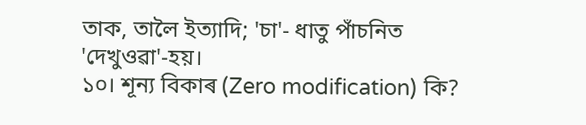তাক, তালৈ ইত্যাদি; 'চা'- ধাতু পাঁচনিত 'দেখুওৱা'-হয়।
১০। শূন্য বিকাৰ (Zero modification) কি?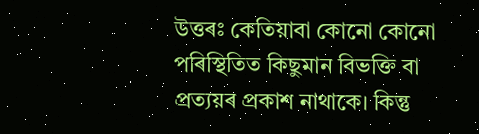উত্তৰঃ কেতিয়াবা কোনো কোনো পৰিস্থিতিত কিছুমান বিভক্তি বা প্রত্যয়ৰ প্ৰকাশ নাথাকে। কিন্তু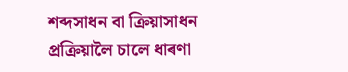শব্দসাধন বা ক্রিয়াসাধন প্রক্রিয়ালৈ চালে ধাৰণা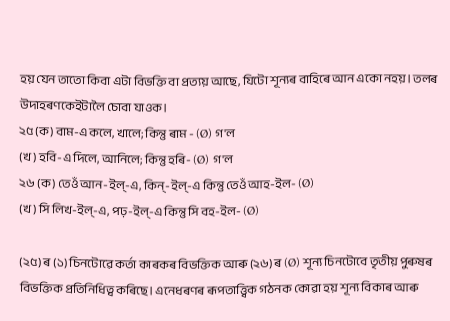হয় যেন তাতো কিবা এটা বিভক্তি বা প্রত্যয় আছে, যিটো শূন্যৰ বাহিৰে আন একো নহয়। তলৰ উদাহৰণকেইটালৈ চোবা যাওক।
২৫ (ক) বাম-এ কলে, খালে; কিন্তু ৰাম - (Ø) গ'ল
(খ) হবি-এ দিলে, আনিলে; কিন্তু হৰি- (Ø) গ'ল
২৬ (ক) তেওঁ আন-ইল্-এ, কিন্-ইল্-এ কিন্তু তেওঁ আহ-ইল- (Ø)
(খ) সি লিখ-ইল্-এ, পঢ়-ইল্-এ কিন্তু সি বহ-ইল- (Ø)

(২৫) ৰ (১) চিনটোৱে কৰ্তা কাৰকৰ বিভক্তিক আৰু (২৬) ৰ (Ø) শূন্য চিনটোবে তৃতীয় পুৰুষৰ বিভক্তিক প্রতিনিধিত্ব কৰিছে। এনেধৰণৰ ৰূপতাত্ত্বিক গঠনক কোৱা হয় শূন্য বিকাৰ আৰু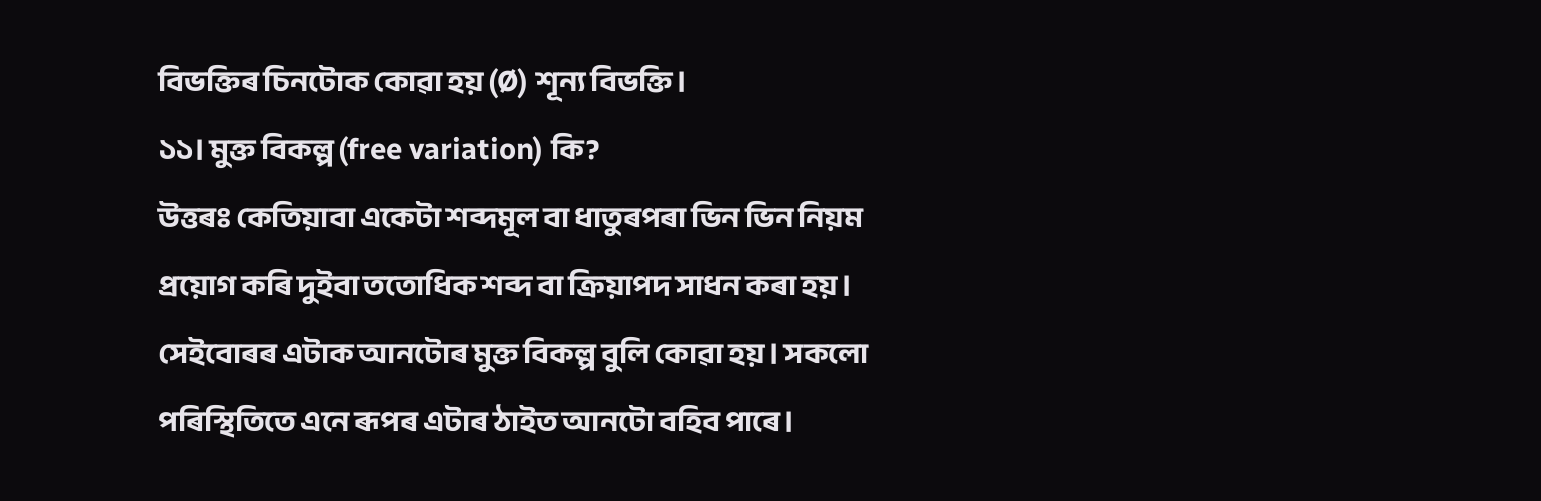বিভক্তিৰ চিনটোক কোৱা হয় (Ø) শূন্য বিভক্তি।
১১। মুক্ত বিকল্প (free variation) কি?
উত্তৰঃ কেতিয়াবা একেটা শব্দমূল বা ধাতুৰপৰা ভিন ভিন নিয়ম প্রয়োগ কৰি দুইবা ততোধিক শব্দ বা ক্রিয়াপদ সাধন কৰা হয়। সেইবোৰৰ এটাক আনটোৰ মুক্ত বিকল্প বুলি কোৱা হয়। সকলো পৰিস্থিতিতে এনে ৰূপৰ এটাৰ ঠাইত আনটো বহিব পাৰে।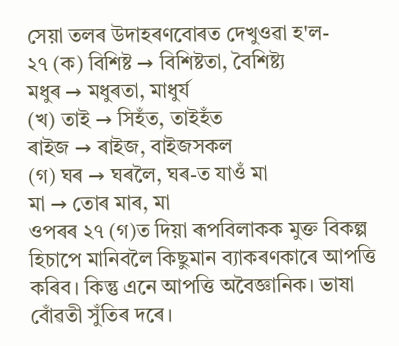সেয়া তলৰ উদাহৰণবোৰত দেখুওৱা হ'ল-
২৭ (ক) বিশিষ্ট → বিশিষ্টতা, বৈশিষ্ট্য
মধুৰ → মধুৰতা, মাধুর্য
(খ) তাই → সিহঁত, তাইহঁত
ৰাইজ → ৰাইজ, বাইজসকল
(গ) ঘৰ → ঘৰলৈ, ঘৰ-ত যাওঁ মা
মা → তোৰ মাৰ, মা
ওপৰৰ ২৭ (গ)ত দিয়া ৰূপবিলাকক মুক্ত বিকল্প হিচাপে মানিবলৈ কিছুমান ব্যাকৰণকাৰে আপত্তি কৰিব। কিন্তু এনে আপত্তি অবৈজ্ঞানিক। ভাষা বোঁৱতী সুঁতিৰ দৰে।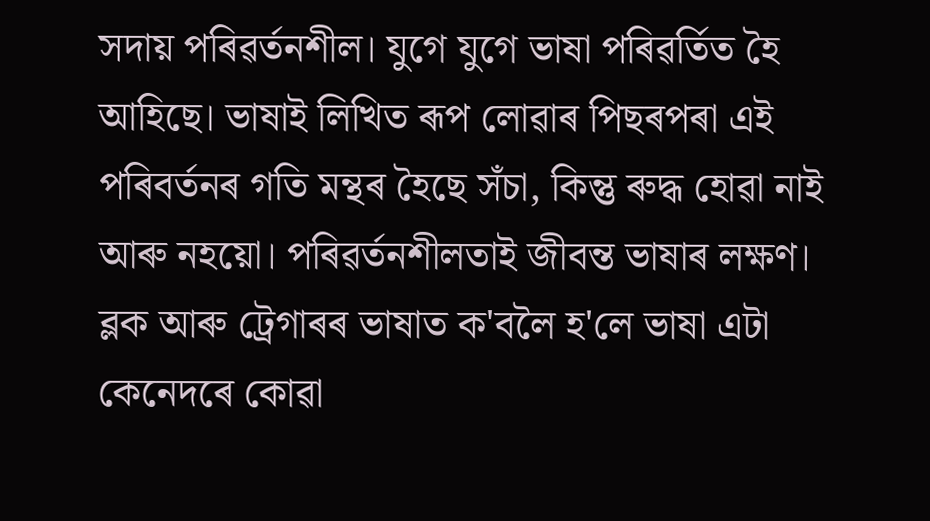সদায় পৰিৱৰ্তনশীল। যুগে যুগে ভাষা পৰিৱৰ্তিত হৈ আহিছে। ভাষাই লিখিত ৰূপ লোৱাৰ পিছৰপৰা এই পৰিবৰ্তনৰ গতি মন্থৰ হৈছে সঁচা, কিন্তু ৰুদ্ধ হোৱা নাই আৰু নহয়ো। পৰিৱৰ্তনশীলতাই জীবন্ত ভাষাৰ লক্ষণ। ব্লক আৰু ট্ৰেগাৰৰ ভাষাত ক'বলৈ হ'লে ভাষা এটা কেনেদৰে কোৱা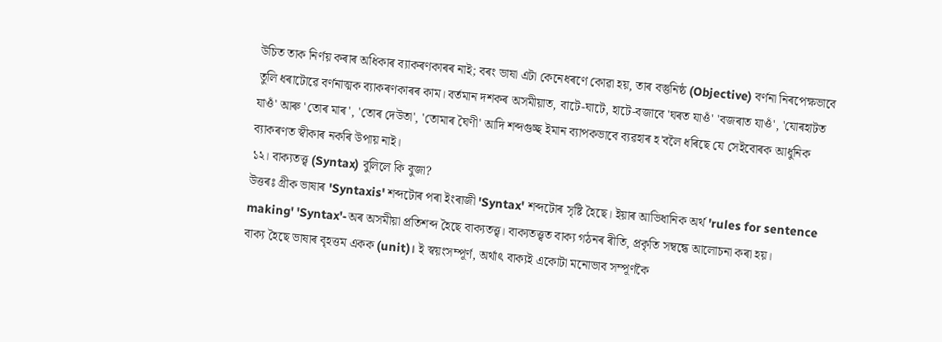উচিত তাক নিৰ্ণয় কৰাৰ অধিকাৰ ব্যাকৰণকাৰৰ নাই; বৰং ভাষা এটা কেনেধৰণে কোৱা হয়, তাৰ বস্তুনিষ্ঠ (Objective) বর্ণনা নিৰপেক্ষভাবে তুলি ধৰাটোৱে বৰ্ণনাত্মক ব্যাকৰণকাৰৰ কাম। বর্তমান দশকৰ অসমীয়াত, বাটে-ঘাটে, হাটে-বজাবে 'ঘৰত যাওঁ' 'বজৰাত যাওঁ', 'যোৰহাটত যাওঁ' আৰু 'তোৰ মাৰ', 'তোৰ দেউতা', 'তোমাৰ ঘৈণী' আদি শব্দগুচ্ছ ইমান ব্যাপকভাবে ব্যৱহাৰ হ'বলৈ ধৰিছে যে সেইবোৰক আধুনিক ব্যাকৰণত স্বীকাৰ নকৰি উপায় নাই।
১২। বাক্যতত্ত্ব (Syntax) বুলিলে কি বুজা?
উত্তৰঃ গ্রীক ভাষাৰ 'Syntaxis' শব্দটোৰ পৰা ইংৰাজী 'Syntax' শব্দটোৰ সৃষ্টি হৈছে। ইয়াৰ আভিধানিক অর্থ 'rules for sentence making' 'Syntax'-অৰ অসমীয়া প্রতিশব্দ হৈছে বাক্যতত্ত্ব। বাক্যতত্ত্বত বাক্য গঠনৰ ৰীতি, প্রকৃতি সম্বন্ধে আলোচনা কৰা হয়।
বাক্য হৈছে ভাষাৰ বৃহত্তম একক (unit)। ই স্বয়ংসম্পূর্ণ, অর্থাৎ বাক্যই একোটা মনোভাব সম্পূর্ণকৈ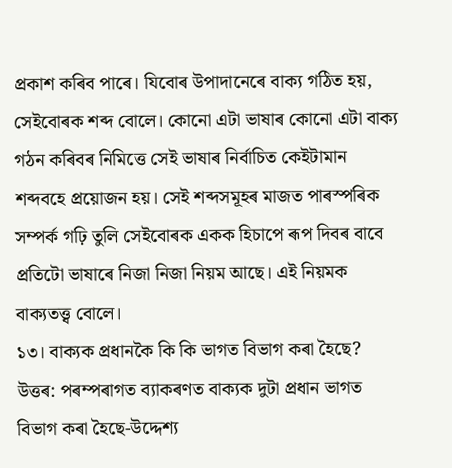প্রকাশ কৰিব পাৰে। যিবোৰ উপাদানেৰে বাক্য গঠিত হয়, সেইবোৰক শব্দ বোলে। কোনো এটা ভাষাৰ কোনো এটা বাক্য গঠন কৰিবৰ নিমিত্তে সেই ভাষাৰ নির্বাচিত কেইটামান শব্দবহে প্রয়োজন হয়। সেই শব্দসমূহৰ মাজত পাৰস্পৰিক সম্পৰ্ক গঢ়ি তুলি সেইবোৰক একক হিচাপে ৰূপ দিবৰ বাবে প্রতিটো ভাষাৰে নিজা নিজা নিয়ম আছে। এই নিয়মক বাক্যতত্ত্ব বোলে।
১৩। বাক্যক প্রধানকৈ কি কি ভাগত বিভাগ কৰা হৈছে?
উত্তৰ: পৰম্পৰাগত ব্যাকৰণত বাক্যক দুটা প্রধান ভাগত বিভাগ কৰা হৈছে-উদ্দেশ্য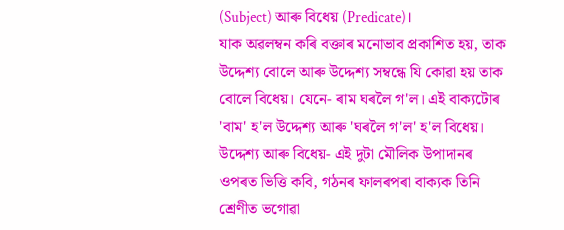(Subject) আৰু বিধেয় (Predicate)।
যাক অৱলম্বন কৰি বক্তাৰ মনোভাব প্রকাশিত হয়, তাক উদ্দেশ্য বোলে আৰু উদ্দেশ্য সম্বন্ধে যি কোৱা হয় তাক বোলে বিধেয়। যেনে- ৰাম ঘৰলৈ গ'ল। এই বাক্যটোৰ 'বাম' হ'ল উদ্দেশ্য আৰু 'ঘৰলৈ গ'ল' হ'ল বিধেয়।
উদ্দেশ্য আৰু বিধেয়- এই দুটা মৌলিক উপাদানৰ ওপৰত ভিত্তি কবি, গঠনৰ ফালৰপৰা বাক্যক তিনি শ্রেণীত ভগোৱা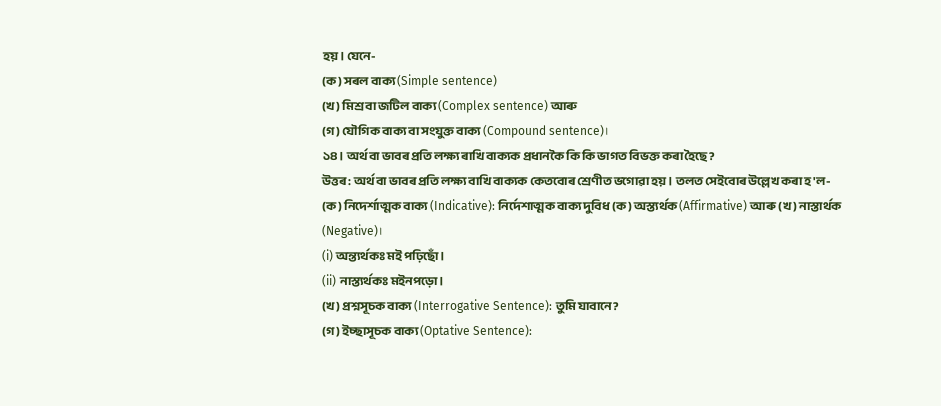হয়। যেনে-
(ক) সৰল বাক্য (Simple sentence)
(খ) মিশ্র বা জটিল বাক্য (Complex sentence) আৰু
(গ) যৌগিক বাক্য বা সংযুক্ত বাক্য (Compound sentence)।
১৪। অর্থ বা ভাবৰ প্ৰতি লক্ষ্য ৰাখি বাক্যক প্ৰধানকৈ কি কি ভাগত বিভক্ত কৰা হৈছে?
উত্তৰ: অৰ্থ বা ভাবৰ প্ৰতি লক্ষ্য বাখি বাক্যক কেতবোৰ শ্ৰেণীত ভগোৱা হয়। তলত সেইবোৰ উল্লেখ কৰা হ'ল-
(ক) নিদের্শাত্মক বাক্য (Indicative): নির্দেশাত্মক বাক্য দুবিধ (ক) অস্ত্যর্থক (Affirmative) আৰু (খ) নাস্তার্থক (Negative)।
(i) অন্ত্যর্থকঃ মই পঢ়িছোঁ।
(ii) নাস্ত্যর্থকঃ মইনপড়ো।
(খ) প্রশ্নসূচক বাক্য (Interrogative Sentence): তুমি যাবানে?
(গ) ইচ্ছাসূচক বাক্য (Optative Sentence):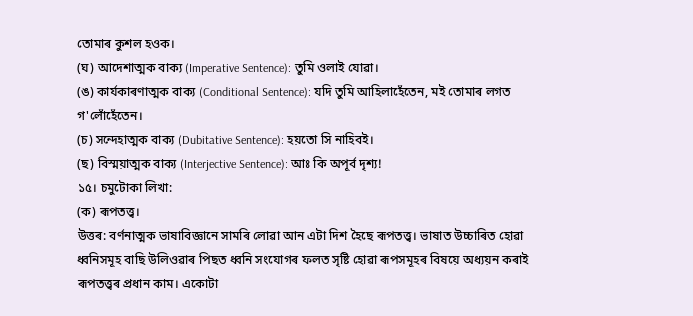তোমাৰ কুশল হওক।
(ঘ) আদেশাত্মক বাক্য (Imperative Sentence): তুমি ওলাই যোৱা।
(ঙ) কাৰ্যকাৰণাত্মক বাক্য (Conditional Sentence): যদি তুমি আহিলাহেঁতেন, মই তোমাৰ লগত গ'লোঁহেঁতেন।
(চ) সন্দেহাত্মক বাক্য (Dubitative Sentence): হয়তো সি নাহিবই।
(ছ) বিস্ময়াত্মক বাক্য (Interjective Sentence): আঃ কি অপূর্ব দৃশ্য!
১৫। চমুটোকা লিখা:
(ক) ৰূপতত্ত্ব।
উত্তৰ: বর্ণনাত্মক ভাষাবিজ্ঞানে সামৰি লোৱা আন এটা দিশ হৈছে ৰূপতত্ত্ব। ভাষাত উচ্চাৰিত হোৱা ধ্বনিসমূহ বাছি উলিওৱাৰ পিছত ধ্বনি সংযোগৰ ফলত সৃষ্টি হোৱা ৰূপসমূহৰ বিষয়ে অধ্যয়ন কৰাই ৰূপতত্ত্বৰ প্রধান কাম। একোটা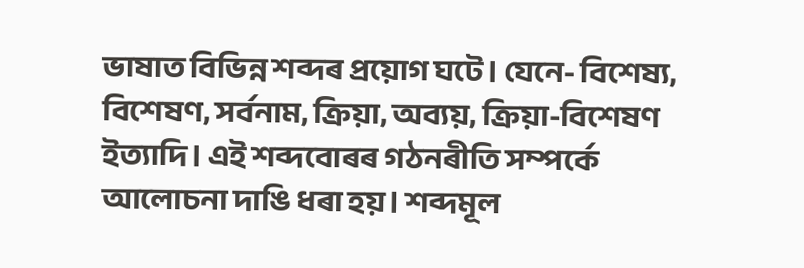ভাষাত বিভিন্ন শব্দৰ প্রয়োগ ঘটে। যেনে- বিশেষ্য, বিশেষণ, সর্বনাম, ক্রিয়া, অব্যয়, ক্রিয়া-বিশেষণ ইত্যাদি। এই শব্দবোৰৰ গঠনৰীতি সম্পর্কে আলোচনা দাঙি ধৰা হয়। শব্দমূল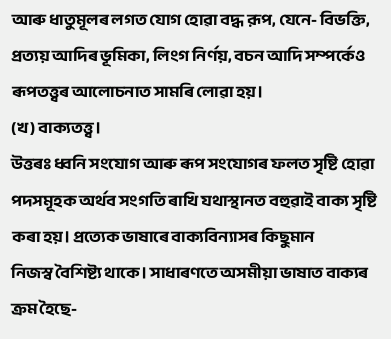আৰু ধাতুমূলৰ লগত যোগ হোৱা বদ্ধ রূপ, যেনে- বিভক্তি, প্রত্যয় আদিৰ ভূমিকা, লিংগ নির্ণয়, বচন আদি সম্পর্কেও ৰূপতত্ত্বৰ আলোচনাত সামৰি লোৱা হয়।
(খ) বাক্যতত্ত্ব।
উত্তৰঃ ধ্বনি সংযোগ আৰু ৰূপ সংযোগৰ ফলত সৃষ্টি হোৱা পদসমূহক অর্থব সংগতি ৰাখি যথাস্থানত বহুৱাই বাক্য সৃষ্টি কৰা হয়। প্রত্যেক ভাষাৰে বাক্যবিন্যাসৰ কিছুমান
নিজস্ব বৈশিষ্ট্য থাকে। সাধাৰণতে অসমীয়া ভাষাত বাক্যৰ ক্ৰম হৈছে-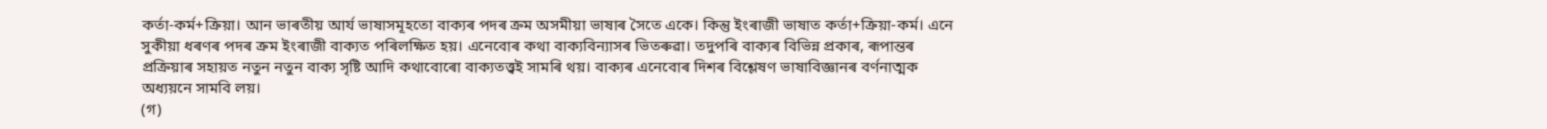কর্তা-কর্ম+ক্রিয়া। আন ভাৰতীয় আর্য ভাষাসমূহতো বাক্যৰ পদৰ ক্ৰম অসমীয়া ভাষাৰ সৈতে একে। কিন্তু ইংৰাজী ভাষাত কর্তা+ক্রিয়া-কর্ম। এনে সুকীয়া ধৰণৰ পদৰ ক্ৰম ইংৰাজী বাক্যত পৰিলক্ষিত হয়। এনেবোৰ কথা বাক্যবিন্যাসৰ ভিতৰুৱা। তদুপৰি বাক্যৰ বিভিন্ন প্রকাৰ, ৰূপান্তৰ প্ৰক্ৰিয়াৰ সহায়ত নতুন নতুন বাক্য সৃষ্টি আদি কথাবোৰো বাক্যতত্ত্বই সামৰি থয়। বাক্যৰ এনেবোৰ দিশৰ বিশ্লেষণ ভাষাবিজ্ঞানৰ বৰ্ণনাত্মক অধ্যয়নে সামবি লয়।
(গ)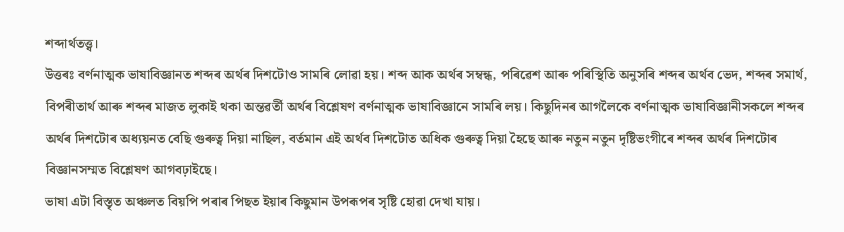শব্দার্থতত্ত্ব।
উত্তৰঃ বৰ্ণনাত্মক ভাষাবিজ্ঞানত শব্দৰ অৰ্থৰ দিশটোও সামৰি লোৱা হয়। শব্দ আক অৰ্থৰ সম্বন্ধ, পৰিৱেশ আৰু পৰিস্থিতি অনুসৰি শব্দৰ অৰ্থব ভেদ, শব্দৰ সমার্থ, বিপৰীতার্থ আৰু শব্দৰ মাজত লুকাই থকা অন্তৱর্তী অৰ্থৰ বিশ্লেষণ বর্ণনাত্মক ভাষাবিজ্ঞানে সামৰি লয়। কিছুদিনৰ আগলৈকে বর্ণনাত্মক ভাষাবিজ্ঞানীসকলে শব্দৰ অৰ্থৰ দিশটোৰ অধ্যয়নত বেছি গুৰুত্ব দিয়া নাছিল, বর্তমান এই অর্থব দিশটোত অধিক গুৰুত্ব দিয়া হৈছে আৰু নতুন নতুন দৃষ্টিভংগীৰে শব্দৰ অৰ্থৰ দিশটোৰ বিজ্ঞানসম্মত বিশ্লেষণ আগবঢ়াইছে।
ভাষা এটা বিস্তৃত অঞ্চলত বিয়পি পৰাৰ পিছত ইয়াৰ কিছুমান উপৰূপৰ সৃষ্টি হোৱা দেখা যায়।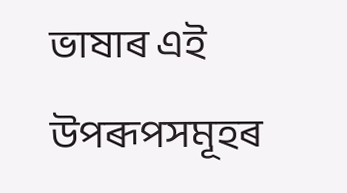ভাষাৰ এই উপৰূপসমূহৰ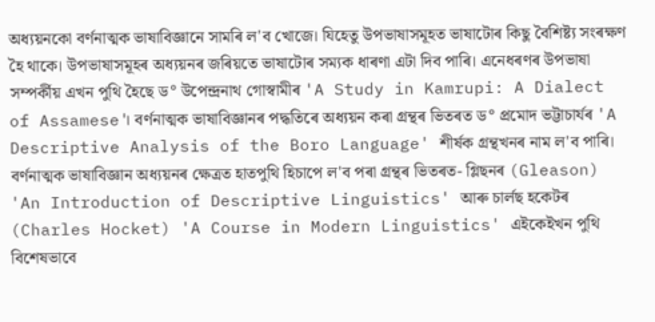অধ্যয়নকো বর্ণনাত্মক ভাষাবিজ্ঞানে সামৰি ল'ব খোজে। যিহেতু উপভাষাসমূহত ভাষাটোৰ কিছু বৈশিষ্ট্য সংৰক্ষণ হৈ থাকে। উপভাষাসমূহৰ অধ্যয়নৰ জৰিয়তে ভাষাটোৰ সম্যক ধাৰণা এটা দিব পাৰি। এনেধৰণৰ উপভাষা সম্পৰ্কীয় এখন পুথি হৈছে ড° উপেন্দ্ৰনাথ গোস্বামীৰ 'A Study in Kamrupi: A Dialect of Assamese'। বর্ণনাত্মক ভাষাবিজ্ঞানৰ পদ্ধতিৰে অধ্যয়ন কৰা গ্ৰন্থৰ ভিতৰত ড° প্রমোদ ভট্টাচাৰ্যৰ 'A Descriptive Analysis of the Boro Language' শীর্ষক গ্ৰন্থখনৰ নাম ল'ব পাৰি। বৰ্ণনাত্মক ভাষাবিজ্ঞান অধ্যয়নৰ ক্ষেত্ৰত হাতপুথি হিচাপে ল'ব পৰা গ্ৰন্থৰ ভিতৰত- গ্লিছনৰ (Gleason) 'An Introduction of Descriptive Linguistics' আৰু চার্লছ হকেটৰ (Charles Hocket) 'A Course in Modern Linguistics' এইকেইখন পুথি বিশেষভাবে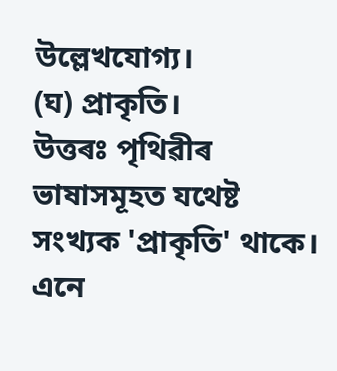উল্লেখযোগ্য।
(ঘ) প্রাকৃতি।
উত্তৰঃ পৃথিৱীৰ ভাষাসমূহত যথেষ্ট সংখ্যক 'প্রাকৃতি' থাকে। এনে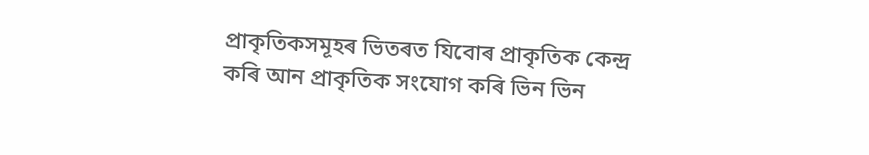প্রাকৃতিকসমূহৰ ভিতৰত যিবোৰ প্রাকৃতিক কেন্দ্ৰ কৰি আন প্রাকৃতিক সংযোগ কৰি ভিন ভিন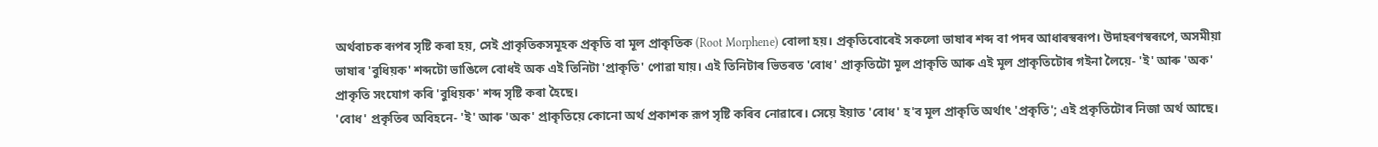অর্থবাচক ৰূপৰ সৃষ্টি কৰা হয়, সেই প্রাকৃতিকসমূহক প্রকৃতি বা মূল প্রাকৃতিক (Root Morphene) বোলা হয়। প্রকৃতিবোৰেই সকলো ভাষাৰ শব্দ বা পদৰ আধাৰস্বৰূপ। উদাহৰণস্বৰূপে, অসমীয়া ভাষাৰ 'বুধিয়ক' শব্দটো ভাঙিলে বোধই অক এই তিনিটা 'প্রাকৃতি' পোৱা যায়। এই তিনিটাৰ ভিতৰত 'বোধ' প্রাকৃতিটো মূল প্রাকৃতি আৰু এই মূল প্রাকৃতিটোৰ গইনা লৈয়ে- 'ই' আৰু 'অক' প্রাকৃতি সংযোগ কৰি 'বুধিয়ক' শব্দ সৃষ্টি কৰা হৈছে।
'বোধ' প্রকৃতিৰ অবিহনে- 'ই' আৰু 'অক' প্রাকৃতিয়ে কোনো অর্থ প্রকাশক রূপ সৃষ্টি কৰিব নোৱাৰে। সেয়ে ইয়াত 'বোধ' হ'ব মূল প্রাকৃতি অর্থাৎ 'প্রকৃতি'; এই প্রকৃতিটোৰ নিজা অর্থ আছে।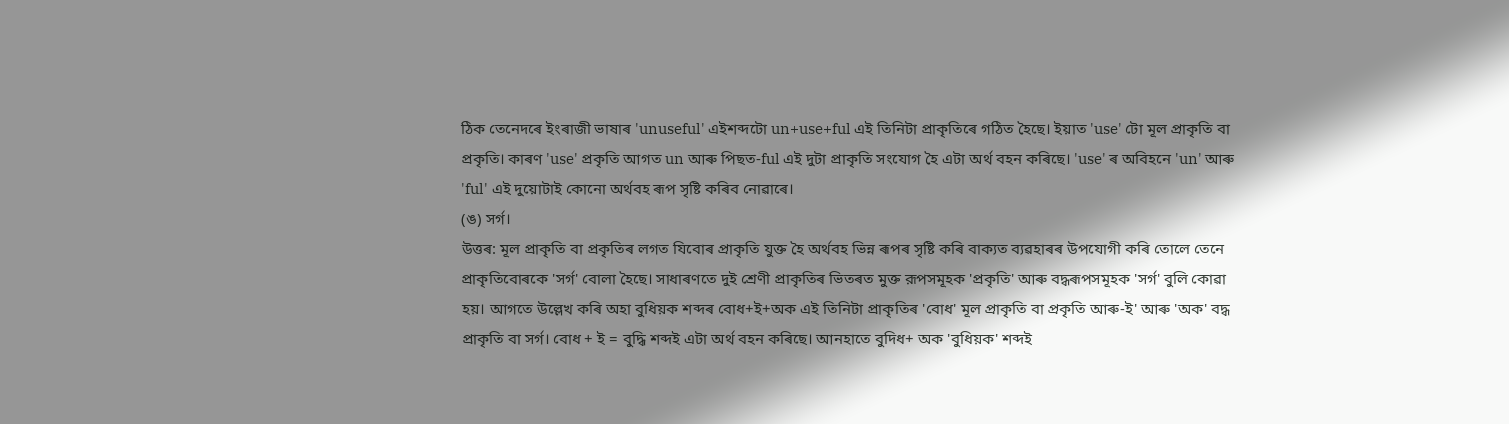ঠিক তেনেদৰে ইংৰাজী ভাষাৰ 'unuseful' এইশব্দটো un+use+ful এই তিনিটা প্রাকৃতিৰে গঠিত হৈছে। ইয়াত 'use' টো মূল প্রাকৃতি বা প্রকৃতি। কাৰণ 'use' প্রকৃতি আগত un আৰু পিছত-ful এই দুটা প্রাকৃতি সংযোগ হৈ এটা অর্থ বহন কৰিছে। 'use' ৰ অবিহনে 'un' আৰু 'ful' এই দুয়োটাই কোনো অর্থবহ ৰূপ সৃষ্টি কৰিব নোৱাৰে।
(ঙ) সর্গ।
উত্তৰ: মূল প্রাকৃতি বা প্রকৃতিৰ লগত যিবোৰ প্ৰাকৃতি যুক্ত হৈ অর্থবহ ভিন্ন ৰূপৰ সৃষ্টি কৰি বাক্যত ব্যৱহাৰৰ উপযোগী কৰি তোলে তেনে প্রাকৃতিবোৰকে 'সর্গ' বোলা হৈছে। সাধাৰণতে দুই শ্রেণী প্রাকৃতিৰ ভিতৰত মুক্ত রূপসমূহক 'প্রকৃতি' আৰু বদ্ধৰূপসমূহক 'সর্গ' বুলি কোৱা হয়। আগতে উল্লেখ কৰি অহা বুধিয়ক শব্দৰ বোধ+ই+অক এই তিনিটা প্রাকৃতিৰ 'বোধ' মূল প্রাকৃতি বা প্রকৃতি আৰু-ই' আৰু 'অক' বদ্ধ প্রাকৃতি বা সর্গ। বোধ + ই = বুদ্ধি শব্দই এটা অর্থ বহন কৰিছে। আনহাতে বুদিধ+ অক 'বুধিয়ক' শব্দই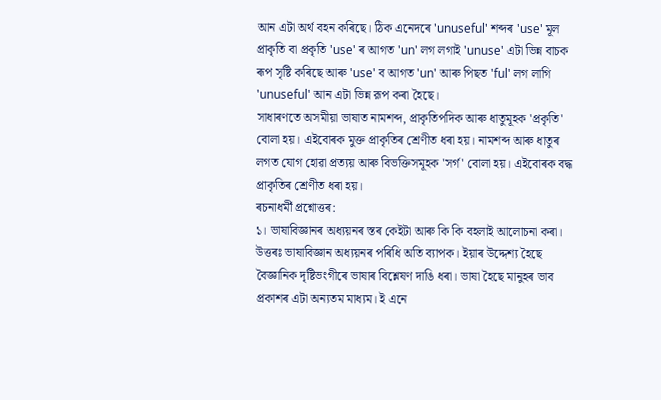আন এটা অর্থ বহন কৰিছে। ঠিক এনেদৰে 'unuseful' শব্দৰ 'use' মূল প্রাকৃতি বা প্রকৃতি 'use' ৰ আগত 'un' লগ লগাই 'unuse' এটা ভিন্ন বাচক ৰূপ সৃষ্টি কৰিছে আৰু 'use' ব আগত 'un' আৰু পিছত 'ful' লগ লাগি 'unuseful' আন এটা ভিন্ন রূপ কৰা হৈছে।
সাধাৰণতে অসমীয়া ভাষাত নামশব্দ, প্রাকৃতিপদিক আৰু ধাতুমূহক 'প্রকৃতি' বোলা হয়। এইবোৰক মুক্ত প্রাকৃতিৰ শ্ৰেণীত ধৰা হয়। নামশব্দ আৰু ধাতুৰ লগত যোগ হোৱা প্রত্যয় আৰু বিভক্তিসমূহক 'সর্গ' বোলা হয়। এইবোৰক বদ্ধ প্রাকৃতিৰ শ্ৰেণীত ধৰা হয়।
ৰচনাধৰ্মী প্রশ্নোত্তৰ:
১। ভাষাবিজ্ঞানৰ অধ্যয়নৰ স্তৰ কেইটা আৰু কি কি বহলাই আলোচনা কৰা।
উত্তৰঃ ভাষাবিজ্ঞান অধ্যয়নৰ পৰিধি অতি ব্যাপক। ইয়াৰ উদ্দেশ্য হৈছে বৈজ্ঞানিক দৃষ্টিভংগীৰে ভাষাৰ বিশ্লেষণ দাঙি ধৰা। ভাষা হৈছে মানুহৰ ভাব প্রকাশৰ এটা অন্যতম মাধ্যম। ই এনে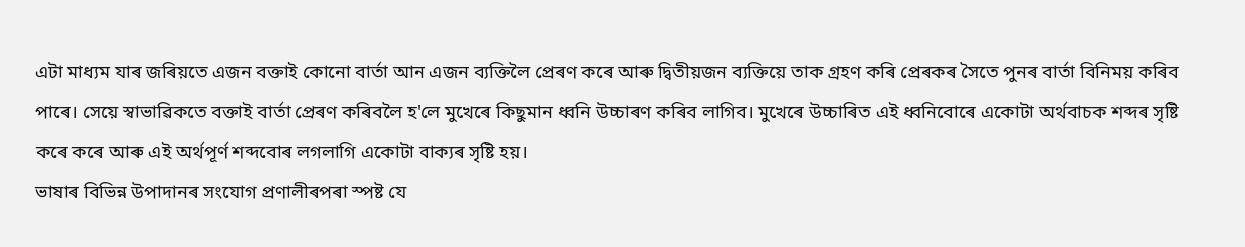এটা মাধ্যম যাৰ জৰিয়তে এজন বক্তাই কোনো বার্তা আন এজন ব্যক্তিলৈ প্ৰেৰণ কৰে আৰু দ্বিতীয়জন ব্যক্তিয়ে তাক গ্ৰহণ কৰি প্ৰেৰকৰ সৈতে পুনৰ বাৰ্তা বিনিময় কৰিব পাৰে। সেয়ে স্বাভাৱিকতে বক্তাই বাৰ্তা প্ৰেৰণ কৰিবলৈ হ'লে মুখেৰে কিছুমান ধ্বনি উচ্চাৰণ কৰিব লাগিব। মুখেৰে উচ্চাৰিত এই ধ্বনিবোৰে একোটা অর্থবাচক শব্দৰ সৃষ্টি কৰে কৰে আৰু এই অর্থপূর্ণ শব্দবোৰ লগলাগি একোটা বাক্যৰ সৃষ্টি হয়।
ভাষাৰ বিভিন্ন উপাদানৰ সংযোগ প্রণালীৰপৰা স্পষ্ট যে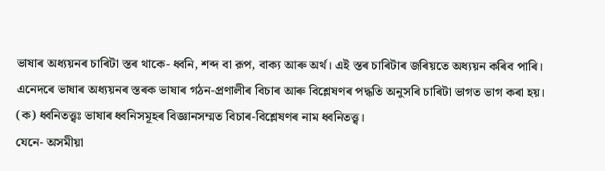ভাষাৰ অধ্যয়নৰ চাৰিটা স্তৰ থাকে- ধ্বনি, শব্দ বা রূপ, বাক্য আৰু অর্থ। এই স্তৰ চাৰিটাৰ জৰিয়তে অধ্যয়ন কৰিব পাৰি।
এনেদৰে ভাষাৰ অধ্যয়নৰ স্তৰক ভাষাৰ গঠন-প্ৰণালীৰ বিচাৰ আৰু বিশ্লেষণৰ পদ্ধতি অনুসৰি চাৰিটা ভাগত ভাগ কৰা হয়।
(ক) ধ্বনিতত্ত্বঃ ভাষাৰ ধ্বনিসমূহৰ বিজ্ঞানসম্মত বিচাৰ-বিশ্লেষণৰ নাম ধ্বনিতত্ত্ব।
যেনে- অসমীয়া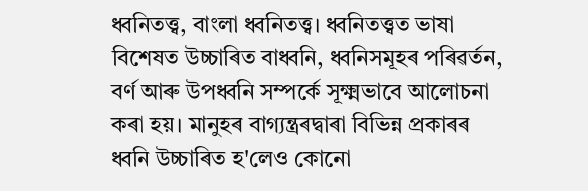ধ্বনিতত্ত্ব, বাংলা ধ্বনিতত্ত্ব। ধ্বনিতত্ত্বত ভাষা বিশেষত উচ্চাৰিত বাধ্বনি, ধ্বনিসমূহৰ পৰিৱৰ্তন, বর্ণ আৰু উপধ্বনি সম্পর্কে সূক্ষ্মভাবে আলোচনা কৰা হয়। মানুহৰ বাগ্যন্ত্ৰৰদ্বাৰা বিভিন্ন প্ৰকাৰৰ ধ্বনি উচ্চাৰিত হ'লেও কোনো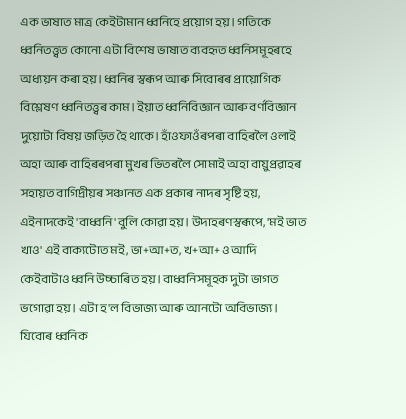এক ভাষাত মাত্র কেইটামান ধ্বনিহে প্রয়োগ হয়। গতিকে ধ্বনিতত্ত্বত কোনো এটা বিশেষ ভাষাত ব্যবহৃত ধ্বনিসমূহৰহে অধ্যয়ন কৰা হয়। ধ্বনিৰ স্বৰূপ আৰু সিবোৰৰ প্রায়োগিক বিশ্লেষণ ধ্বনিতত্ত্বৰ কাম। ইয়াত ধ্বনিবিজ্ঞান আৰু বর্ণবিজ্ঞান দুয়োটা বিষয় জড়িত হৈ থাকে। হাঁওফাওঁৰপৰা বাহিৰলৈ ওলাই অহা আৰু বাহিৰৰপৰা মুখৰ ভিতৰলৈ সোমাই অহা বায়ুপ্রৱাহৰ সহায়ত বাগিদ্ৰীয়ৰ সঞ্চানত এক প্ৰকাৰ নাদৰ সৃষ্টি হয়, এইনাদকেই 'বাধ্বনি' বুলি কোৱা হয়। উদাহৰণস্বৰূপে, 'মই ভাত খাও' এই বাক্যটোত মই, ভা+আ+ত, খ+আ+ ও আদি কেইবাটাও ধ্বনি উচ্চাৰিত হয়। বাধ্বনিসমূহক দুটা ভাগত ভগোৱা হয়। এটা হ'ল বিভাজ্য আৰু আনটো অবিভাজ্য। যিবোৰ ধ্বনিক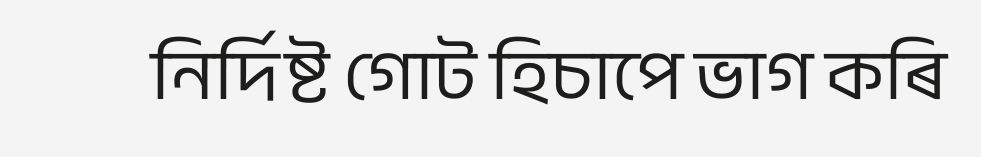নির্দিষ্ট গোট হিচাপে ভাগ কৰি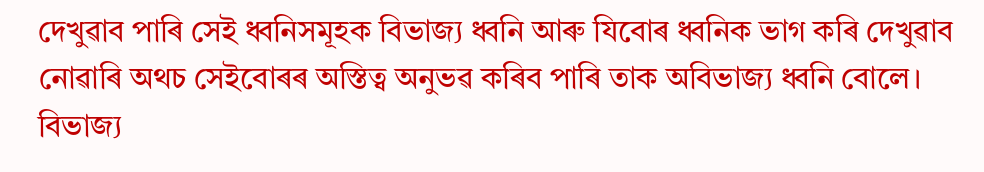দেখুৱাব পাৰি সেই ধ্বনিসমূহক বিভাজ্য ধ্বনি আৰু যিবোৰ ধ্বনিক ভাগ কৰি দেখুৱাব নোৱাৰি অথচ সেইবোৰৰ অস্তিত্ব অনুভৱ কৰিব পাৰি তাক অবিভাজ্য ধ্বনি বোলে। বিভাজ্য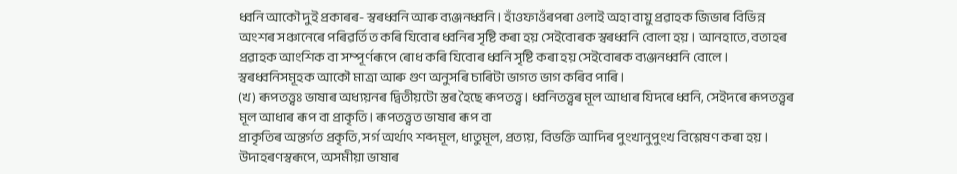ধ্বনি আকৌ দুই প্ৰকাৰৰ- স্বৰধ্বনি আৰু ব্যঞ্জনধ্বনি। হাঁওফাওঁৰপৰা ওলাই অহা বায়ু প্ৰৱাহক জিভাৰ বিভিন্ন অংশৰ সঞ্চানেৰে পৰিৱৰ্তিত কৰি যিবোৰ ধ্বনিৰ সৃষ্টি কৰা হয় সেইবোৰক স্বৰধ্বনি বোলা হয়। আনহাতে, বতাহৰ প্ৰৱাহক আংশিক বা সম্পূৰ্ণৰূপে ৰোধ কৰি যিবোৰ ধ্বনি সৃষ্টি কৰা হয় সেইবোৰক ব্যঞ্জনধ্বনি বোলে। স্বৰধ্বনিসমূহক আকৌ মাত্রা আৰু গুণ অনুসৰি চাৰিটা ভাগত ভাগ কৰিব পাৰি।
(খ) ৰূপতত্ত্বঃ ভাষাৰ অধ্যয়নৰ দ্বিতীয়টো স্তৰ হৈছে ৰূপতত্ত্ব। ধ্বনিতত্ত্বৰ মূল আধাৰ যিদৰে ধ্বনি, সেইদৰে ৰূপতত্ত্বৰ মূল আধাৰ ৰূপ বা প্রাকৃতি। ৰূপতত্ত্বত ভাষাৰ ৰূপ বা
প্রাকৃতিৰ অন্তৰ্গত প্রকৃতি, সৰ্গ অর্থাৎ শব্দমূল, ধাতুমূল, প্রত্যয়, বিভক্তি আদিৰ পুংখানুপুংখ বিশ্লেষণ কৰা হয়। উদাহৰণস্বৰূপে, অসমীয়া ভাষাৰ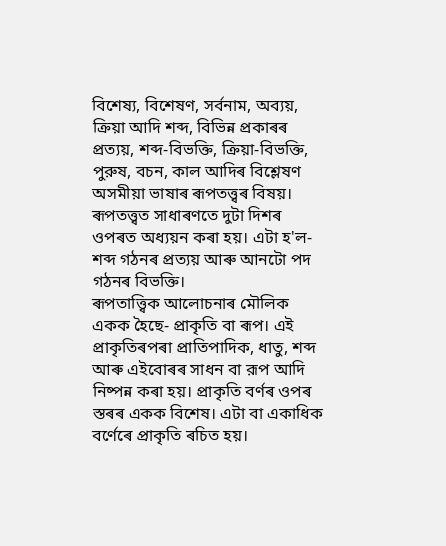বিশেষ্য, বিশেষণ, সর্বনাম, অব্যয়, ক্রিয়া আদি শব্দ, বিভিন্ন প্রকাৰৰ প্রত্যয়, শব্দ-বিভক্তি, ক্রিয়া-বিভক্তি, পুরুষ, বচন, কাল আদিৰ বিশ্লেষণ অসমীয়া ভাষাৰ ৰূপতত্ত্বৰ বিষয়। ৰূপতত্ত্বত সাধাৰণতে দুটা দিশৰ ওপৰত অধ্যয়ন কৰা হয়। এটা হ'ল- শব্দ গঠনৰ প্রত্যয় আৰু আনটো পদ গঠনৰ বিভক্তি।
ৰূপতাত্ত্বিক আলোচনাৰ মৌলিক একক হৈছে- প্রাকৃতি বা ৰূপ। এই প্রাকৃতিৰপৰা প্রাতিপাদিক, ধাতু, শব্দ আৰু এইবোৰৰ সাধন বা রূপ আদি নিষ্পন্ন কৰা হয়। প্রাকৃতি বৰ্ণৰ ওপৰ স্তৰৰ একক বিশেষ। এটা বা একাধিক বৰ্ণেৰে প্রাকৃতি ৰচিত হয়।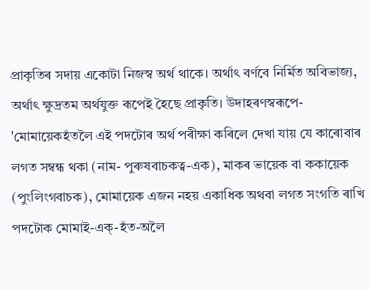প্রাকৃতিৰ সদায় একোটা নিজস্ব অর্থ থাকে। অর্থাৎ বর্ণবে নির্মিত অবিভাজ্য, অর্থাৎ ক্ষুদ্রতম অর্থযুক্ত ৰূপেই হৈছে প্রাকৃতি। উদাহৰণস্বৰূপে- 'মোমায়েকহঁতলৈ এই পদটোৰ অৰ্থ পৰীক্ষা কৰিলে দেখা যায় যে কাৰোবাৰ লগত সম্বন্ধ থকা (নাম- পুৰুষবাচকত্ব-এক), মাকৰ ভায়েক বা ককায়েক (পুংলিংগবাচক), মোমায়েক এজন নহয় একাধিক অথবা লগত সংগতি ৰাখি পদটোক মোমাই-এক্-হঁত-অলৈ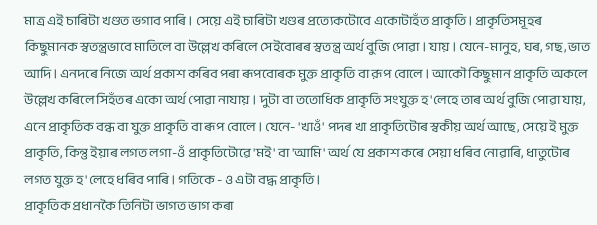মাত্র এই চাৰিটা খণ্ডত ভগাব পাৰি। সেয়ে এই চাৰিটা খণ্ডৰ প্ৰত্যেকটোবে একোটাহঁত প্রাকৃতি। প্রাকৃতিসমূহৰ কিছুমানক স্বতন্ত্রভাবে মাতিলে বা উল্লেখ কৰিলে সেইবোৰৰ স্বতন্ত্ৰ অৰ্থ বুজি পোৱা। যায়। যেনে-মানুহ, ঘৰ, গছ, ভাত আদি। এনদৰে নিজে অর্থ প্রকাশ কৰিব পৰা ৰূপবোৰক মুক্ত প্রাকৃতি বা রূপ বোলে। আকৌ কিছুমান প্রাকৃতি অকলে উল্লেখ কৰিলে সিহঁতৰ একো অর্থ পোৱা নাযায়। দুটা বা ততোধিক প্রাকৃতি সংযুক্ত হ'লেহে তাৰ অৰ্থ বুজি পোৱা যায়, এনে প্রাকৃতিক বন্ধ বা যুক্ত প্রাকৃতি বা ৰূপ বোলে। যেনে- 'খাওঁ' পদৰ খা প্রাকৃতিটোৰ স্বকীয় অর্থ আছে, সেয়ে ই মুক্ত প্রাকৃতি, কিন্তু ইয়াৰ লগত লগা-ওঁ প্রাকৃতিটোৱে 'মই' বা 'আমি' অর্থ যে প্রকাশ কৰে সেয়া ধৰিব নোৱাৰি, ধাতুটোৰ লগত যুক্ত হ'লেহে ধৰিব পাৰি। গতিকে - ও এটা বদ্ধ প্রাকৃতি।
প্রাকৃতিক প্রধানকৈ তিনিটা ভাগত ভাগ কৰা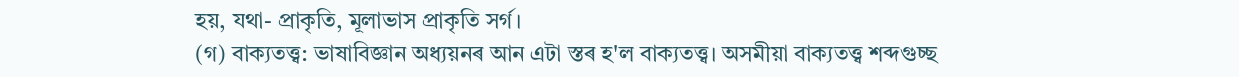হয়, যথা- প্রাকৃতি, মূলাভাস প্রাকৃতি সর্গ।
(গ) বাক্যতত্ত্ব: ভাষাবিজ্ঞান অধ্যয়নৰ আন এটা স্তৰ হ'ল বাক্যতত্ত্ব। অসমীয়া বাক্যতত্ত্ব শব্দগুচ্ছ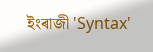ইংৰাজী 'Syntax'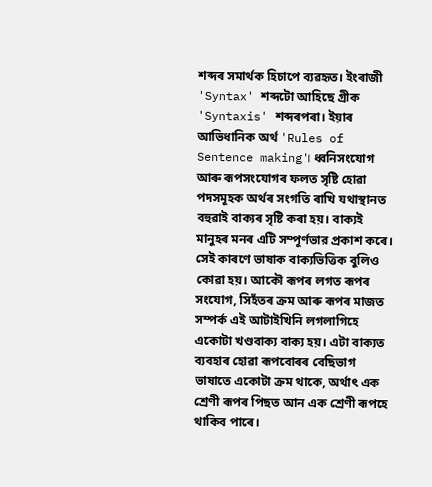শব্দৰ সমাৰ্থক হিচাপে ব্যৱহৃত। ইংৰাজী 'Syntax' শব্দটো আহিছে গ্রীক 'Syntaxis' শব্দৰপৰা। ইয়াৰ আভিধানিক অর্থ 'Rules of Sentence making'। ধ্বনিসংযোগ আৰু ৰূপসংযোগৰ ফলত সৃষ্টি হোৱা পদসমূহক অৰ্থৰ সংগতি ৰাখি যথাস্থানত বহুৱাই বাক্যৰ সৃষ্টি কৰা হয়। বাক্যই মানুহৰ মনৰ এটি সম্পূর্ণভার প্রকাশ কৰে। সেই কাৰণে ভাষাক বাক্যভিত্তিক বুলিও কোৱা হয়। আকৌ ৰূপৰ লগত ৰূপৰ সংযোগ, সিহঁতৰ ক্ৰম আৰু ৰূপৰ মাজত সম্পৰ্ক এই আটাইখিনি লগলাগিহে একোটা খণ্ডবাক্য বাক্য হয়। এটা বাক্যত ব্যবহাৰ হোৱা ৰূপবোৰৰ বেছিভাগ ভাষাতে একোটা ক্রম থাকে, অর্থাৎ এক শ্রেণী ৰূপৰ পিছত আন এক শ্রেণী ৰূপহে থাকিব পাৰে।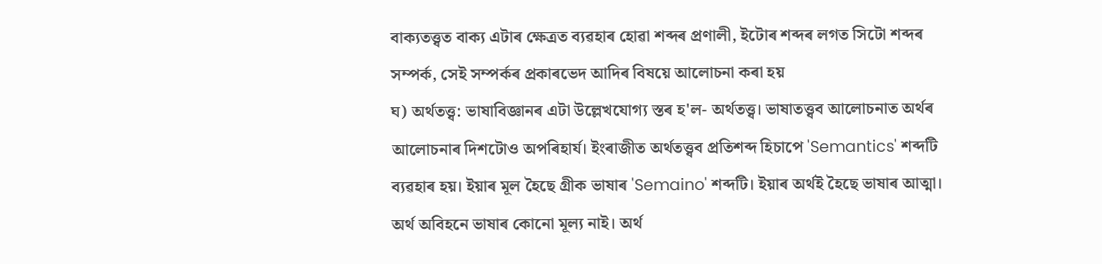বাক্যতত্ত্বত বাক্য এটাৰ ক্ষেত্ৰত ব্যৱহাৰ হোৱা শব্দৰ প্ৰণালী, ইটোৰ শব্দৰ লগত সিটো শব্দৰ সম্পৰ্ক, সেই সম্পৰ্কৰ প্ৰকাৰভেদ আদিৰ বিষয়ে আলোচনা কৰা হয়
ঘ) অর্থতত্ত্ব: ভাষাবিজ্ঞানৰ এটা উল্লেখযোগ্য স্তৰ হ'ল- অৰ্থতত্ত্ব। ভাষাতত্ত্বব আলোচনাত অৰ্থৰ আলোচনাৰ দিশটোও অপৰিহাৰ্য। ইংৰাজীত অৰ্থতত্ত্বব প্রতিশব্দ হিচাপে 'Semantics' শব্দটি ব্যৱহাৰ হয়। ইয়াৰ মূল হৈছে গ্রীক ভাষাৰ 'Semaino' শব্দটি। ইয়াৰ অৰ্থই হৈছে ভাষাৰ আত্মা। অর্থ অবিহনে ভাষাৰ কোনো মূল্য নাই। অর্থ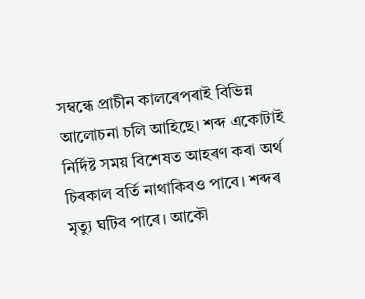সম্বন্ধে প্রাচীন কালৰেপৰাই বিভিন্ন আলোচনা চলি আহিছে। শব্দ একোটাই নির্দিষ্ট সময় বিশেষত আহৰণ কৰা অৰ্থ চিৰকাল বৰ্তি নাথাকিবও পাবে। শব্দৰ মৃত্যু ঘটিব পাৰে। আকৌ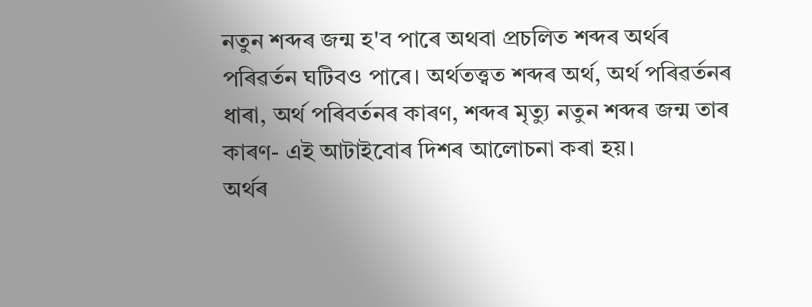নতুন শব্দৰ জন্ম হ'ব পাৰে অথবা প্রচলিত শব্দৰ অৰ্থৰ পৰিৱৰ্তন ঘটিবও পাৰে। অর্থতত্ত্বত শব্দৰ অৰ্থ, অর্থ পৰিৱৰ্তনৰ ধাৰা, অর্থ পৰিবৰ্তনৰ কাৰণ, শব্দৰ মৃত্যু নতুন শব্দৰ জন্ম তাৰ কাৰণ- এই আটাইবোৰ দিশৰ আলোচনা কৰা হয়।
অৰ্থৰ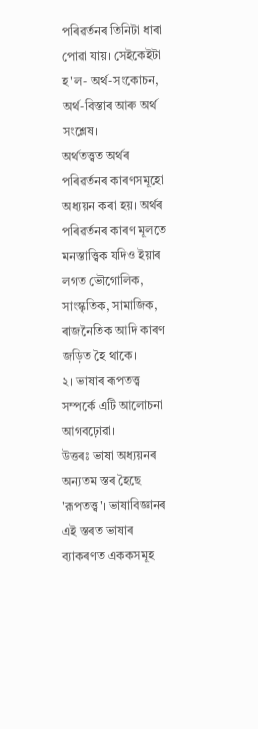পৰিৱৰ্তনৰ তিনিটা ধাৰা পোৱা যায়। সেইকেইটা হ'ল- অর্থ-সংকোচন, অর্থ-বিস্তাৰ আৰু অৰ্থ সংশ্লেষ।
অর্থতত্ত্বত অৰ্থৰ পৰিৱৰ্তনৰ কাৰণসমূহো অধ্যয়ন কৰা হয়। অৰ্থৰ পৰিৱৰ্তনৰ কাৰণ মূলতে মনস্তাত্ত্বিক যদিও ইয়াৰ লগত ভৌগোলিক, সাংস্কৃতিক, সামাজিক, ৰাজনৈতিক আদি কাৰণ জড়িত হৈ থাকে।
২। ভাষাৰ ৰূপতত্ত্ব সম্পর্কে এটি আলোচনা আগবঢ়োৱা।
উত্তৰঃ ভাষা অধ্যয়নৰ অন্যতম স্তৰ হৈছে 'রূপতত্ত্ব'। ভাষাবিজ্ঞানৰ এই স্তৰত ভাষাৰ ব্যাকৰণত এককসমূহ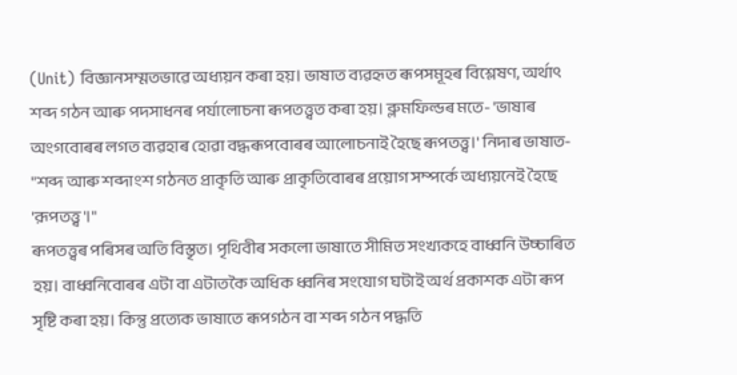(Unit) বিজ্ঞানসম্মতভাৱে অধ্যয়ন কৰা হয়। ভাষাত ব্যৱহৃত ৰূপসমূহৰ বিশ্লেষণ, অর্থাৎ শব্দ গঠন আৰু পদসাধনৰ পৰ্যালোচনা ৰূপতত্ত্বত কৰা হয়। ব্লুমফিল্ডৰ মতে- 'ভাষাৰ অংগবোৰৰ লগত ব্যৱহাৰ হোৱা বদ্ধৰূপবোৰৰ আলোচনাই হৈছে ৰূপতত্ত্ব।' নিদাৰ ভাষাত- "শব্দ আৰু শব্দাংশ গঠনত প্রাকৃতি আৰু প্রাকৃতিবোৰৰ প্রয়োগ সম্পর্কে অধ্যয়নেই হৈছে 'রূপতত্ত্ব'।"
ৰূপতত্ত্বৰ পৰিসৰ অতি বিস্তৃত। পৃথিবীৰ সকলো ভাষাতে সীমিত সংখ্যকহে বাধ্বনি উচ্চাৰিত হয়। বাধ্বনিবোৰৰ এটা বা এটাতকৈ অধিক ধ্বনিৰ সংযোগ ঘটাই অর্থ প্রকাশক এটা ৰূপ সৃষ্টি কৰা হয়। কিন্তু প্রত্যেক ভাষাতে ৰূপগঠন বা শব্দ গঠন পদ্ধতি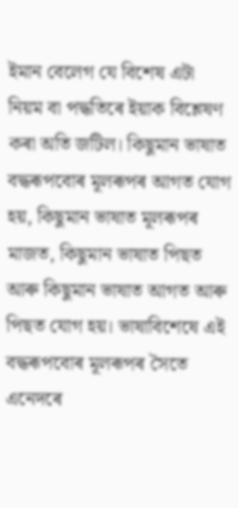ইমান বেলেগ যে বিশেষ এটা নিয়ম বা পদ্ধতিৰে ইয়াক বিশ্লেষণ কৰা অতি জটিল। কিছুমান ভাষাত বদ্ধৰূপবোৰ মূলৰূপৰ আগত যোগ হয়, কিছুমান ভাষাত মূলৰূপৰ মাজত, কিছুমান ভাষাত পিছত আৰু কিছুমান ভাষাত আগত আৰু পিছত যোগ হয়। ভাষাবিশেষে এই বদ্ধৰূপবোৰ মূলৰূপৰ সৈতে এনেদৰে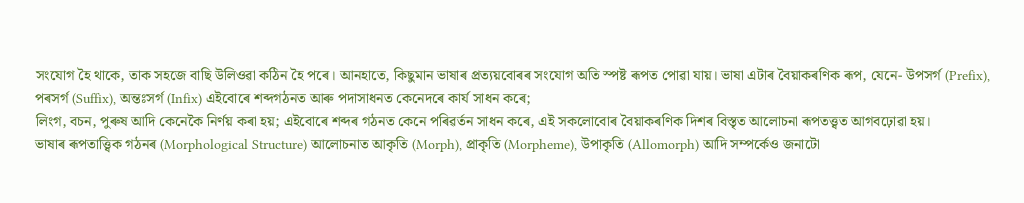সংযোগ হৈ থাকে, তাক সহজে বাছি উলিওৱা কঠিন হৈ পৰে। আনহাতে, কিছুমান ভাষাৰ প্রত্যয়বোৰৰ সংযোগ অতি স্পষ্ট ৰূপত পোৱা যায়। ভাষা এটাৰ বৈয়াকৰণিক ৰূপ, যেনে- উপসর্গ (Prefix), পৰসৰ্গ (Suffix), অন্তঃসর্গ (Infix) এইবোৰে শব্দগঠনত আৰু পদাসাধনত কেনেদৰে কাৰ্য সাধন কৰে;
লিংগ, বচন, পুৰুষ আদি কেনেকৈ নির্ণয় কৰা হয়; এইবোৰে শব্দৰ গঠনত কেনে পৰিৱৰ্তন সাধন কৰে, এই সকলোবোৰ বৈয়াকৰণিক দিশৰ বিস্তৃত আলোচনা ৰূপতত্ত্বত আগবঢ়োৱা হয়।
ভাষাৰ ৰূপতাত্ত্বিক গঠনৰ (Morphological Structure) আলোচনাত আকৃতি (Morph), প্রাকৃতি (Morpheme), উপাকৃতি (Allomorph) আদি সম্পর্কেও জনাটো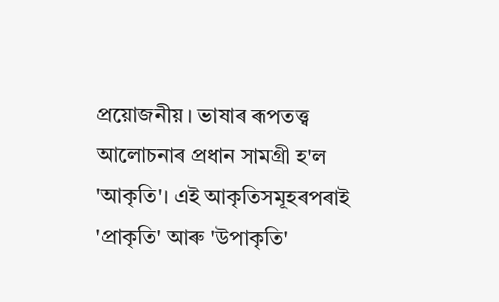প্রয়োজনীয়। ভাষাৰ ৰূপতত্ত্ব আলোচনাৰ প্ৰধান সামগ্রী হ'ল 'আকৃতি'। এই আকৃতিসমূহৰপৰাই 'প্রাকৃতি' আৰু 'উপাকৃতি'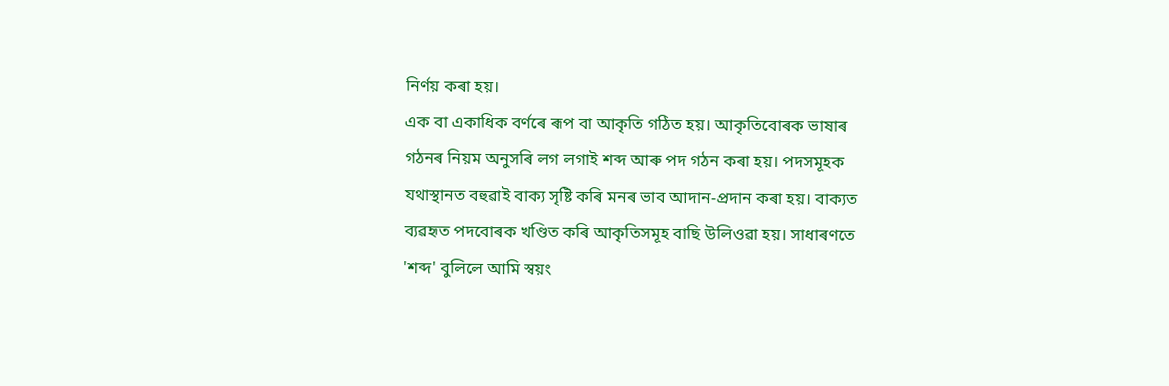নিৰ্ণয় কৰা হয়।
এক বা একাধিক বৰ্ণৰে ৰূপ বা আকৃতি গঠিত হয়। আকৃতিবোৰক ভাষাৰ গঠনৰ নিয়ম অনুসৰি লগ লগাই শব্দ আৰু পদ গঠন কৰা হয়। পদসমূহক যথাস্থানত বহুৱাই বাক্য সৃষ্টি কৰি মনৰ ভাব আদান-প্রদান কৰা হয়। বাক্যত ব্যৱহৃত পদবোৰক খণ্ডিত কৰি আকৃতিসমূহ বাছি উলিওৱা হয়। সাধাৰণতে 'শব্দ' বুলিলে আমি স্বয়ং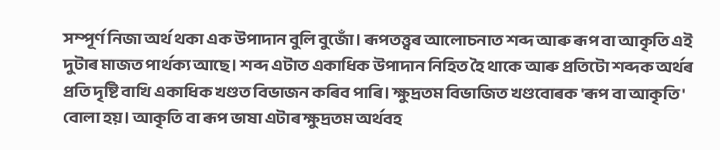সম্পূর্ণ নিজা অর্থ থকা এক উপাদান বুলি বুজোঁ। ৰূপতত্ত্বৰ আলোচনাত শব্দ আৰু ৰূপ বা আকৃতি এই দুটাৰ মাজত পাৰ্থক্য আছে। শব্দ এটাত একাধিক উপাদান নিহিত হৈ থাকে আৰু প্ৰতিটো শব্দক অৰ্থৰ প্ৰতি দৃষ্টি বাখি একাধিক খণ্ডত বিভাজন কৰিব পাৰি। ক্ষুদ্রতম বিভাজিত খণ্ডবোৰক 'ৰূপ বা আকৃতি' বোলা হয়। আকৃতি বা ৰূপ ভাষা এটাৰ ক্ষুদ্রতম অর্থবহ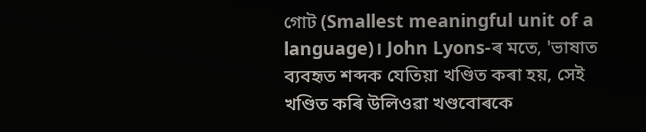গোট (Smallest meaningful unit of a language)। John Lyons-ৰ মতে, 'ভাষাত ব্যবহৃত শব্দক যেতিয়া খণ্ডিত কৰা হয়, সেই খণ্ডিত কৰি উলিওৱা খণ্ডবোৰকে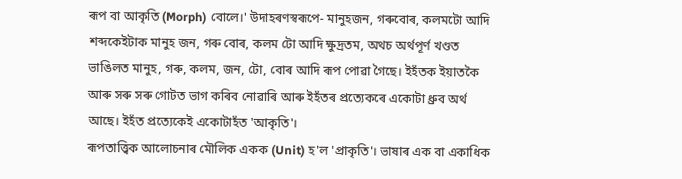ৰূপ বা আকৃতি (Morph) বোলে।' উদাহৰণস্বৰূপে- মানুহজন, গৰুবোৰ, কলমটো আদি শব্দকেইটাক মানুহ জন, গৰু বোৰ, কলম টো আদি ক্ষুদ্রতম, অথচ অর্থপূর্ণ খণ্ডত ভাঙিলত মানুহ, গৰু, কলম, জন, টো, বোৰ আদি ৰূপ পোৱা গৈছে। ইহঁতক ইয়াতকৈ আৰু সৰু সৰু গোটত ভাগ কৰিব নোৱাৰি আৰু ইহঁতৰ প্ৰত্যেকৰে একোটা ধ্রুব অর্থ আছে। ইহঁত প্রত্যেকেই একোটাহঁত 'আকৃতি'।
ৰূপতাত্ত্বিক আলোচনাৰ মৌলিক একক (Unit) হ'ল 'প্রাকৃতি'। ভাষাৰ এক বা একাধিক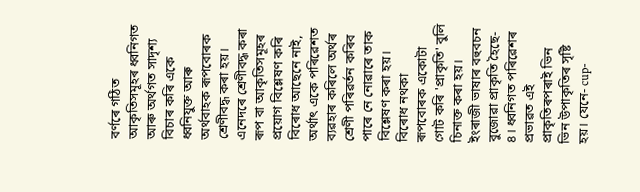বৰ্ণৰে গঠিত আকৃতিসমূহৰ ধ্বনিগত আৰু অৰ্থগত সাদৃশ্য বিচাৰ কৰি একে ধ্বনিযুক্ত আৰু অর্থবাহক ৰূপবোৰক শ্রেণীবদ্ধ কৰা হয়। এনেদৰে শ্ৰেণীবদ্ধ কৰা ৰূপ বা আকৃতিসমূহৰ প্ৰয়োগ বিশ্লেষণ কৰি বিৰোধ আছেনে নাই, অর্থাৎ একে পৰিৱেশত ব্যৱহাৰ কৰিলে অৰ্থৰ শ্ৰেণী পৰিৱৰ্তন কৰিব পাৰে নে নোৱাৰে তাক বিশ্লেষণ কৰা হয়। বিৰোধ নথকা ৰূপবোৰক একোটা গোট কৰি 'প্রাকৃতি' বুলি চিনাক্ত কৰা হয়। ইংৰাজী ভাষাৰ বহুবচন বুজোৱা প্রাকৃতি হৈছে- ৪। ধ্বনিগত পৰিৱেশৰ প্ৰভাৱত এই প্রাকৃতিৰপৰাই ভিন ভিন উপাকৃতিৰ সৃষ্টি হয়। যেনে- cup-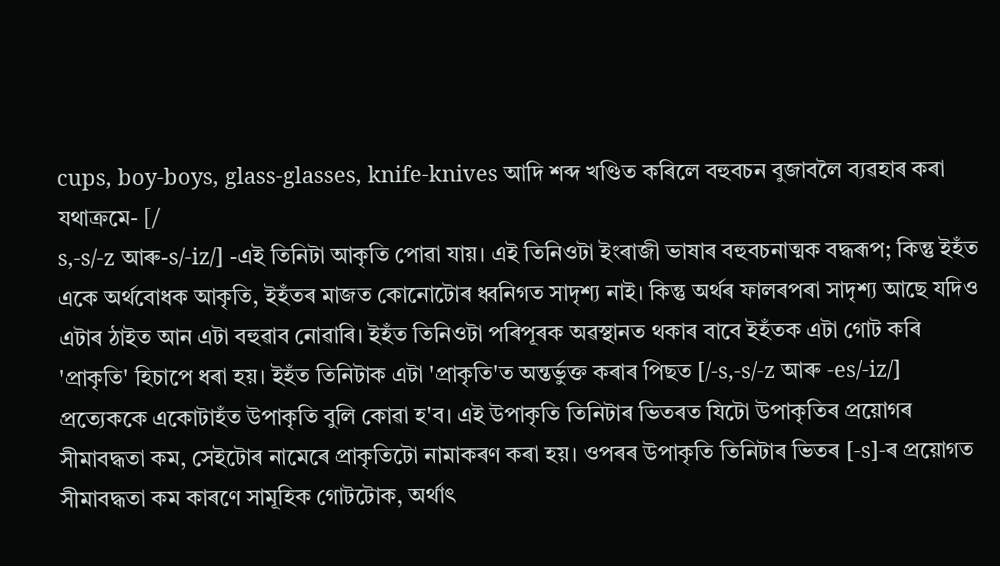cups, boy-boys, glass-glasses, knife-knives আদি শব্দ খণ্ডিত কৰিলে বহুবচন বুজাবলৈ ব্যৱহাৰ কৰা যথাক্রমে- [/
s,-s/-z আৰু-s/-iz/] -এই তিনিটা আকৃতি পোৱা যায়। এই তিনিওটা ইংৰাজী ভাষাৰ বহুবচনাত্মক বদ্ধৰূপ; কিন্তু ইহঁত একে অর্থবোধক আকৃতি, ইহঁতৰ মাজত কোনোটোৰ ধ্বনিগত সাদৃশ্য নাই। কিন্তু অৰ্থৰ ফালৰপৰা সাদৃশ্য আছে যদিও এটাৰ ঠাইত আন এটা বহুৱাব নোৱাৰি। ইহঁত তিনিওটা পৰিপূৰক অৱস্থানত থকাৰ বাবে ইহঁতক এটা গোট কৰি 'প্রাকৃতি' হিচাপে ধৰা হয়। ইহঁত তিনিটাক এটা 'প্রাকৃতি'ত অন্তর্ভুক্ত কৰাৰ পিছত [/-s,-s/-z আৰু -es/-iz/] প্রত্যেককে একোটাহঁত উপাকৃতি বুলি কোৱা হ'ব। এই উপাকৃতি তিনিটাৰ ভিতৰত যিটো উপাকৃতিৰ প্ৰয়োগৰ সীমাবদ্ধতা কম, সেইটোৰ নামেৰে প্রাকৃতিটো নামাকৰণ কৰা হয়। ওপৰৰ উপাকৃতি তিনিটাৰ ভিতৰ [-s]-ৰ প্ৰয়োগত সীমাবদ্ধতা কম কাৰণে সামূহিক গোটটোক, অর্থাৎ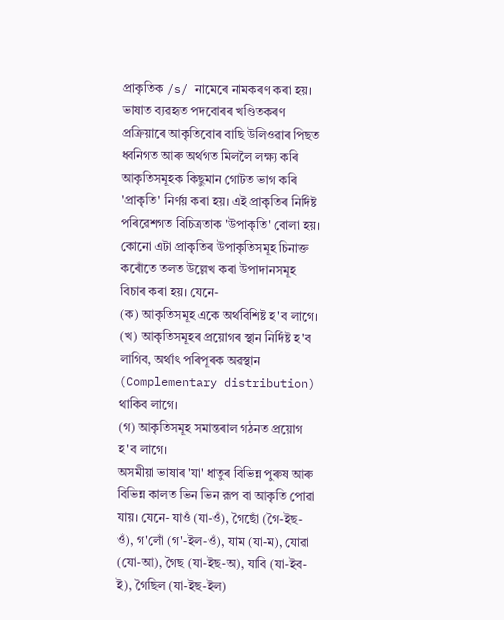প্রাকৃতিক /s/ নামেৰে নামকৰণ কৰা হয়।
ভাষাত ব্যৱহৃত পদবোৰৰ খণ্ডিতকৰণ প্ৰক্ৰিয়াৰে আকৃতিবোৰ বাছি উলিওৱাৰ পিছত ধ্বনিগত আৰু অৰ্থগত মিললৈ লক্ষ্য কৰি আকৃতিসমূহক কিছুমান গোটত ভাগ কৰি 'প্রাকৃতি' নির্ণয় কৰা হয়। এই প্রাকৃতিৰ নিৰ্দিষ্ট পৰিৱেশগত বিচিত্ৰতাক 'উপাকৃতি' বোলা হয়। কোনো এটা প্রাকৃতিৰ উপাকৃতিসমূহ চিনাক্ত কৰোঁতে তলত উল্লেখ কৰা উপাদানসমূহ বিচাৰ কৰা হয়। যেনে-
(ক) আকৃতিসমূহ একে অর্থবিশিষ্ট হ'ব লাগে।
(খ) আকৃতিসমূহৰ প্ৰয়োগৰ স্থান নির্দিষ্ট হ'ব লাগিব, অর্থাৎ পৰিপূৰক অৱস্থান (Complementary distribution) থাকিব লাগে।
(গ) আকৃতিসমূহ সমান্তৰাল গঠনত প্রয়োগ হ'ব লাগে।
অসমীয়া ভাষাৰ 'যা' ধাতুৰ বিভিন্ন পুৰুষ আৰু বিভিন্ন কালত ভিন ভিন রূপ বা আকৃতি পোৱা যায়। যেনে- যাওঁ (যা-ওঁ), গৈছোঁ (গৈ-ইছ-ওঁ), গ'লোঁ (গ'-ইল-ওঁ), যাম (যা-ম), যোৱা (যো-আ), গৈছ (যা-ইছ-অ), যাবি (যা-ইব-ই), গৈছিল (যা-ইছ-ইল)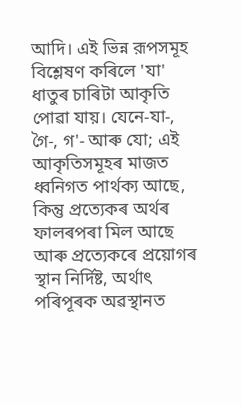আদি। এই ভিন্ন রূপসমূহ বিশ্লেষণ কৰিলে 'যা' ধাতুৰ চাৰিটা আকৃতি পোৱা যায়। যেনে-যা-, গৈ-, গ'- আৰু যো; এই আকৃতিসমূহৰ মাজত ধ্বনিগত পার্থক্য আছে, কিন্তু প্রত্যেকৰ অৰ্থৰ ফালৰপৰা মিল আছে আৰু প্ৰত্যেকৰে প্ৰয়োগৰ স্থান নির্দিষ্ট, অর্থাৎ পৰিপূৰক অৱস্থানত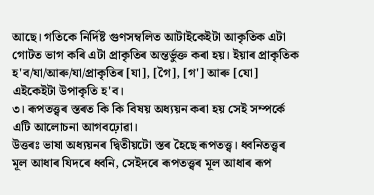আছে। গতিকে নির্দিষ্ট গুণসম্বলিত আটাইকেইটা আকৃতিক এটা গোটত ভাগ কৰি এটা প্ৰাকৃতিৰ অন্তৰ্ভুক্ত কৰা হয়। ইয়াৰ প্ৰাকৃতিক হ'ব/যা/আৰু/যা/প্রাকৃতিৰ [যা], [গৈ], [গ'] আৰু [যো] এইকেইটা উপাকৃতি হ'ব।
৩। ৰূপতত্ত্বৰ স্তৰত কি কি বিষয় অধ্যয়ন কৰা হয় সেই সম্পর্কে এটি আলোচনা আগবঢ়োৱা।
উত্তৰঃ ভাষা অধ্যয়নৰ দ্বিতীয়টো স্তৰ হৈছে ৰূপতত্ত্ব। ধ্বনিতত্ত্বৰ মূল আধাৰ যিদৰে ধ্বনি, সেইদৰে ৰূপতত্ত্বৰ মূল আধাৰ ৰূপ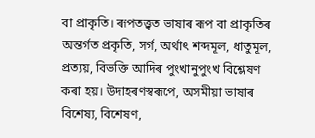বা প্রাকৃতি। ৰূপতত্ত্বত ভাষাৰ ৰূপ বা প্রাকৃতিৰ অন্তর্গত প্রকৃতি, সর্গ, অর্থাৎ শব্দমূল, ধাতুমূল, প্রত্যয়, বিভক্তি আদিৰ পুংখানুপুংখ বিশ্লেষণ
কৰা হয়। উদাহৰণস্বৰূপে, অসমীয়া ভাষাৰ বিশেষ্য, বিশেষণ,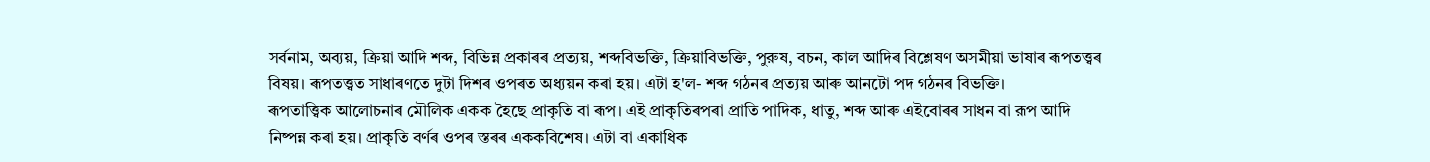সর্বনাম, অব্যয়, ক্রিয়া আদি শব্দ, বিভিন্ন প্রকাৰৰ প্রত্যয়, শব্দবিভক্তি, ক্রিয়াবিভক্তি, পুরুষ, বচন, কাল আদিৰ বিশ্লেষণ অসমীয়া ভাষাৰ ৰূপতত্ত্বৰ বিষয়। ৰূপতত্ত্বত সাধাৰণতে দুটা দিশৰ ওপৰত অধ্যয়ন কৰা হয়। এটা হ'ল- শব্দ গঠনৰ প্রত্যয় আৰু আনটো পদ গঠনৰ বিভক্তি।
ৰূপতাত্ত্বিক আলোচনাৰ মৌলিক একক হৈছে প্রাকৃতি বা ৰূপ। এই প্রাকৃতিৰপৰা প্রাতি পাদিক, ধাতু, শব্দ আৰু এইবোৰৰ সাধন বা রূপ আদি নিষ্পন্ন কৰা হয়। প্রাকৃতি বৰ্ণৰ ওপৰ স্তৰৰ এককবিশেষ। এটা বা একাধিক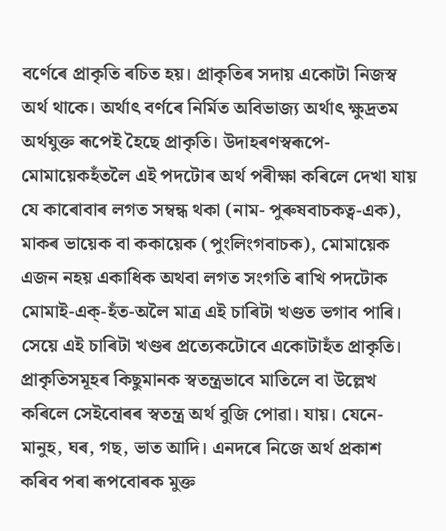বৰ্ণেৰে প্ৰাকৃতি ৰচিত হয়। প্রাকৃতিৰ সদায় একোটা নিজস্ব অর্থ থাকে। অর্থাৎ বৰ্ণৰে নিৰ্মিত অবিভাজ্য অর্থাৎ ক্ষুদ্রতম অর্থযুক্ত ৰূপেই হৈছে প্রাকৃতি। উদাহৰণস্বৰূপে- মোমায়েকহঁতলৈ এই পদটোৰ অৰ্থ পৰীক্ষা কৰিলে দেখা যায় যে কাৰোবাৰ লগত সম্বন্ধ থকা (নাম- পুৰুষবাচকত্ব-এক), মাকৰ ভায়েক বা ককায়েক (পুংলিংগবাচক), মোমায়েক এজন নহয় একাধিক অথবা লগত সংগতি ৰাখি পদটোক মোমাই-এক্-হঁত-অলৈ মাত্র এই চাৰিটা খণ্ডত ভগাব পাৰি। সেয়ে এই চাৰিটা খণ্ডৰ প্ৰত্যেকটোবে একোটাহঁত প্রাকৃতি। প্রাকৃতিসমূহৰ কিছুমানক স্বতন্ত্রভাবে মাতিলে বা উল্লেখ কৰিলে সেইবোৰৰ স্বতন্ত্র অর্থ বুজি পোৱা। যায়। যেনে-মানুহ, ঘৰ, গছ, ভাত আদি। এনদৰে নিজে অর্থ প্রকাশ কৰিব পৰা ৰূপবোৰক মুক্ত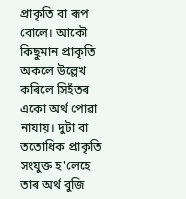প্রাকৃতি বা ৰূপ বোলে। আকৌ কিছুমান প্রাকৃতি অকলে উল্লেখ কৰিলে সিহঁতৰ একো অর্থ পোৱা নাযায়। দুটা বা ততোধিক প্রাকৃতি সংযুক্ত হ'লেহে তাৰ অৰ্থ বুজি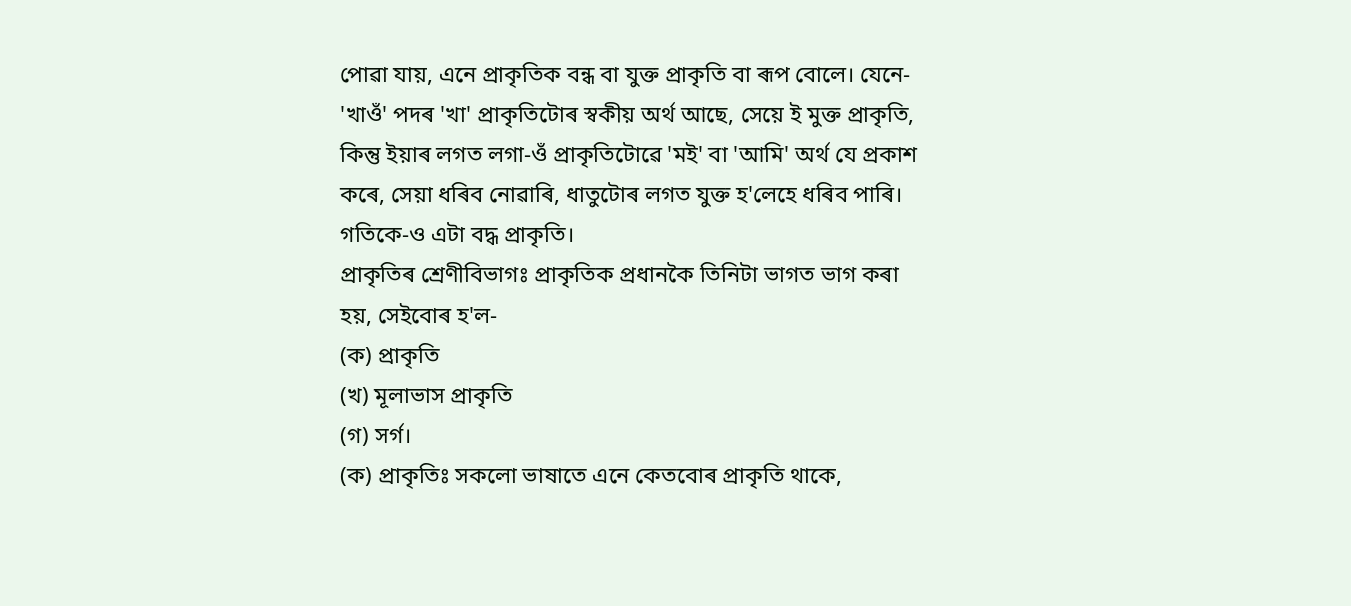পোৱা যায়, এনে প্রাকৃতিক বন্ধ বা যুক্ত প্রাকৃতি বা ৰূপ বোলে। যেনে- 'খাওঁ' পদৰ 'খা' প্রাকৃতিটোৰ স্বকীয় অর্থ আছে, সেয়ে ই মুক্ত প্রাকৃতি, কিন্তু ইয়াৰ লগত লগা-ওঁ প্রাকৃতিটোৱে 'মই' বা 'আমি' অর্থ যে প্রকাশ কৰে, সেয়া ধৰিব নোৱাৰি, ধাতুটোৰ লগত যুক্ত হ'লেহে ধৰিব পাৰি। গতিকে-ও এটা বদ্ধ প্রাকৃতি।
প্রাকৃতিৰ শ্ৰেণীবিভাগঃ প্রাকৃতিক প্রধানকৈ তিনিটা ভাগত ভাগ কৰা হয়, সেইবোৰ হ'ল-
(ক) প্রাকৃতি
(খ) মূলাভাস প্রাকৃতি
(গ) সর্গ।
(ক) প্রাকৃতিঃ সকলো ভাষাতে এনে কেতবোৰ প্ৰাকৃতি থাকে,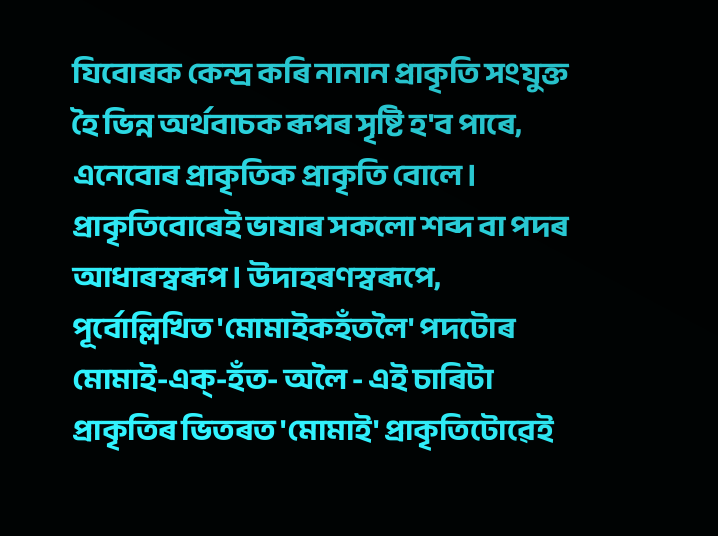যিবোৰক কেন্দ্ৰ কৰি নানান প্রাকৃতি সংযুক্ত হৈ ভিন্ন অর্থবাচক ৰূপৰ সৃষ্টি হ'ব পাৰে, এনেবোৰ প্ৰাকৃতিক প্রাকৃতি বোলে। প্রাকৃতিবোৰেই ভাষাৰ সকলো শব্দ বা পদৰ আধাৰস্বৰূপ। উদাহৰণস্বৰূপে, পূর্বোল্লিখিত 'মোমাইকহঁতলৈ' পদটোৰ মোমাই-এক্-হঁত- অলৈ - এই চাৰিটা প্রাকৃতিৰ ভিতৰত 'মোমাই' প্রাকৃতিটোৱেই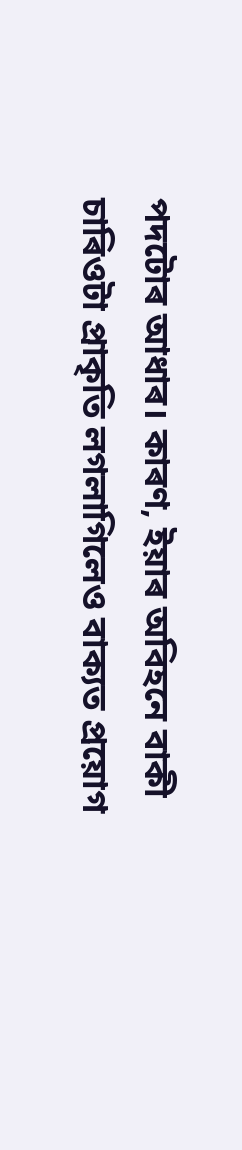পদটোৰ আধাৰ। কাৰণ, ইয়াৰ অবিহনে বাকী চাৰিওটা প্রাকৃতি লগলাগিলেও বাক্যত প্রয়োগ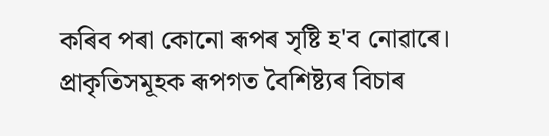কৰিব পৰা কোনো ৰূপৰ সৃষ্টি হ'ব নোৱাৰে।
প্রাকৃতিসমূহক ৰূপগত বৈশিষ্ট্যৰ বিচাৰ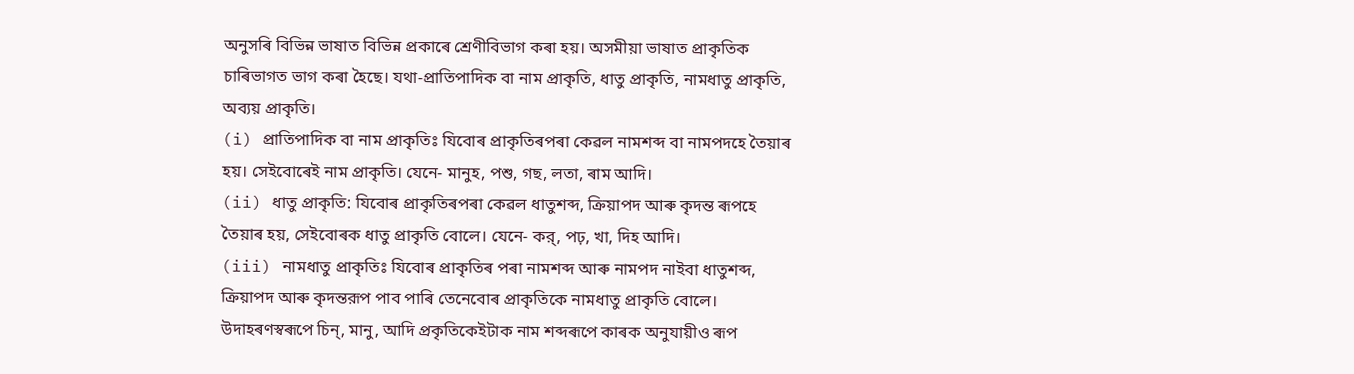অনুসৰি বিভিন্ন ভাষাত বিভিন্ন প্ৰকাৰে শ্রেণীবিভাগ কৰা হয়। অসমীয়া ভাষাত প্রাকৃতিক চাৰিভাগত ভাগ কৰা হৈছে। যথা-প্রাতিপাদিক বা নাম প্রাকৃতি, ধাতু প্রাকৃতি, নামধাতু প্রাকৃতি, অব্যয় প্রাকৃতি।
(i) প্রাতিপাদিক বা নাম প্রাকৃতিঃ যিবোৰ প্ৰাকৃতিৰপৰা কেৱল নামশব্দ বা নামপদহে তৈয়াৰ হয়। সেইবোৰেই নাম প্রাকৃতি। যেনে- মানুহ, পশু, গছ, লতা, ৰাম আদি।
(ii) ধাতু প্রাকৃতি: যিবোৰ প্ৰাকৃতিৰপৰা কেৱল ধাতুশব্দ, ক্রিয়াপদ আৰু কৃদন্ত ৰূপহে তৈয়াৰ হয়, সেইবোৰক ধাতু প্রাকৃতি বোলে। যেনে- কর্, পঢ়, খা, দিহ আদি।
(iii) নামধাতু প্রাকৃতিঃ যিবোৰ প্ৰাকৃতিৰ পৰা নামশব্দ আৰু নামপদ নাইবা ধাতুশব্দ, ক্রিয়াপদ আৰু কৃদন্তরূপ পাব পাৰি তেনেবোৰ প্ৰাকৃতিকে নামধাতু প্রাকৃতি বোলে। উদাহৰণস্বৰূপে চিন্, মানু, আদি প্রকৃতিকেইটাক নাম শব্দৰূপে কাৰক অনুযায়ীও ৰূপ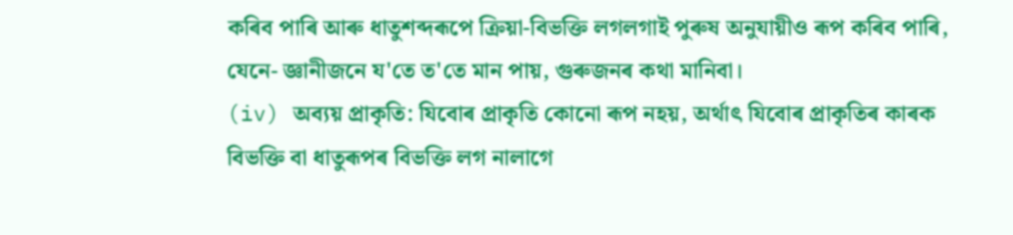কৰিব পাৰি আৰু ধাতুশব্দৰূপে ক্রিয়া-বিভক্তি লগলগাই পুৰুষ অনুযায়ীও ৰূপ কৰিব পাৰি, যেনে- জ্ঞানীজনে য'তে ত'তে মান পায়, গুৰুজনৰ কথা মানিবা।
(iv) অব্যয় প্রাকৃতি: যিবোৰ প্ৰাকৃতি কোনো ৰূপ নহয়, অর্থাৎ যিবোৰ প্ৰাকৃতিৰ কাৰক বিভক্তি বা ধাতুৰূপৰ বিভক্তি লগ নালাগে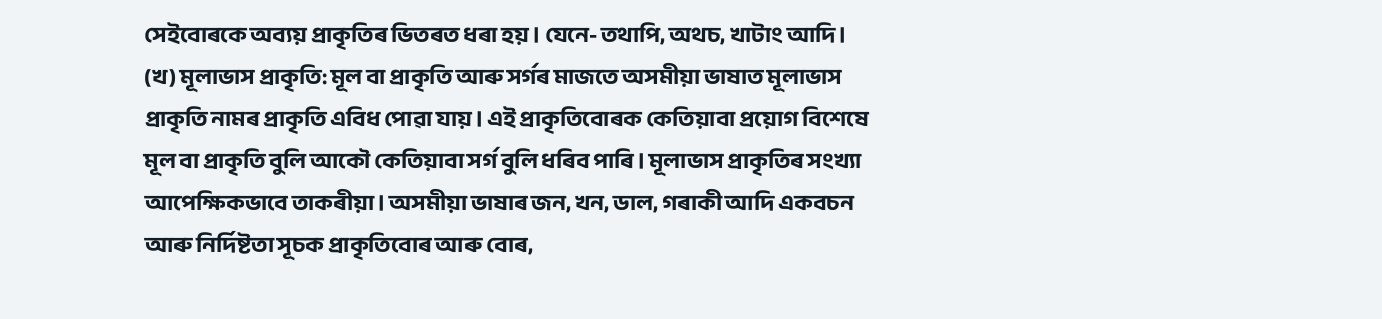সেইবোৰকে অব্যয় প্রাকৃতিৰ ভিতৰত ধৰা হয়। যেনে- তথাপি, অথচ, খাটাং আদি।
(খ) মূলাভাস প্রাকৃতি: মূল বা প্রাকৃতি আৰু সৰ্গৰ মাজতে অসমীয়া ভাষাত মূলাভাস প্রাকৃতি নামৰ প্ৰাকৃতি এবিধ পোৱা যায়। এই প্রাকৃতিবোৰক কেতিয়াবা প্রয়োগ বিশেষে মূল বা প্রাকৃতি বুলি আকৌ কেতিয়াবা সৰ্গ বুলি ধৰিব পাৰি। মূলাভাস প্রাকৃতিৰ সংখ্যা আপেক্ষিকভাবে তাকৰীয়া। অসমীয়া ভাষাৰ জন, খন, ডাল, গৰাকী আদি একবচন আৰু নির্দিষ্টতা সূচক প্রাকৃতিবোৰ আৰু বোৰ,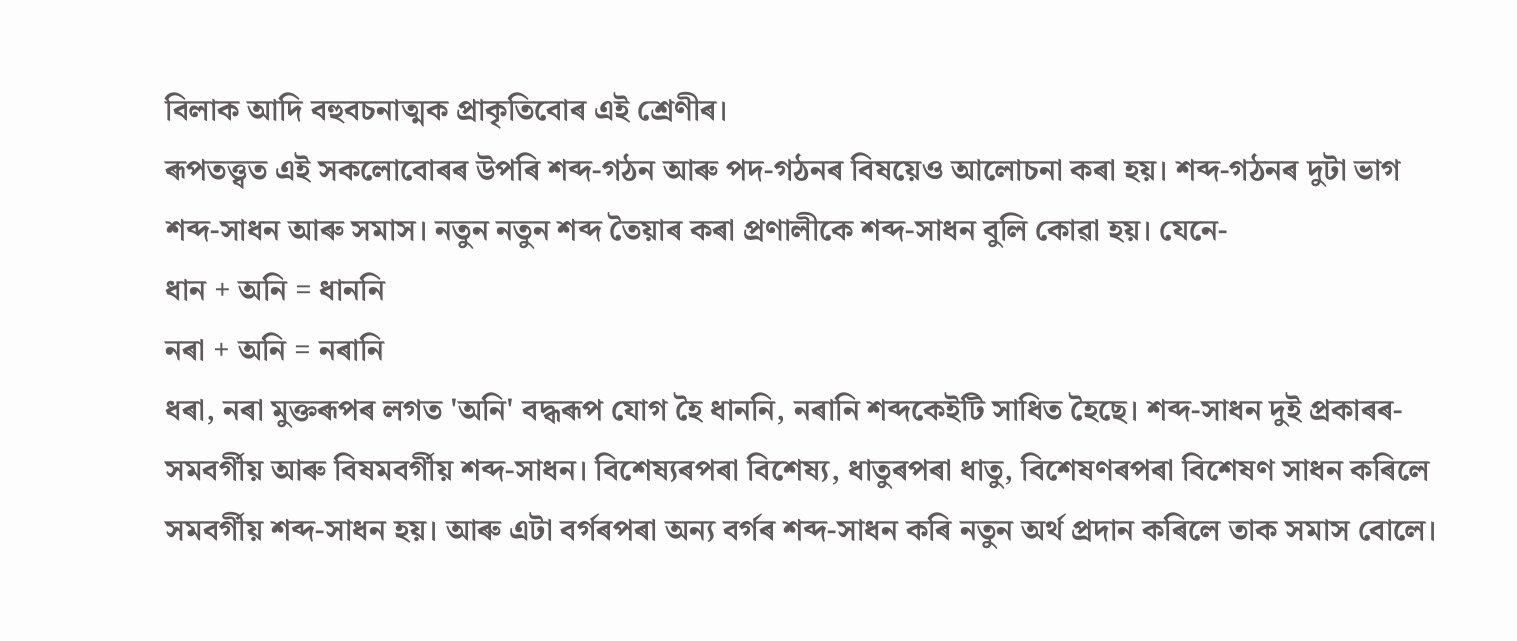বিলাক আদি বহুবচনাত্মক প্রাকৃতিবোৰ এই শ্ৰেণীৰ।
ৰূপতত্ত্বত এই সকলোবোৰৰ উপৰি শব্দ-গঠন আৰু পদ-গঠনৰ বিষয়েও আলোচনা কৰা হয়। শব্দ-গঠনৰ দুটা ভাগ শব্দ-সাধন আৰু সমাস। নতুন নতুন শব্দ তৈয়াৰ কৰা প্রণালীকে শব্দ-সাধন বুলি কোৱা হয়। যেনে-
ধান + অনি = ধাননি
নৰা + অনি = নৰানি
ধৰা, নৰা মুক্তৰূপৰ লগত 'অনি' বদ্ধৰূপ যোগ হৈ ধাননি, নৰানি শব্দকেইটি সাধিত হৈছে। শব্দ-সাধন দুই প্ৰকাৰৰ- সমবর্গীয় আৰু বিষমবর্গীয় শব্দ-সাধন। বিশেষ্যৰপৰা বিশেষ্য, ধাতুৰপৰা ধাতু, বিশেষণৰপৰা বিশেষণ সাধন কৰিলে সমবর্গীয় শব্দ-সাধন হয়। আৰু এটা বৰ্গৰপৰা অন্য বৰ্গৰ শব্দ-সাধন কৰি নতুন অর্থ প্রদান কৰিলে তাক সমাস বোলে।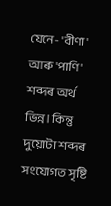যেনে- 'বীণা' আৰু 'পাণি' শব্দৰ অৰ্থ ভিন্ন। কিন্তু দুয়োটা শব্দৰ সংযোগত সৃষ্টি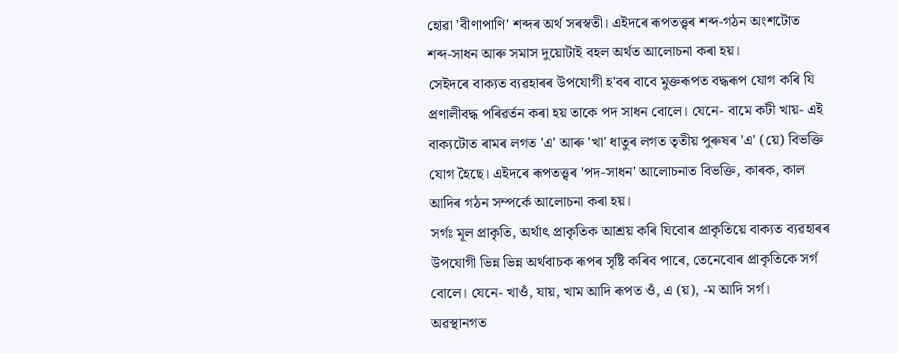হোৱা 'বীণাপাণি' শব্দৰ অৰ্থ সৰস্বতী। এইদৰে ৰূপতত্ত্বৰ শব্দ-গঠন অংশটোত শব্দ-সাধন আৰু সমাস দুয়োটাই বহল অর্থত আলোচনা কৰা হয়।
সেইদৰে বাক্যত ব্যৱহাৰৰ উপযোগী হ'বৰ বাবে মুক্তৰূপত বদ্ধৰূপ যোগ কৰি যি প্রণালীবদ্ধ পৰিৱৰ্তন কৰা হয় তাকে পদ সাধন বোলে। যেনে- বামে কটী খায়- এই বাক্যটোত ৰামৰ লগত 'এ' আৰু 'খা' ধাতুৰ লগত তৃতীয় পুৰুষৰ 'এ' (য়ে) বিভক্তি যোগ হৈছে। এইদৰে ৰূপতত্ত্বৰ 'পদ-সাধন' আলোচনাত বিভক্তি, কাৰক, কাল আদিৰ গঠন সম্পর্কে আলোচনা কৰা হয়।
সর্গঃ মূল প্রাকৃতি, অর্থাৎ প্রাকৃতিক আশ্ৰয় কৰি যিবোৰ প্ৰাকৃতিয়ে বাক্যত ব্যৱহাৰৰ উপযোগী ভিন্ন ভিন্ন অর্থবাচক ৰূপৰ সৃষ্টি কৰিব পাৰে, তেনেবোৰ প্ৰাকৃতিকে সর্গ বোলে। যেনে- খাওঁ, যায়, খাম আদি ৰূপত ওঁ, এ (য়), -ম আদি সর্গ।
অৱস্থানগত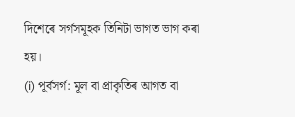দিশেৰে সৰ্গসমূহক তিনিটা ভাগত ভাগ কৰা হয়।
(i) পূর্বসর্গ: মূল বা প্রাকৃতিৰ আগত বা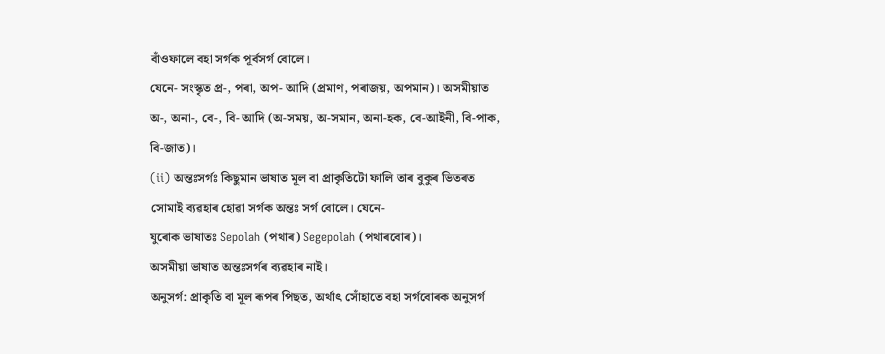বাঁওফালে বহা সর্গক পূর্বসর্গ বোলে।
যেনে- সংস্কৃত প্ৰ-, পৰা, অপ- আদি (প্রমাণ, পৰাজয়, অপমান)। অসমীয়াত অ-, অনা-, বে-, বি- আদি (অ-সময়, অ-সমান, অনা-হক, বে-আইনী, বি-পাক, বি-জাত)।
(ii) অন্তঃসর্গঃ কিছুমান ভাষাত মূল বা প্রাকৃতিটো ফালি তাৰ বুকুৰ ভিতৰত সোমাই ব্যৱহাৰ হোৱা সৰ্গক অন্তঃ সর্গ বোলে। যেনে-
যুৰোক ভাষাতঃ Sepolah (পথাৰ) Segepolah (পথাৰবোৰ)।
অসমীয়া ভাষাত অন্তঃসৰ্গৰ ব্যৱহাৰ নাই।
অনুসর্গ: প্রাকৃতি বা মূল ৰূপৰ পিছত, অর্থাৎ সোঁহাতে বহা সৰ্গবোৰক অনুসর্গ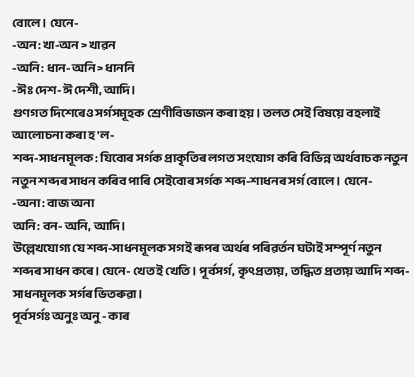বোলে। যেনে-
-অন: খা-অন > খাৱন
-অনি: ধান- অনি > ধাননি
-ঈঃ দেশ-ঈ দেশী, আদি।
গুণগত দিশেৰেও সৰ্গসমূহক শ্রেণীবিভাজন কৰা হয়। তলত সেই বিষয়ে বহলাই আলোচনা কৰা হ'ল-
শব্দ-সাধনমূলক: যিবোৰ সৰ্গক প্রাকৃতিৰ লগত সংযোগ কৰি বিভিন্ন অর্থবাচক নতুন নতুন শব্দৰ সাধন কৰিব পাৰি সেইবোৰ সৰ্গক শব্দ-শাধনৰ সৰ্গ বোলে। যেনে-
-অনা: বাজ অনা
অনি: বন- অনি, আদি।
উল্লেখযোগ্য যে শব্দ-সাধনমূলক সগই ৰূপৰ অৰ্থৰ পৰিৱৰ্তন ঘটাই সম্পূর্ণ নতুন শব্দৰ সাধন কৰে। যেনে- খেত ই খেতি। পূর্বসর্গ, কৃৎপ্রত্যয়, তদ্ধিত প্রত্যয় আদি শব্দ-সাধনমূলক সৰ্গৰ ভিতৰুৱা।
পূৰ্বসর্গঃ অনুঃ অনু - কাৰ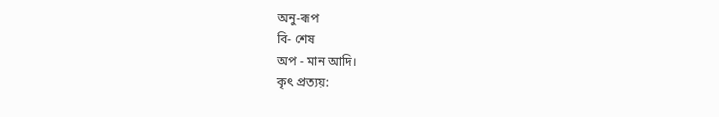অনু-ৰূপ
বি- শেষ
অপ - মান আদি।
কৃৎ প্রত্যয়: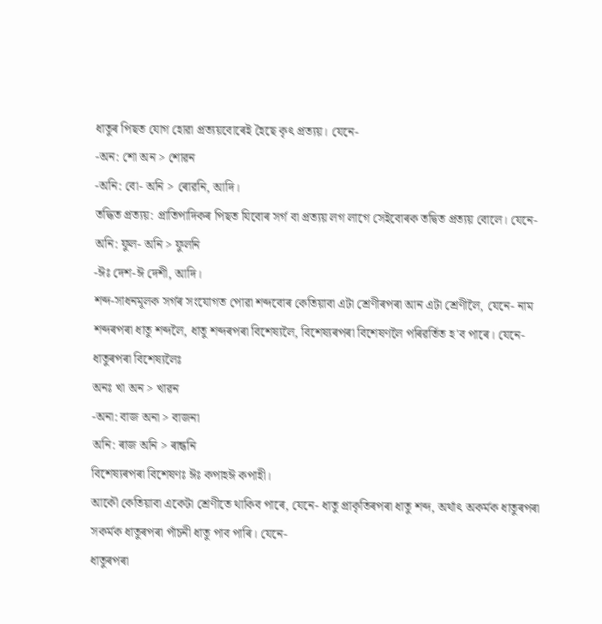ধাতুৰ পিছত যোগ হোৱা প্রত্যয়বোৰেই হৈছে কৃৎ প্রত্যয়। যেনে-
-অন: শো অন > শোৱন
-অনি: বো- অনি > ৰোৱনি, আদি।
তদ্ধিত প্রত্যয়: প্রাতিপাদিকৰ পিছত যিবোৰ সর্গ বা প্রত্যয় লগ লাগে সেইবোৰক তদ্বিত প্রত্যয় বোলে। যেনে-
অনি: ফুল- অনি > ফুলনি
-ঈঃ দেশ-ঈ দেশী, আদি।
শব্দ-সাধনমূলক সৰ্গৰ সংযোগত পোৱা শব্দবোৰ কেতিয়াবা এটা শ্ৰেণীৰপৰা আন এটা শ্রেণীলৈ, যেনে- নাম শব্দৰপৰা ধাতু শব্দলৈ, ধাতু শব্দৰপৰা বিশেষ্যলৈ, বিশেষ্যৰপৰা বিশেষণলৈ পৰিৱৰ্তিত হ'ব পাৰে। যেনে-
ধাতুৰপৰা বিশেষ্যলৈঃ
অনঃ খা অন > খাৱন
-অনা: বাজ অনা > বাজনা
অনি: ৰাজ অনি > ৰান্ধনি
বিশেষ্যৰপৰা বিশেষণঃ ঈঃ কপাহঈ কপাহী।
আকৌ কেতিয়াবা একেটা শ্রেণীতে থাকিব পাৰে, যেনে- ধাতু প্রাকৃতিৰপৰা ধাতু শব্দ, অৰ্থাৎ অকর্মক ধাতুৰপৰা সকৰ্মক ধাতুৰপৰা পাঁচনী ধাতু পাব পাৰি। যেনে-
ধাতুৰপৰা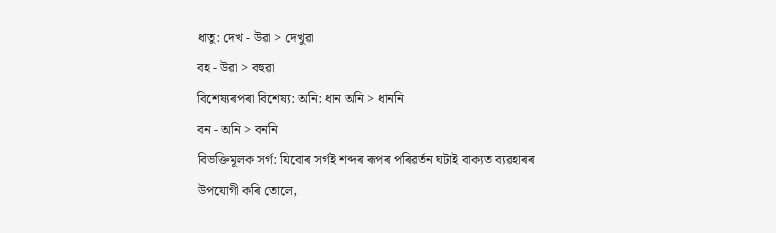ধাতু: দেখ - উৱা > দেখুৱা
বহ - উৱা > বহুৱা
বিশেষ্যৰপৰা বিশেষ্য: অনি: ধান অনি > ধাননি
বন - অনি > বননি
বিভক্তিমূলক সৰ্গ: যিবোৰ সৰ্গই শব্দৰ ৰূপৰ পৰিৱৰ্তন ঘটাই বাক্যত ব্যৱহাৰৰ
উপযোগী কৰি তোলে,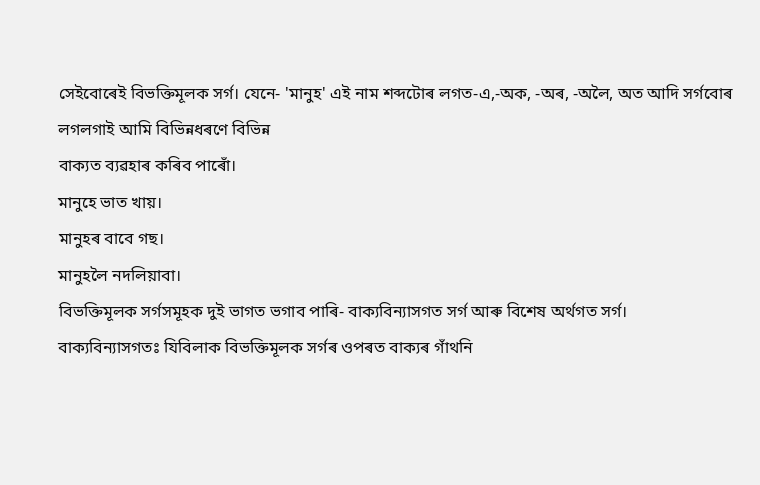সেইবোৰেই বিভক্তিমূলক সর্গ। যেনে- 'মানুহ' এই নাম শব্দটোৰ লগত-এ,-অক, -অৰ, -অলৈ, অত আদি সৰ্গবোৰ লগলগাই আমি বিভিন্নধৰণে বিভিন্ন
বাক্যত ব্যৱহাৰ কৰিব পাৰোঁ।
মানুহে ভাত খায়।
মানুহৰ বাবে গছ।
মানুহলৈ নদলিয়াবা।
বিভক্তিমূলক সর্গসমূহক দুই ভাগত ভগাব পাৰি- বাক্যবিন্যাসগত সর্গ আৰু বিশেষ অর্থগত সর্গ।
বাক্যবিন্যাসগতঃ যিবিলাক বিভক্তিমূলক সৰ্গৰ ওপৰত বাক্যৰ গাঁথনি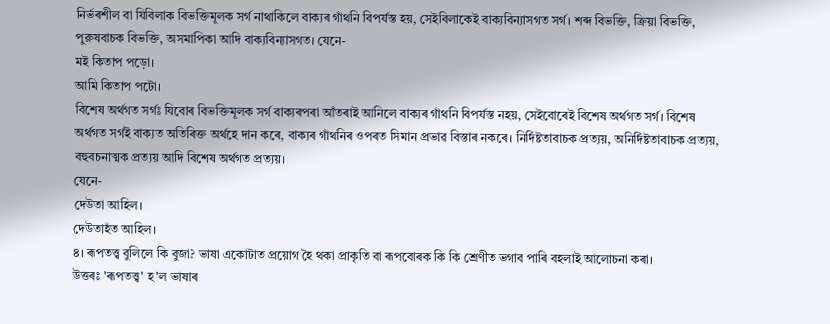নিৰ্ভৰশীল বা যিবিলাক বিভক্তিমূলক সৰ্গ নাথাকিলে বাক্যৰ গাঁথনি বিপর্যস্ত হয়, সেইবিলাকেই বাক্যবিন্যাসগত সর্গ। শব্দ বিভক্তি, ক্রিয়া বিভক্তি, পুরুষবাচক বিভক্তি, অসমাপিকা আদি বাক্যবিন্যাসগত। যেনে-
মই কিতাপ পড়ো।
আমি কিতাপ পটো।
বিশেষ অর্থগত সর্গঃ যিবোৰ বিভক্তিমূলক সৰ্গ বাক্যৰপৰা আঁতৰাই আনিলে বাক্যৰ গাঁথনি বিপর্যস্ত নহয়, সেইবোৰেই বিশেষ অর্থগত সর্গ। বিশেষ অর্থগত সর্গই বাক্যত অতিৰিক্ত অৰ্থহে দান কৰে, বাক্যৰ গাঁথনিৰ ওপৰত সিমান প্ৰভাৱ বিস্তাৰ নকৰে। নির্দিষ্টতাবাচক প্রত্যয়, অনির্দিষ্টতাবাচক প্রত্যয়, বহুবচনাত্মক প্রত্যয় আদি বিশেষ অর্থগত প্রত্যয়।
যেনে-
দেউতা আহিল।
দেউতাহঁত আহিল।
৪। ৰূপতত্ত্ব বুলিলে কি বুজা? ভাষা একোটাত প্রয়োগ হৈ থকা প্ৰাকৃতি বা ৰূপবোৰক কি কি শ্রেণীত ভগাব পাৰি বহলাই আলোচনা কৰা।
উত্তৰঃ 'ৰূপতত্ত্ব' হ'ল ভাষাৰ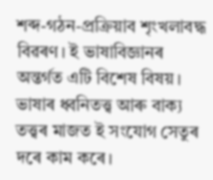শব্দ-গঠন-প্রক্রিয়াব শৃংখলাবদ্ধ বিৱৰণ। ই ভাষাবিজ্ঞানৰ অন্তর্গত এটি বিশেষ বিষয়। ভাষাৰ ধ্বনিতত্ত্ব আৰু বাক্য তত্ত্বৰ মাজত ই সংযোগ সেতুৰ দৰে কাম কৰে।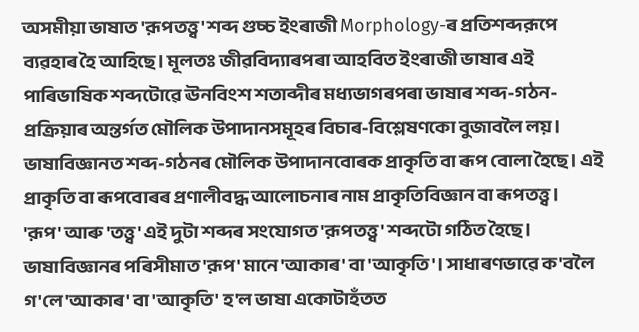অসমীয়া ভাষাত 'রূপতত্ত্ব' শব্দ গুচ্চ ইংৰাজী Morphology-ৰ প্রতিশব্দরূপে ব্যৱহাৰ হৈ আহিছে। মূলতঃ জীৱবিদ্যাৰপৰা আহবিত ইংৰাজী ভাষাৰ এই পাৰিভাষিক শব্দটোৱে ঊনবিংশ শতাব্দীৰ মধ্যভাগৰপৰা ভাষাৰ শব্দ-গঠন-প্ৰক্ৰিয়াৰ অন্তৰ্গত মৌলিক উপাদানসমূহৰ বিচাৰ-বিশ্লেষণকো বুজাবলৈ লয়। ভাষাবিজ্ঞানত শব্দ-গঠনৰ মৌলিক উপাদানবোৰক প্ৰাকৃতি বা ৰূপ বোলা হৈছে। এই প্রাকৃতি বা ৰূপবোৰৰ প্ৰণালীবদ্ধ আলোচনাৰ নাম প্রাকৃতিবিজ্ঞান বা ৰূপতত্ত্ব।
'রূপ' আৰু 'তত্ত্ব' এই দুটা শব্দৰ সংযোগত 'রূপতত্ত্ব' শব্দটো গঠিত হৈছে। ভাষাবিজ্ঞানৰ পৰিসীমাত 'রূপ' মানে 'আকাৰ' বা 'আকৃতি'। সাধাৰণভাৱে ক'বলৈ গ'লে 'আকাৰ' বা 'আকৃতি' হ'ল ভাষা একোটাহঁতত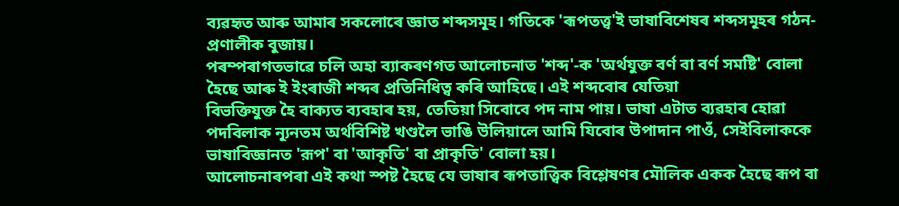ব্যৱহৃত আৰু আমাৰ সকলোৰে জ্ঞাত শব্দসমূহ। গতিকে 'ৰূপতত্ত্ব'ই ভাষাবিশেষৰ শব্দসমূহৰ গঠন-প্রণালীক বুজায়।
পৰম্পৰাগতভাৱে চলি অহা ব্যাকৰণগত আলোচনাত 'শব্দ'-ক 'অর্থযুক্ত বর্ণ বা বর্ণ সমষ্টি' বোলা হৈছে আৰু ই ইংৰাজী শব্দৰ প্ৰতিনিধিত্ব কৰি আহিছে। এই শব্দবোৰ যেতিয়া
বিভক্তিযুক্ত হৈ বাক্যত ব্যবহাৰ হয়, তেতিয়া সিবোবে পদ নাম পায়। ভাষা এটাত ব্যৱহাৰ হোৱা পদবিলাক ন্যূনতম অর্থবিশিষ্ট খণ্ডলৈ ভাঙি উলিয়ালে আমি যিবোৰ উপাদান পাওঁ, সেইবিলাককে ভাষাবিজ্ঞানত 'রূপ' বা 'আকৃতি' বা প্রাকৃতি' বোলা হয়।
আলোচনাৰপৰা এই কথা স্পষ্ট হৈছে যে ভাষাৰ ৰূপতাত্ত্বিক বিশ্লেষণৰ মৌলিক একক হৈছে ৰূপ বা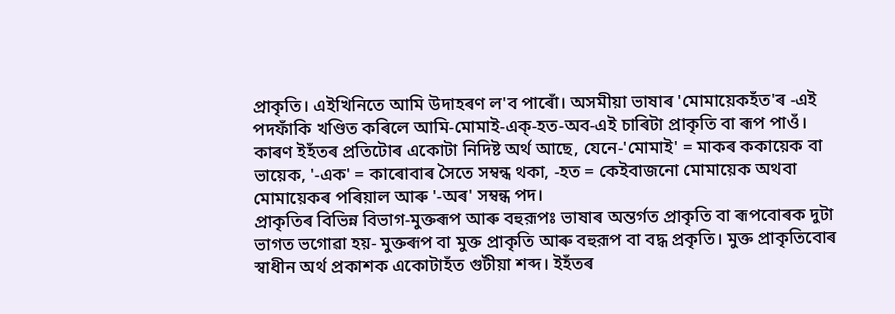প্রাকৃতি। এইখিনিতে আমি উদাহৰণ ল'ব পাৰোঁ। অসমীয়া ভাষাৰ 'মোমায়েকহঁত'ৰ -এই পদফাঁকি খণ্ডিত কৰিলে আমি-মোমাই-এক্-হত-অব-এই চাৰিটা প্রাকৃতি বা ৰূপ পাওঁ। কাৰণ ইহঁতৰ প্ৰতিটোৰ একোটা নিদিষ্ট অর্থ আছে, যেনে-'মোমাই' = মাকৰ ককায়েক বা ভায়েক, '-এক' = কাৰোবাৰ সৈতে সম্বন্ধ থকা, -হত = কেইবাজনো মোমায়েক অথবা মোমায়েকৰ পৰিয়াল আৰু '-অৰ' সম্বন্ধ পদ।
প্রাকৃতিৰ বিভিন্ন বিভাগ-মুক্তৰূপ আৰু বহুরূপঃ ভাষাৰ অন্তৰ্গত প্রাকৃতি বা ৰূপবোৰক দুটা ভাগত ভগোৱা হয়- মুক্তৰূপ বা মুক্ত প্রাকৃতি আৰু বহুরূপ বা বদ্ধ প্রকৃতি। মুক্ত প্রাকৃতিবোৰ স্বাধীন অর্থ প্রকাশক একোটাহঁত গুটীয়া শব্দ। ইহঁতৰ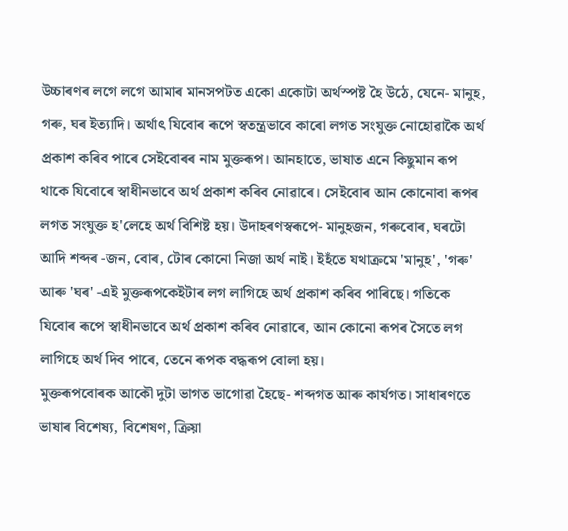উচ্চাৰণৰ লগে লগে আমাৰ মানসপটত একো একোটা অর্থস্পষ্ট হৈ উঠে, যেনে- মানুহ, গৰু, ঘৰ ইত্যাদি। অর্থাৎ যিবোৰ ৰূপে স্বতন্ত্রভাবে কাৰো লগত সংযুক্ত নোহোৱাকৈ অর্থ প্রকাশ কৰিব পাৰে সেইবোৰৰ নাম মুক্তৰূপ। আনহাতে, ভাষাত এনে কিছুমান ৰূপ থাকে যিবোৰে স্বাধীনভাবে অর্থ প্রকাশ কৰিব নোৱাৰে। সেইবোৰ আন কোনোবা ৰূপৰ লগত সংযুক্ত হ'লেহে অর্থ বিশিষ্ট হয়। উদাহৰণস্বৰূপে- মানুহজন, গৰুবোৰ, ঘৰটো আদি শব্দৰ -জন, বোৰ, টোৰ কোনো নিজা অর্থ নাই। ইহঁতে যথাক্রমে 'মানুহ', 'গৰু' আৰু 'ঘৰ' -এই মুক্তৰূপকেইটাৰ লগ লাগিহে অর্থ প্রকাশ কৰিব পাৰিছে। গতিকে যিবোৰ ৰূপে স্বাধীনভাবে অর্থ প্রকাশ কৰিব নোৱাৰে, আন কোনো ৰূপৰ সৈতে লগ লাগিহে অর্থ দিব পাৰে, তেনে ৰূপক বদ্ধৰূপ বোলা হয়।
মুক্তৰূপবোৰক আকৌ দুটা ভাগত ভাগোৱা হৈছে- শব্দগত আৰু কাৰ্যগত। সাধাৰণতে ভাষাৰ বিশেষ্য, বিশেষণ, ক্রিয়া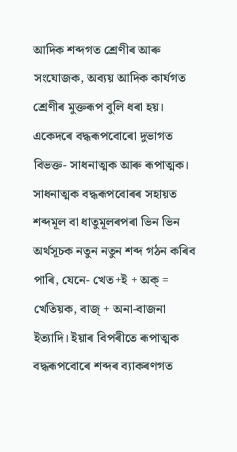আদিক শব্দগত শ্ৰেণীৰ আৰু সংযোজক, অব্যয় আদিক কার্যগত শ্ৰেণীৰ মুক্তৰূপ বুলি ধৰা হয়। একেদৰে বদ্ধৰূপবোৰো দুভাগত বিভক্ত- সাধনাত্মক আৰু ৰূপাত্মক। সাধনাত্মক বদ্ধৰূপবোৰৰ সহায়ত শব্দমূল বা ধাতুমূলৰপৰা ভিন ভিন অর্থসূচক নতুন নতুন শব্দ গঠন কৰিব পাৰি, যেনে- খেত+ই + অক্ = খেতিয়ক, বাজ্ + অনা-বাজনা ইত্যাদি। ইয়াৰ বিপৰীতে ৰূপাত্মক বদ্ধৰূপবোৰে শব্দৰ ব্যাকৰণগত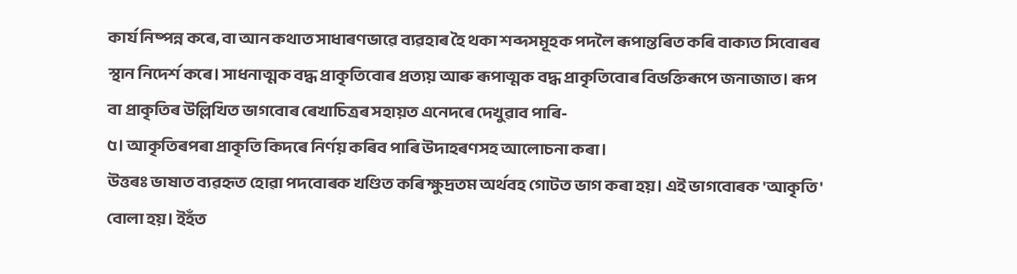কাৰ্য নিষ্পন্ন কৰে, বা আন কথাত সাধাৰণভাৱে ব্যৱহাৰ হৈ থকা শব্দসমূহক পদলৈ ৰূপান্তৰিত কৰি বাক্যত সিবোৰৰ স্থান নিদের্শ কৰে। সাধনাত্মক বদ্ধ প্রাকৃতিবোৰ প্ৰত্যয় আৰু ৰূপাত্মক বদ্ধ প্রাকৃতিবোৰ বিভক্তিৰূপে জনাজাত। ৰূপ বা প্রাকৃতিৰ উল্লিখিত ভাগবোৰ ৰেখাচিত্ৰৰ সহায়ত এনেদৰে দেখুৱাব পাৰি-
৫। আকৃতিৰপৰা প্ৰাকৃতি কিদৰে নিৰ্ণয় কৰিব পাৰি উদাহৰণসহ আলোচনা কৰা।
উত্তৰঃ ভাষাত ব্যৱহৃত হোৱা পদবোৰক খণ্ডিত কৰি ক্ষুদ্রতম অর্থবহ গোটত ভাগ কৰা হয়। এই ভাগবোৰক 'আকৃতি' বোলা হয়। ইহঁত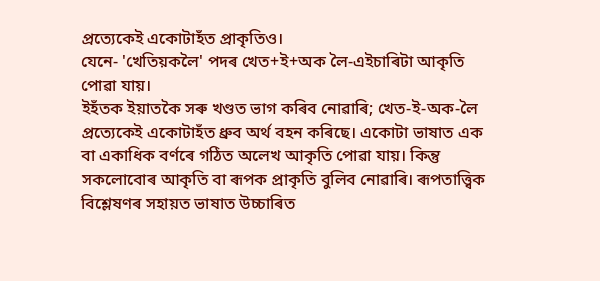প্রত্যেকেই একোটাহঁত প্রাকৃতিও।
যেনে- 'খেতিয়কলৈ' পদৰ খেত+ই+অক লৈ-এইচাৰিটা আকৃতি পোৱা যায়।
ইহঁতক ইয়াতকৈ সৰু খণ্ডত ভাগ কৰিব নোৱাৰি; খেত-ই-অক-লৈ প্রত্যেকেই একোটাহঁত ধ্রুব অর্থ বহন কৰিছে। একোটা ভাষাত এক বা একাধিক বৰ্ণৰে গঠিত অলেখ আকৃতি পোৱা যায়। কিন্তু সকলোবোৰ আকৃতি বা ৰূপক প্রাকৃতি বুলিব নোৱাৰি। ৰূপতাত্ত্বিক বিশ্লেষণৰ সহায়ত ভাষাত উচ্চাৰিত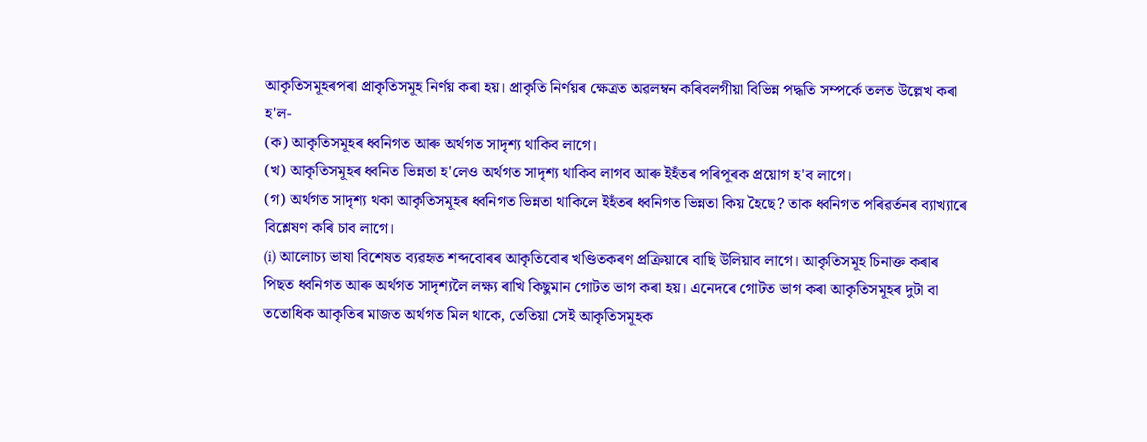আকৃতিসমূহৰপৰা প্ৰাকৃতিসমূহ নিৰ্ণয় কৰা হয়। প্রাকৃতি নির্ণয়ৰ ক্ষেত্ৰত অৱলম্বন কৰিবলগীয়া বিভিন্ন পদ্ধতি সম্পর্কে তলত উল্লেখ কৰা হ'ল-
(ক) আকৃতিসমূহৰ ধ্বনিগত আৰু অৰ্থগত সাদৃশ্য থাকিব লাগে।
(খ) আকৃতিসমূহৰ ধ্বনিত ভিন্নতা হ'লেও অর্থগত সাদৃশ্য থাকিব লাগব আৰু ইহঁতৰ পৰিপূৰক প্ৰয়োগ হ'ব লাগে।
(গ) অর্থগত সাদৃশ্য থকা আকৃতিসমূহৰ ধ্বনিগত ভিন্নতা থাকিলে ইহঁতৰ ধ্বনিগত ভিন্নতা কিয় হৈছে? তাক ধ্বনিগত পৰিৱৰ্তনৰ ব্যাখ্যাৰে বিশ্লেষণ কৰি চাব লাগে।
(i) আলোচ্য ভাষা বিশেষত ব্যৱহৃত শব্দবোৰৰ আকৃতিবোৰ খণ্ডিতকৰণ প্ৰক্ৰিয়াৰে বাছি উলিয়াব লাগে। আকৃতিসমূহ চিনাক্ত কৰাৰ পিছত ধ্বনিগত আৰু অৰ্থগত সাদৃশ্যলৈ লক্ষ্য ৰাখি কিছুমান গোটত ভাগ কৰা হয়। এনেদৰে গোটত ভাগ কৰা আকৃতিসমূহৰ দুটা বা ততোধিক আকৃতিৰ মাজত অর্থগত মিল থাকে, তেতিয়া সেই আকৃতিসমূহক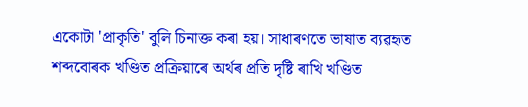একোটা 'প্রাকৃতি' বুলি চিনাক্ত কৰা হয়। সাধাৰণতে ভাষাত ব্যৱহৃত শব্দবোৰক খণ্ডিত প্ৰক্ৰিয়াৰে অৰ্থৰ প্ৰতি দৃষ্টি ৰাখি খণ্ডিত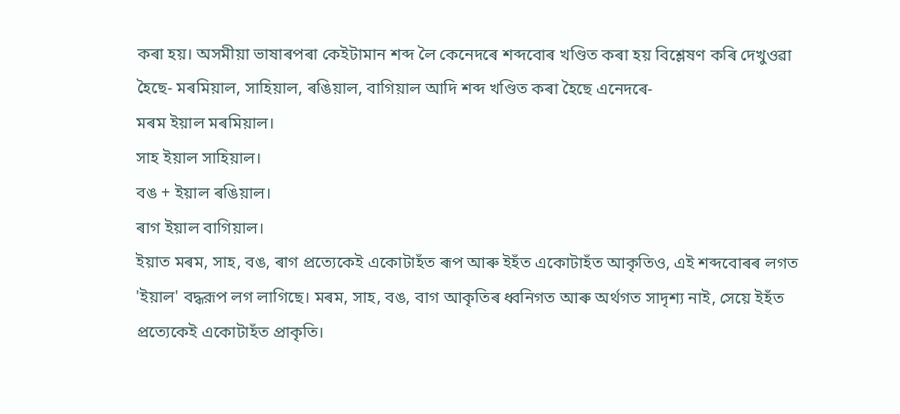কৰা হয়। অসমীয়া ভাষাৰপৰা কেইটামান শব্দ লৈ কেনেদৰে শব্দবোৰ খণ্ডিত কৰা হয় বিশ্লেষণ কৰি দেখুওৱা হৈছে- মৰমিয়াল, সাহিয়াল, ৰঙিয়াল, বাগিয়াল আদি শব্দ খণ্ডিত কৰা হৈছে এনেদৰে-
মৰম ইয়াল মৰমিয়াল।
সাহ ইয়াল সাহিয়াল।
বঙ + ইয়াল ৰঙিয়াল।
ৰাগ ইয়াল বাগিয়াল।
ইয়াত মৰম, সাহ, বঙ, ৰাগ প্রত্যেকেই একোটাহঁত ৰূপ আৰু ইহঁত একোটাহঁত আকৃতিও, এই শব্দবোৰৰ লগত 'ইয়াল' বদ্ধরূপ লগ লাগিছে। মৰম, সাহ, বঙ, বাগ আকৃতিৰ ধ্বনিগত আৰু অর্থগত সাদৃশ্য নাই, সেয়ে ইহঁত প্রত্যেকেই একোটাহঁত প্রাকৃতি।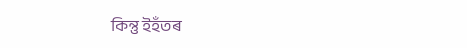কিন্তু ইহঁতৰ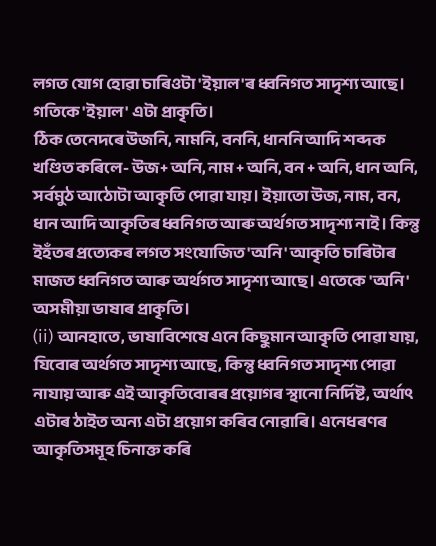লগত যোগ হোৱা চাৰিওটা 'ইয়াল'ৰ ধ্বনিগত সাদৃশ্য আছে। গতিকে 'ইয়াল' এটা প্রাকৃতি।
ঠিক তেনেদৰে উজনি, নামনি, বননি, ধাননি আদি শব্দক খণ্ডিত কৰিলে- উজ+ অনি, নাম + অনি, বন + অনি, ধান অনি, সর্বমুঠ আঠোটা আকৃতি পোৱা যায়। ইয়াতো উজ, নাম, বন, ধান আদি আকৃতিৰ ধ্বনিগত আৰু অর্থগত সাদৃশ্য নাই। কিন্তু ইহঁতৰ প্রত্যেকৰ লগত সংযোজিত 'অনি' আকৃতি চাৰিটাৰ মাজত ধ্বনিগত আৰু অৰ্থগত সাদৃশ্য আছে। এতেকে 'অনি' অসমীয়া ভাষাৰ প্ৰাকৃতি।
(ii) আনহাতে, ভাষাবিশেষে এনে কিছুমান আকৃতি পোৱা যায়, যিবোৰ অৰ্থগত সাদৃশ্য আছে, কিন্তু ধ্বনিগত সাদৃশ্য পোৱা নাযায় আৰু এই আকৃতিবোৰৰ প্ৰয়োগৰ স্থানো নির্দিষ্ট, অর্থাৎ এটাৰ ঠাইত অন্য এটা প্রয়োগ কৰিব নোৱাৰি। এনেধৰণৰ আকৃতিসমূহ চিনাক্ত কৰি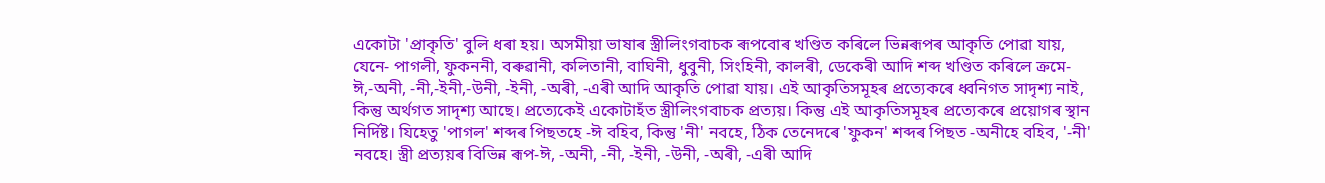একোটা 'প্রাকৃতি' বুলি ধৰা হয়। অসমীয়া ভাষাৰ স্ত্রীলিংগবাচক ৰূপবোৰ খণ্ডিত কৰিলে ভিন্নৰূপৰ আকৃতি পোৱা যায়, যেনে- পাগলী, ফুকননী, বৰুৱানী, কলিতানী, বাঘিনী, ধুবুনী, সিংহিনী, কালৰী, ডেকেৰী আদি শব্দ খণ্ডিত কৰিলে ক্রমে-ঈ,-অনী, -নী,-ইনী,-উনী, -ইনী, -অৰী, -এৰী আদি আকৃতি পোৱা যায়। এই আকৃতিসমূহৰ প্ৰত্যেকৰে ধ্বনিগত সাদৃশ্য নাই, কিন্তু অর্থগত সাদৃশ্য আছে। প্রত্যেকেই একোটাহঁত স্ত্রীলিংগবাচক প্রত্যয়। কিন্তু এই আকৃতিসমূহৰ প্ৰত্যেকৰে প্ৰয়োগৰ স্থান নির্দিষ্ট। যিহেতু 'পাগল' শব্দৰ পিছতহে -ঈ বহিব, কিন্তু 'নী' নবহে, ঠিক তেনেদৰে 'ফুকন' শব্দৰ পিছত -অনীহে বহিব, '-নী' নবহে। স্ত্রী প্রত্যয়ৰ বিভিন্ন ৰূপ-ঈ, -অনী, -নী, -ইনী, -উনী, -অৰী, -এৰী আদি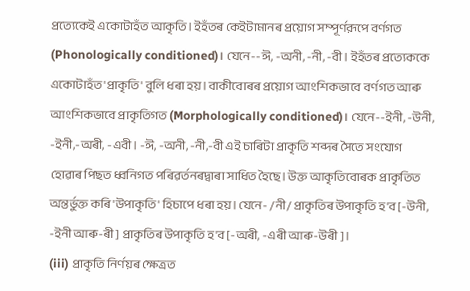প্রত্যেকেই একোটাহঁত আকৃতি। ইহঁতৰ কেইটামানৰ প্ৰয়োগ সম্পূর্ণরূপে বর্ণগত (Phonologically conditioned)। যেনে--ঈ, -অনী, -নী, -বী। ইহঁতৰ প্রত্যেককে একোটাহঁত 'প্রাকৃতি' বুলি ধৰা হয়। বাকীবোৰৰ প্ৰয়োগ আংশিকভাবে বর্ণগত আৰু আংশিকভাবে প্রাকৃতিগত (Morphologically conditioned)। যেনে--ইনী, -উনী, -ইনী,-অৰী, -এবী। -ঈ, -অনী, -নী,-বী এই চাৰিটা প্রাকৃতি শব্দৰ সৈতে সংযোগ
হোৱাৰ পিছত ধ্বনিগত পৰিৱৰ্তনৰদ্বাৰা সাধিত হৈছে। উক্ত আকৃতিবোৰক প্রাকৃতিত
অন্তর্ভুক্ত কৰি 'উপাকৃতি' হিচাপে ধৰা হয়। যেনে- /নী/ প্রাকৃতিৰ উপাকৃতি হ'ব [-উনী, -ইনী আৰু-ৰী] প্রাকৃতিৰ উপাকৃতি হ'ব [-অৰী, -এৰী আৰু-উৰী]।
(iii) প্রাকৃতি নির্ণয়ৰ ক্ষেত্ৰত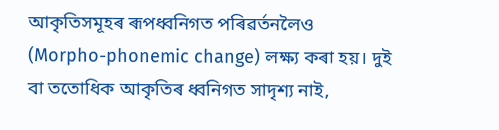আকৃতিসমূহৰ ৰূপধ্বনিগত পৰিৱৰ্তনলৈও (Morpho-phonemic change) লক্ষ্য কৰা হয়। দুই বা ততোধিক আকৃতিৰ ধ্বনিগত সাদৃশ্য নাই,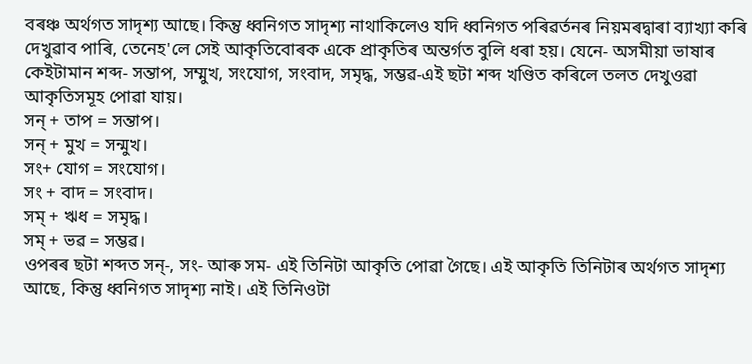বৰঞ্চ অর্থগত সাদৃশ্য আছে। কিন্তু ধ্বনিগত সাদৃশ্য নাথাকিলেও যদি ধ্বনিগত পৰিৱৰ্তনৰ নিয়মৰদ্বাৰা ব্যাখ্যা কৰি দেখুৱাব পাৰি, তেনেহ'লে সেই আকৃতিবোৰক একে প্রাকৃতিৰ অন্তৰ্গত বুলি ধৰা হয়। যেনে- অসমীয়া ভাষাৰ কেইটামান শব্দ- সন্তাপ, সম্মুখ, সংযোগ, সংবাদ, সমৃদ্ধ, সম্ভৱ-এই ছটা শব্দ খণ্ডিত কৰিলে তলত দেখুওৱা আকৃতিসমূহ পোৱা যায়।
সন্ + তাপ = সন্তাপ।
সন্ + মুখ = সন্মুখ।
সং+ যোগ = সংযোগ।
সং + বাদ = সংবাদ।
সম্ + ঋধ = সমৃদ্ধ।
সম্ + ভৱ = সম্ভৱ।
ওপৰৰ ছটা শব্দত সন্-, সং- আৰু সম- এই তিনিটা আকৃতি পোৱা গৈছে। এই আকৃতি তিনিটাৰ অৰ্থগত সাদৃশ্য আছে, কিন্তু ধ্বনিগত সাদৃশ্য নাই। এই তিনিওটা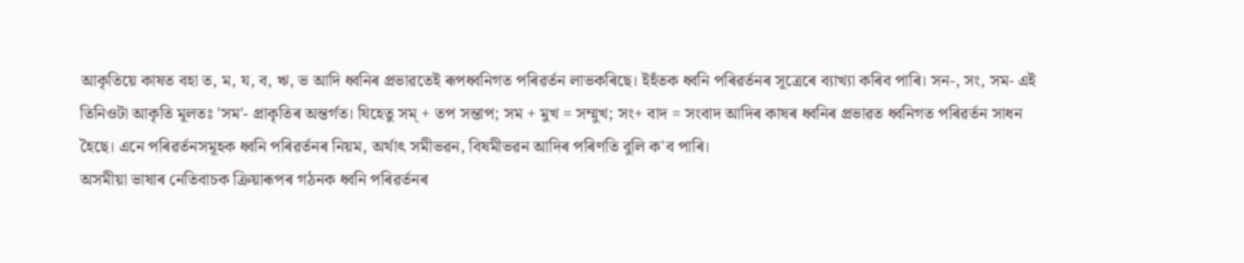আকৃতিয়ে কাষত বহা ত, ম, য, ব, ঋ, ভ আদি ধ্বনিৰ প্ৰভাৱতেই ৰূপধ্বনিগত পৰিৱৰ্তন লাভকৰিছে। ইহঁতক ধ্বনি পৰিৱৰ্তনৰ সূত্ৰেৰে ব্যাখ্যা কৰিব পাৰি। সন-, সং, সম- এই তিনিওটা আকৃতি মূলতঃ 'সম'- প্রাকৃতিৰ অন্তৰ্গত। যিহেতু সম্ + তপ সন্তাপ; সম + মুখ = সম্মুখ; সং+ বাদ = সংবাদ আদিৰ কাষৰ ধ্বনিৰ প্ৰভাৱত ধ্বনিগত পৰিৱৰ্তন সাধন হৈছে। এনে পৰিৱৰ্তনসমূহক ধ্বনি পৰিৱৰ্তনৰ নিয়ম, অর্থাৎ সমীভৱন, বিষমীভৱন আদিৰ পৰিণতি বুলি ক'ব পাৰি।
অসমীয়া ভাষাৰ নেতিবাচক ক্ৰিয়াৰূপৰ গঠনক ধ্বনি পৰিৱৰ্তনৰ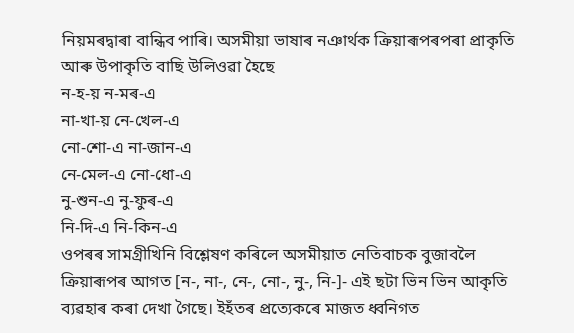নিয়মৰদ্বাৰা বান্ধিব পাৰি। অসমীয়া ভাষাৰ নঞাৰ্থক ক্ৰিয়াৰূপৰপৰা প্ৰাকৃতি আৰু উপাকৃতি বাছি উলিওৱা হৈছে
ন-হ-য় ন-মৰ-এ
না-খা-য় নে-খেল-এ
নো-শো-এ না-জান-এ
নে-মেল-এ নো-ধো-এ
নু-শুন-এ নু-ফুৰ-এ
নি-দি-এ নি-কিন-এ
ওপৰৰ সামগ্রীখিনি বিশ্লেষণ কৰিলে অসমীয়াত নেতিবাচক বুজাবলৈ ক্ৰিয়াৰূপৰ আগত [ন-, না-, নে-, নো-, নু-, নি-]- এই ছটা ভিন ভিন আকৃতি ব্যৱহাৰ কৰা দেখা গৈছে। ইহঁতৰ প্ৰত্যেকৰে মাজত ধ্বনিগত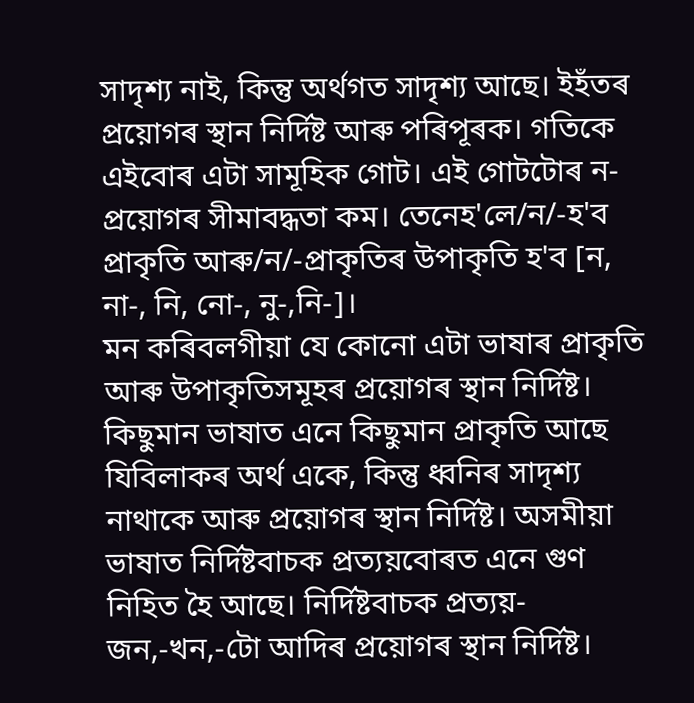সাদৃশ্য নাই, কিন্তু অর্থগত সাদৃশ্য আছে। ইহঁতৰ প্রয়োগৰ স্থান নির্দিষ্ট আৰু পৰিপূৰক। গতিকে এইবোৰ এটা সামূহিক গোট। এই গোটটোৰ ন-প্ৰয়োগৰ সীমাবদ্ধতা কম। তেনেহ'লে/ন/-হ'ব প্রাকৃতি আৰু/ন/-প্রাকৃতিৰ উপাকৃতি হ'ব [ন, না-, নি, নো-, নু-,নি-]।
মন কৰিবলগীয়া যে কোনো এটা ভাষাৰ প্ৰাকৃতি আৰু উপাকৃতিসমূহৰ প্ৰয়োগৰ স্থান নির্দিষ্ট। কিছুমান ভাষাত এনে কিছুমান প্রাকৃতি আছে যিবিলাকৰ অৰ্থ একে, কিন্তু ধ্বনিৰ সাদৃশ্য নাথাকে আৰু প্ৰয়োগৰ স্থান নির্দিষ্ট। অসমীয়া ভাষাত নির্দিষ্টবাচক প্রত্যয়বোৰত এনে গুণ নিহিত হৈ আছে। নির্দিষ্টবাচক প্রত্যয়-জন,-খন,-টো আদিৰ প্ৰয়োগৰ স্থান নির্দিষ্ট।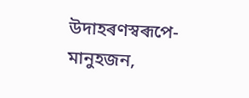উদাহৰণস্বৰূপে- মানুহজন,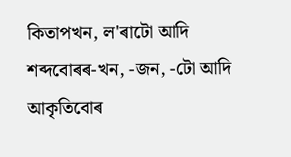কিতাপখন, ল'ৰাটো আদি শব্দবোৰৰ-খন, -জন, -টো আদি আকৃতিবোৰ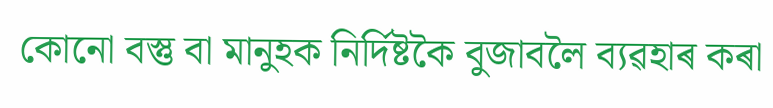কোনো বস্তু বা মানুহক নির্দিষ্টকৈ বুজাবলৈ ব্যৱহাৰ কৰা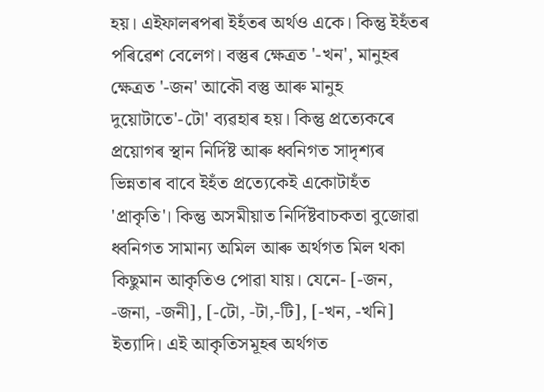হয়। এইফালৰপৰা ইহঁতৰ অৰ্থও একে। কিন্তু ইহঁতৰ পৰিৱেশ বেলেগ। বস্তুৰ ক্ষেত্ৰত '-খন', মানুহৰ ক্ষেত্ৰত '-জন' আকৌ বস্তু আৰু মানুহ দুয়োটাতে'-টো' ব্যৱহাৰ হয়। কিন্তু প্রত্যেকৰে প্রয়োগৰ স্থান নির্দিষ্ট আৰু ধ্বনিগত সাদৃশ্যৰ ভিন্নতাৰ বাবে ইহঁত প্রত্যেকেই একোটাহঁত 'প্রাকৃতি'। কিন্তু অসমীয়াত নির্দিষ্টবাচকতা বুজোৱা ধ্বনিগত সামান্য অমিল আৰু অর্থগত মিল থকা কিছুমান আকৃতিও পোৱা যায়। যেনে- [-জন, -জনা, -জনী], [-টো, -টা,-টি], [-খন, -খনি] ইত্যাদি। এই আকৃতিসমূহৰ অৰ্থগত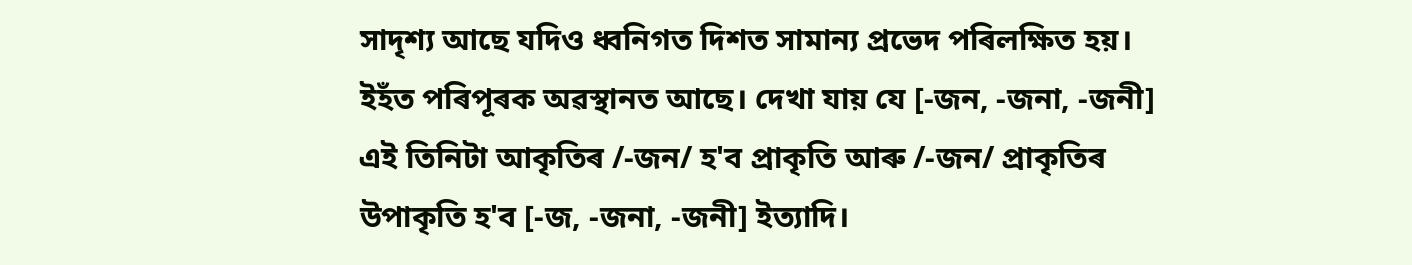সাদৃশ্য আছে যদিও ধ্বনিগত দিশত সামান্য প্রভেদ পৰিলক্ষিত হয়। ইহঁত পৰিপূৰক অৱস্থানত আছে। দেখা যায় যে [-জন, -জনা, -জনী] এই তিনিটা আকৃতিৰ /-জন/ হ'ব প্রাকৃতি আৰু /-জন/ প্রাকৃতিৰ উপাকৃতি হ'ব [-জ, -জনা, -জনী] ইত্যাদি।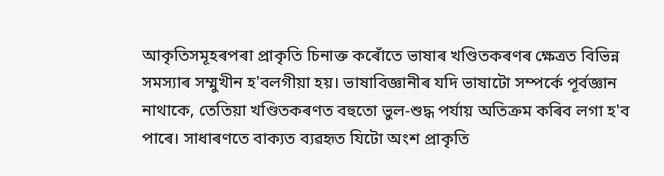আকৃতিসমূহৰপৰা প্ৰাকৃতি চিনাক্ত কৰোঁতে ভাষাৰ খণ্ডিতকৰণৰ ক্ষেত্ৰত বিভিন্ন সমস্যাৰ সম্মুখীন হ'বলগীয়া হয়। ভাষাবিজ্ঞানীৰ যদি ভাষাটো সম্পর্কে পূর্বজ্ঞান নাথাকে, তেতিয়া খণ্ডিতকৰণত বহুতো ভুল-শুদ্ধ পর্যায় অতিক্ৰম কৰিব লগা হ'ব পাৰে। সাধাৰণতে বাক্যত ব্যৱহৃত যিটো অংশ প্রাকৃতি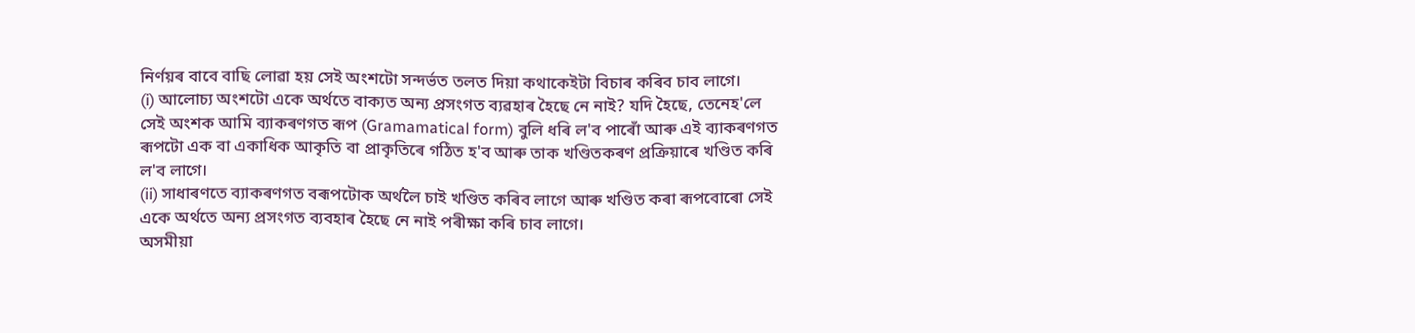নিৰ্ণয়ৰ বাবে বাছি লোৱা হয় সেই অংশটো সন্দৰ্ভত তলত দিয়া কথাকেইটা বিচাৰ কৰিব চাব লাগে।
(i) আলোচ্য অংশটো একে অর্থতে বাক্যত অন্য প্রসংগত ব্যৱহাৰ হৈছে নে নাই? যদি হৈছে, তেনেহ'লে সেই অংশক আমি ব্যাকৰণগত ৰূপ (Gramamatical form) বুলি ধৰি ল'ব পাৰোঁ আৰু এই ব্যাকৰণগত ৰূপটো এক বা একাধিক আকৃতি বা প্রাকৃতিৰে গঠিত হ'ব আৰু তাক খণ্ডিতকৰণ প্ৰক্ৰিয়াৰে খণ্ডিত কৰি ল'ব লাগে।
(ii) সাধাৰণতে ব্যাকৰণগত বৰূপটোক অর্থলৈ চাই খণ্ডিত কৰিব লাগে আৰু খণ্ডিত কৰা ৰূপবোৰো সেই একে অর্থতে অন্য প্রসংগত ব্যবহাৰ হৈছে নে নাই পৰীক্ষা কৰি চাব লাগে।
অসমীয়া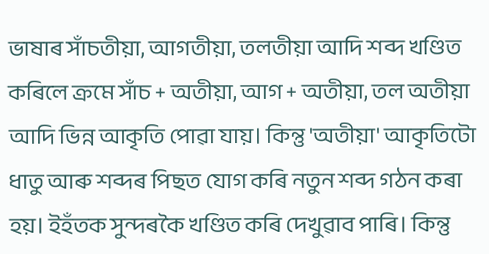ভাষাৰ সাঁচতীয়া, আগতীয়া, তলতীয়া আদি শব্দ খণ্ডিত কৰিলে ক্রমে সাঁচ + অতীয়া, আগ + অতীয়া, তল অতীয়া আদি ভিন্ন আকৃতি পোৱা যায়। কিন্তু 'অতীয়া' আকৃতিটো ধাতু আৰু শব্দৰ পিছত যোগ কৰি নতুন শব্দ গঠন কৰা হয়। ইহঁতক সুন্দৰকৈ খণ্ডিত কৰি দেখুৱাব পাৰি। কিন্তু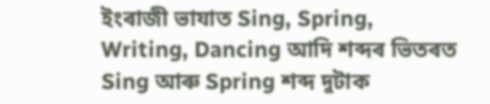ইংৰাজী ভাযাত Sing, Spring, Writing, Dancing আদি শব্দৰ ভিতৰত Sing আৰু Spring শব্দ দুটাক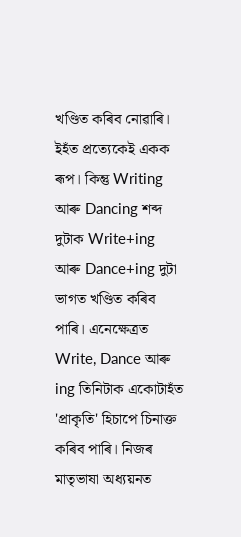খণ্ডিত কৰিব নোৱাৰি। ইহঁত প্রত্যেকেই একক ৰূপ। কিন্তু Writing আৰু Dancing শব্দ দুটাক Write+ing আৰু Dance+ing দুটা ভাগত খণ্ডিত কৰিব পাৰি। এনেক্ষেত্রত Write, Dance আৰু ing তিনিটাক একোটাহঁত 'প্রাকৃতি' হিচাপে চিনাক্ত কৰিব পাৰি। নিজৰ মাতৃভাষা অধ্যয়নত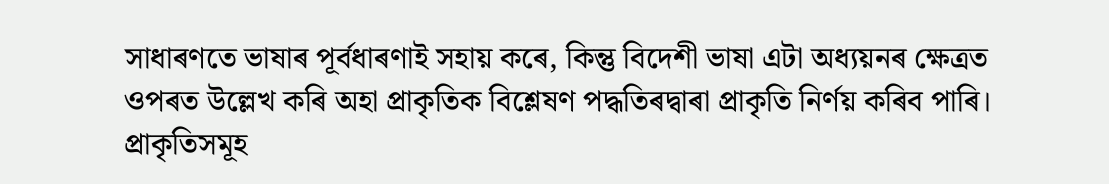সাধাৰণতে ভাষাৰ পূর্বধাৰণাই সহায় কৰে, কিন্তু বিদেশী ভাষা এটা অধ্যয়নৰ ক্ষেত্ৰত ওপৰত উল্লেখ কৰি অহা প্রাকৃতিক বিশ্লেষণ পদ্ধতিৰদ্বাৰা প্ৰাকৃতি নির্ণয় কৰিব পাৰি।
প্রাকৃতিসমূহ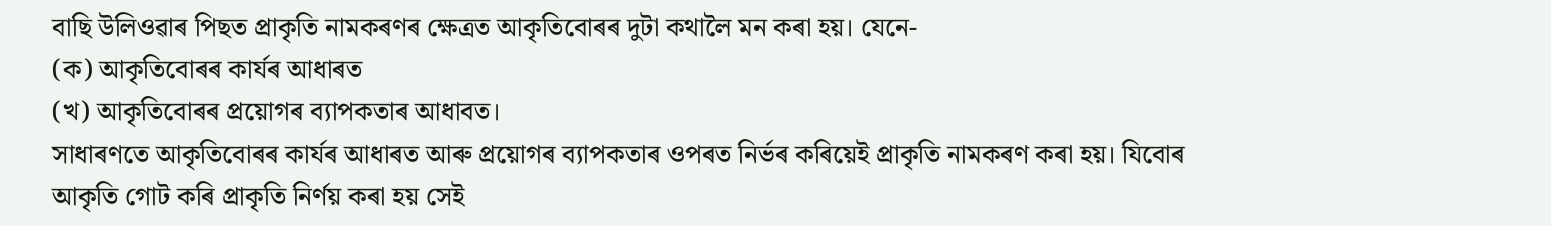বাছি উলিওৱাৰ পিছত প্রাকৃতি নামকৰণৰ ক্ষেত্ৰত আকৃতিবোৰৰ দুটা কথালৈ মন কৰা হয়। যেনে-
(ক) আকৃতিবোৰৰ কাৰ্যৰ আধাৰত
(খ) আকৃতিবোৰৰ প্ৰয়োগৰ ব্যাপকতাৰ আধাবত।
সাধাৰণতে আকৃতিবোৰৰ কাৰ্যৰ আধাৰত আৰু প্ৰয়োগৰ ব্যাপকতাৰ ওপৰত নিৰ্ভৰ কৰিয়েই প্রাকৃতি নামকৰণ কৰা হয়। যিবোৰ আকৃতি গোট কৰি প্ৰাকৃতি নির্ণয় কৰা হয় সেই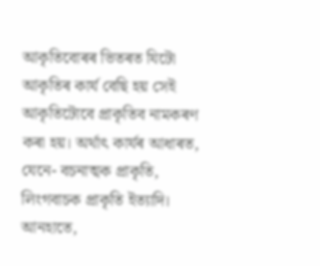আকৃতিবোৰৰ ভিতৰত যিটো আকৃতিৰ কাৰ্য বেছি হয় সেই আকৃতিটোবে প্রাকৃতিব নামকৰণ কৰা হয়। অর্থাৎ কাৰ্যৰ আধাৰত, যেনে- বচনাত্মক প্রাকৃতি, লিংগবাচক প্রাকৃতি ইত্যাদি। আনহাতে,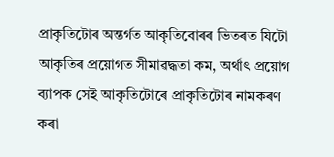প্রাকৃতিটোৰ অন্তৰ্গত আকৃতিবোৰৰ ভিতৰত যিটো আকৃতিৰ প্রয়োগত সীমাৱদ্ধতা কম, অর্থাৎ প্রয়োগ ব্যাপক সেই আকৃতিটোৰে প্রাকৃতিটোৰ নামকৰণ কৰা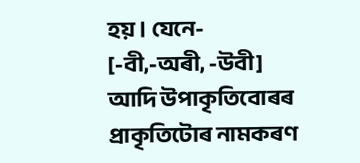হয়। যেনে- [-বী,-অৰী, -উবী] আদি উপাকৃতিবোৰৰ প্ৰাকৃতিটোৰ নামকৰণ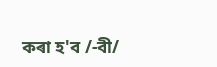কৰা হ'ব /-বী/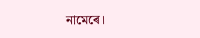নামেৰে।